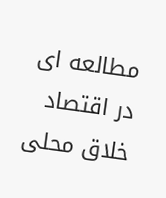مطالعه ای در اقتصاد خلاق محلی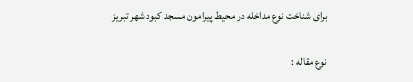برای شناخت نوع مداخله در محیط پیرامون مسجد کبود شهر تبریز‌

نوع مقاله :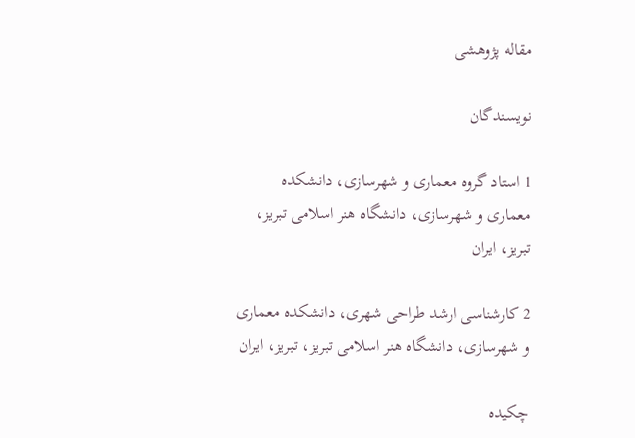مقاله پژوهشی

نویسندگان

1 استاد گروه معماری و شهرسازی، دانشکده معماری و شهرسازی، دانشگاه هنر اسلامی تبریز، تبریز، ایران

2 کارشناسی ارشد طراحی شهری، دانشکده معماری و شهرسازی، دانشگاه هنر اسلامی تبریز، تبریز، ایران

چکیده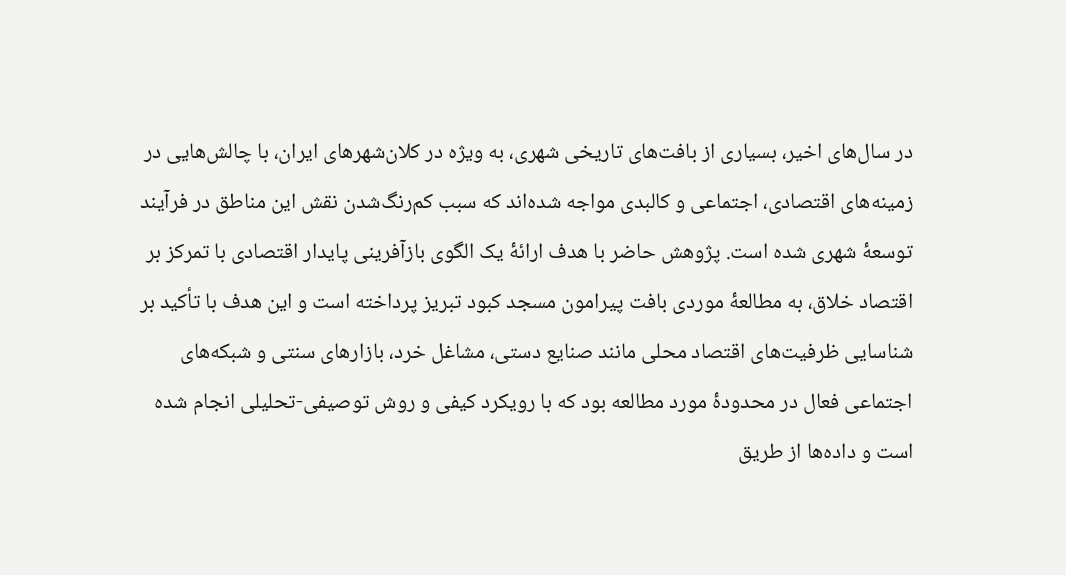در سال‌های اخیر، بسیاری از بافت‌های تاریخی شهری، به ‌ویژه در کلان‌شهرهای ایران، با چالش‌هایی در زمینه‌های اقتصادی، اجتماعی و کالبدی مواجه شده‌اند که سبب کم‌رنگ‌شدن نقش این مناطق در فرآیند توسعۀ شهری شده است. پژوهش حاضر با هدف ارائۀ یک الگوی بازآفرینی پایدار اقتصادی با تمرکز بر اقتصاد خلاق، به مطالعۀ موردی بافت پیرامون مسجد کبود تبریز پرداخته است و این هدف با تأکید بر شناسایی ظرفیت‌های اقتصاد محلی مانند صنایع‌ دستی، مشاغل خرد، بازارهای سنتی و شبکه‌های اجتماعی فعال در محدودۀ مورد مطالعه بود که با رویکرد کیفی و روش توصیفی-تحلیلی انجام شده است و داده‌ها از طریق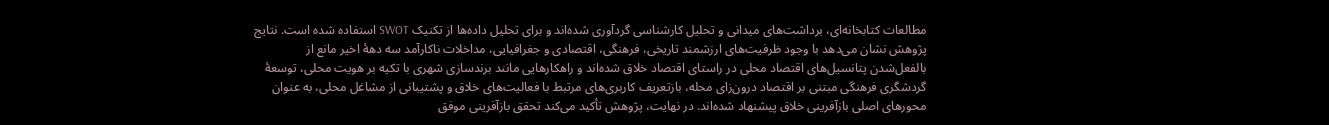مطالعات کتابخانه‌ای، برداشت‌های میدانی و تحلیل کارشناسی گردآوری شده‌اند و برای تحلیل داده‌ها از تکنیک SWOT استفاده شده است. نتایج پژوهش نشان می‌دهد با وجود ظرفیت‌های ارزشمند تاریخی، فرهنگی، اقتصادی و جغرافیایی، مداخلات ناکارآمد سه دهۀ اخیر مانع از بالفعل‌شدن پتانسیل‌های اقتصاد محلی در راستای اقتصاد خلاق شده‌اند و راهکارهایی مانند برندسازی شهری با تکیه بر هویت محلی، توسعۀ گردشگری فرهنگی مبتنی بر اقتصاد درون‌زای محله، بازتعریف کاربری‌های مرتبط با فعالیت‌های خلاق و پشتیبانی از مشاغل محلی، به ‌عنوان محورهای اصلی بازآفرینی خلاق پیشنهاد شده‌اند. در نهایت، پژوهش تأکید می‌کند تحقق بازآفرینی موفق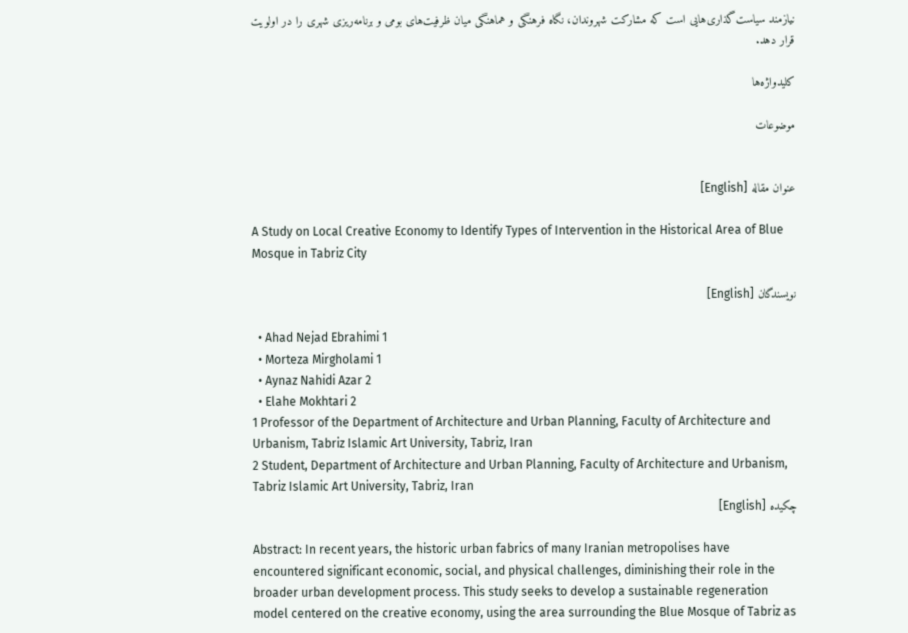نیازمند سیاست‌گذاری‌هایی است که مشارکت شهروندان، نگاه فرهنگی و هماهنگی میان ظرفیت‌های بومی و برنامه‌ریزی شهری را در اولویت قرار دهد.

کلیدواژه‌ها

موضوعات


عنوان مقاله [English]

A Study on Local Creative Economy to Identify Types of Intervention in the Historical Area of Blue Mosque in Tabriz City

نویسندگان [English]

  • Ahad Nejad Ebrahimi 1
  • Morteza Mirgholami 1
  • Aynaz Nahidi Azar 2
  • Elahe Mokhtari 2
1 Professor of the Department of Architecture and Urban Planning, Faculty of Architecture and Urbanism, Tabriz Islamic Art University, Tabriz, Iran
2 Student, Department of Architecture and Urban Planning, Faculty of Architecture and Urbanism, Tabriz Islamic Art University, Tabriz, Iran
چکیده [English]

Abstract: In recent years, the historic urban fabrics of many Iranian metropolises have encountered significant economic, social, and physical challenges, diminishing their role in the broader urban development process. This study seeks to develop a sustainable regeneration model centered on the creative economy, using the area surrounding the Blue Mosque of Tabriz as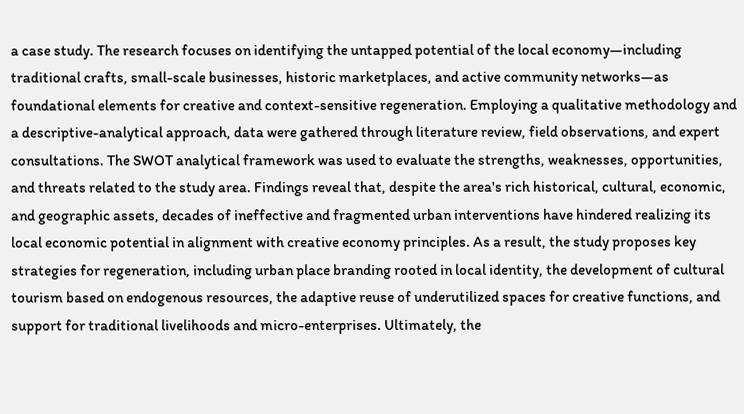a case study. The research focuses on identifying the untapped potential of the local economy—including traditional crafts, small-scale businesses, historic marketplaces, and active community networks—as foundational elements for creative and context-sensitive regeneration. Employing a qualitative methodology and a descriptive-analytical approach, data were gathered through literature review, field observations, and expert consultations. The SWOT analytical framework was used to evaluate the strengths, weaknesses, opportunities, and threats related to the study area. Findings reveal that, despite the area's rich historical, cultural, economic, and geographic assets, decades of ineffective and fragmented urban interventions have hindered realizing its local economic potential in alignment with creative economy principles. As a result, the study proposes key strategies for regeneration, including urban place branding rooted in local identity, the development of cultural tourism based on endogenous resources, the adaptive reuse of underutilized spaces for creative functions, and support for traditional livelihoods and micro-enterprises. Ultimately, the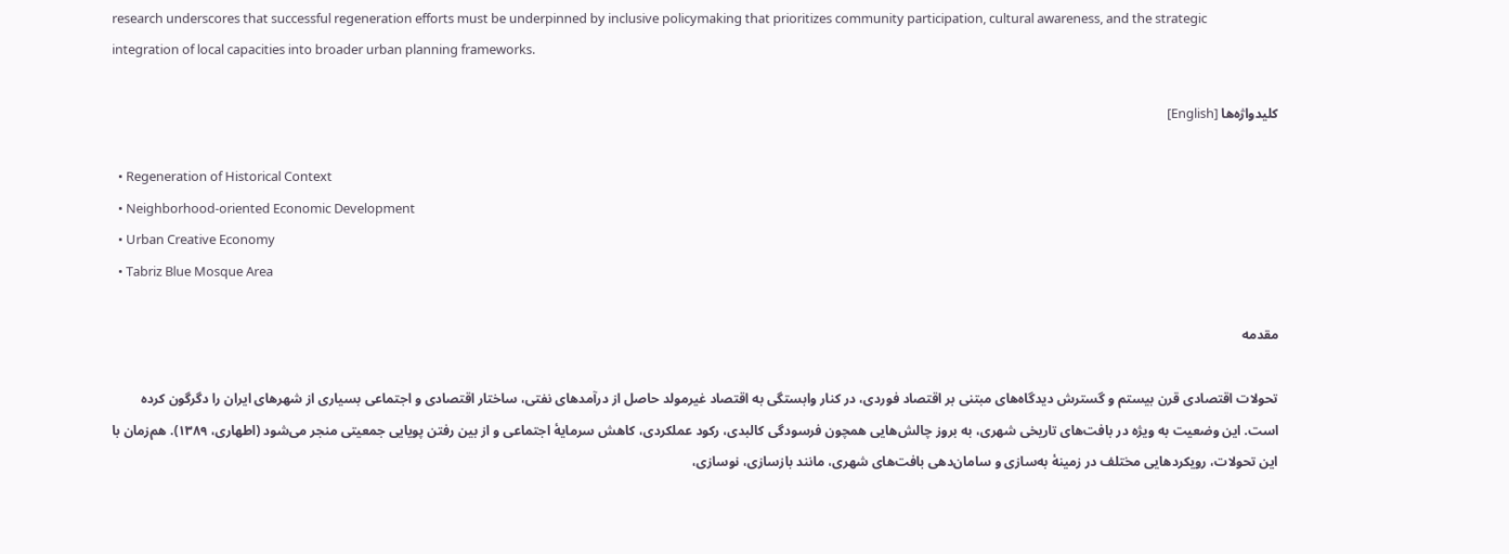research underscores that successful regeneration efforts must be underpinned by inclusive policymaking that prioritizes community participation, cultural awareness, and the strategic integration of local capacities into broader urban planning frameworks.

کلیدواژه‌ها [English]

  • Regeneration of Historical Context
  • Neighborhood-oriented Economic Development
  • Urban Creative Economy
  • Tabriz Blue Mosque Area

مقدمه

تحولات اقتصادی قرن بیستم و گسترش دیدگاه‌های مبتنی بر اقتصاد فوردی، در کنار وابستگی به اقتصاد غیرمولد حاصل از درآمدهای نفتی، ساختار اقتصادی و اجتماعی بسیاری از شهرهای ایران را دگرگون کرده است. این وضعیت به ‌ویژه در بافت‌های تاریخی شهری، به بروز چالش‌هایی همچون فرسودگی کالبدی، رکود عملکردی، کاهش سرمایۀ اجتماعی و از بین رفتن پویایی جمعیتی منجر می‌شود (اطهاری، ۱۳۸۹). هم‌زمان با این تحولات، رویکردهایی مختلف در زمینۀ به‌سازی و سامان‌دهی بافت‌های شهری، مانند بازسازی، نوسازی،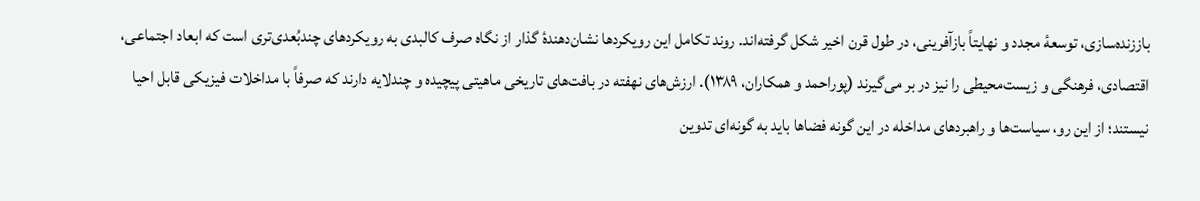باززنده‌سازی، توسعۀ مجدد و نهایتاً بازآفرینی، در طول قرن اخیر شکل گرفته‌اند. روند تکامل این رویکردها نشان‌دهندۀ گذار از نگاه صرف کالبدی به رویکردهای چندبُعدی‌تری است که ابعاد اجتماعی، اقتصادی، فرهنگی و زیست‌محیطی را نیز در بر می‌گیرند (پوراحمد و همکاران، ۱۳۸۹). ارزش‌های نهفته در بافت‌های تاریخی ماهیتی پیچیده و چندلایه دارند که صرفاً با مداخلات فیزیکی قابل احیا نیستند؛ از این ‌رو، سیاست‌ها و راهبردهای مداخله در این گونه فضاها باید به ‌گونه‌ای تدوین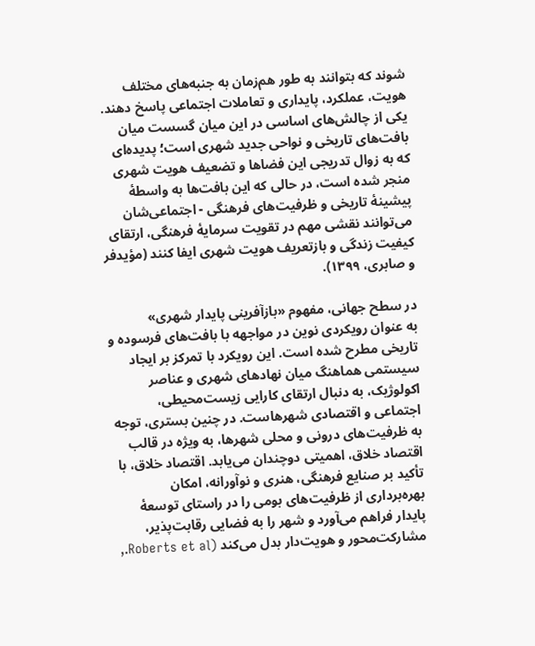شوند که بتوانند به ‌طور هم‌زمان به جنبه‌های مختلف هویت، عملکرد، پایداری و تعاملات اجتماعی پاسخ دهند. یکی از چالش‌های اساسی در این میان گسست میان بافت‌های تاریخی و نواحی جدید شهری است؛ پدیده‌ای که به زوال تدریجی این فضاها و تضعیف هویت شهری منجر شده است، در حالی‌ که این بافت‌ها به واسطۀ پیشینۀ تاریخی و ظرفیت‌های فرهنگی - اجتماعی‌شان می‌توانند نقشی مهم در تقویت سرمایۀ فرهنگی، ارتقای کیفیت زندگی و بازتعریف هویت شهری ایفا کنند (مؤیدفر  و صابری، ۱۳۹۹).

در سطح جهانی، مفهوم «بازآفرینی پایدار شهری» به ‌عنوان رویکردی نوین در مواجهه با بافت‌های فرسوده و تاریخی مطرح شده است. این رویکرد با تمرکز بر ایجاد سیستمی هماهنگ میان نهادهای شهری و عناصر اکولوژیک، به دنبال ارتقای کارایی زیست‌محیطی، اجتماعی و اقتصادی شهرهاست. در چنین بستری، توجه به ظرفیت‌های درونی و محلی شهرها، به ‌ویژه در قالب اقتصاد خلاق، اهمیتی دوچندان می‌یابد. اقتصاد خلاق، با تأکید بر صنایع فرهنگی، هنری و نوآورانه، امکان بهره‌برداری از ظرفیت‌های بومی را در راستای توسعۀ پایدار فراهم می‌آورد و شهر را به فضایی رقابت‌پذیر، مشارکت‌محور و هویت‌دار بدل می‌کند (Roberts et al.,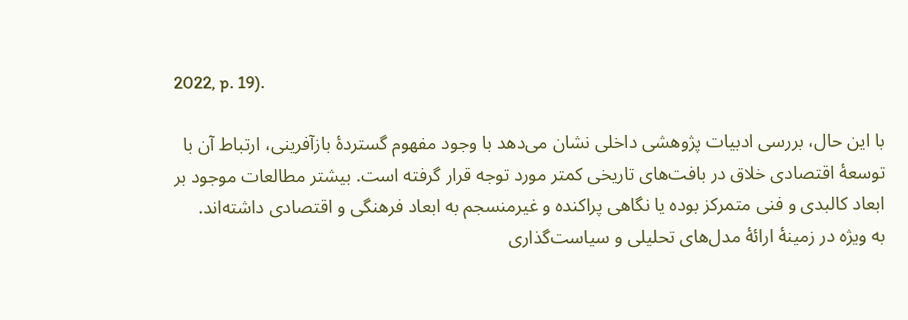2022, p. 19).

با این حال، بررسی ادبیات پژوهشی داخلی نشان می‌دهد با وجود مفهوم گستردۀ بازآفرینی، ارتباط آن با توسعۀ اقتصادی خلاق در بافت‌های تاریخی کمتر مورد توجه قرار گرفته است. بیشتر مطالعات موجود بر ابعاد کالبدی و فنی متمرکز بوده‌ یا نگاهی پراکنده و غیرمنسجم به ابعاد فرهنگی و اقتصادی داشته‌اند. به ‌ویژه در زمینۀ ارائۀ مدل‌های تحلیلی و سیاست‌گذاری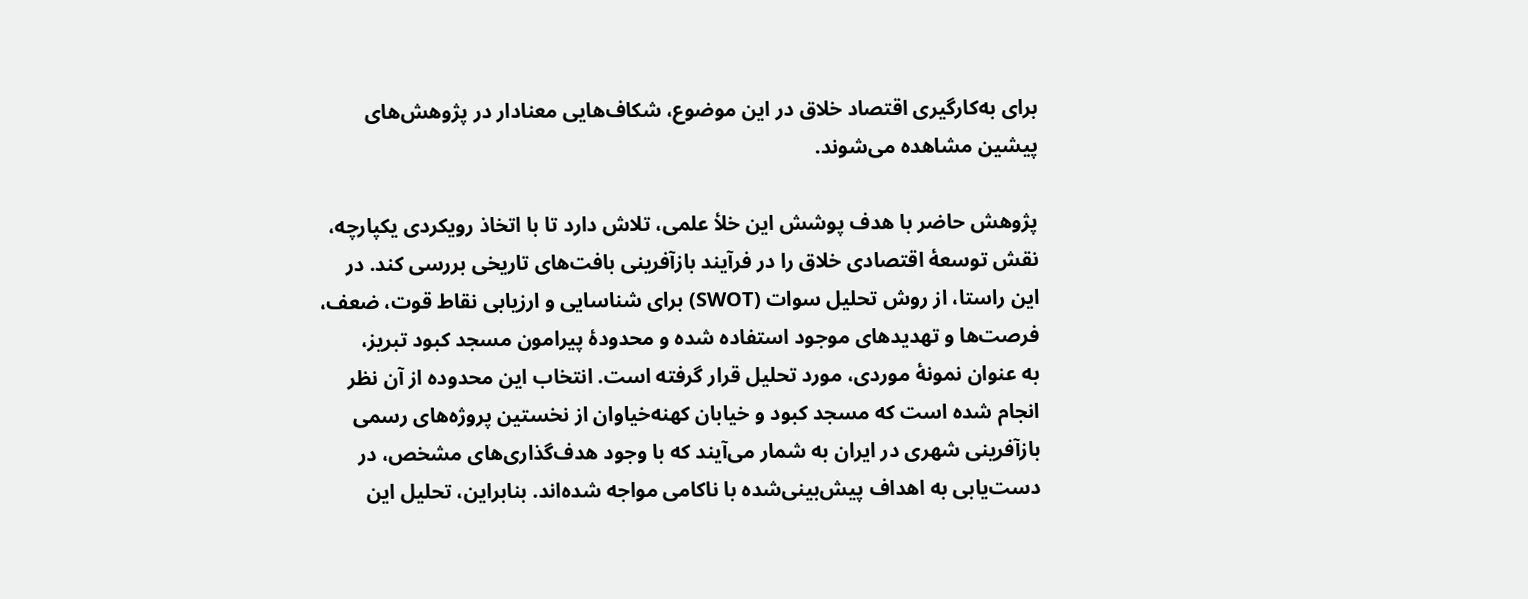برای به‌کارگیری اقتصاد خلاق در این موضوع، شکاف‌هایی معنادار در پژوهش‌های پیشین مشاهده می‌شوند.

پژوهش حاضر با هدف پوشش این خلأ علمی، تلاش دارد تا با اتخاذ رویکردی یکپارچه، نقش توسعۀ اقتصادی خلاق را در فرآیند بازآفرینی بافت‌های تاریخی بررسی کند. در این راستا، از روش تحلیل سوات (SWOT) برای شناسایی و ارزیابی نقاط قوت، ضعف، فرصت‌ها و تهدیدهای موجود استفاده شده و محدودۀ پیرامون مسجد کبود تبریز، به ‌عنوان نمونۀ موردی، مورد تحلیل قرار گرفته است. انتخاب این محدوده از آن نظر انجام شده است که مسجد کبود و خیابان کهنه‌خیاوان از نخستین پروژه‌های رسمی بازآفرینی شهری در ایران به شمار می‌آیند که با وجود هدف‌گذاری‌های مشخص، در دست‌یابی به اهداف پیش‌بینی‌شده با ناکامی مواجه شده‌اند. بنابراین، تحلیل این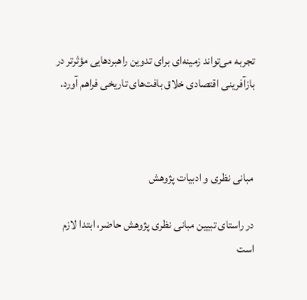تجربه می‌تواند زمینه‌ای برای تدوین راهبردهایی مؤثرتر در بازآفرینی اقتصادی خلاق بافت‌های تاریخی فراهم آورد.



مبانی نظری و ادبیات پژوهش

در راستای تبیین مبانی نظری پژوهش حاضر، ابتدا لازم است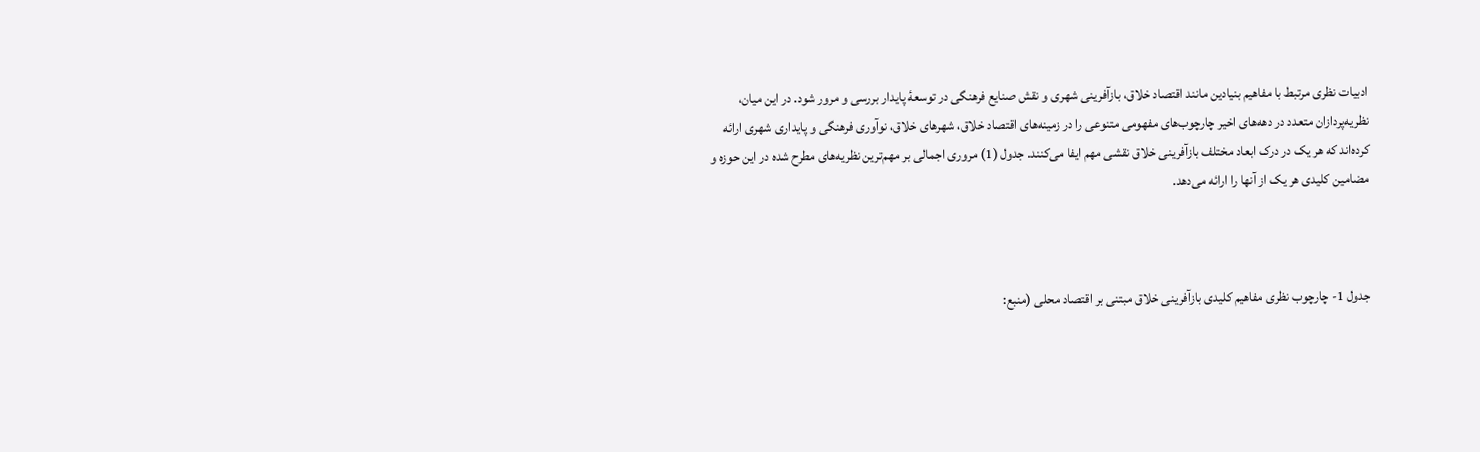ادبیات نظری مرتبط با مفاهیم بنیادین مانند اقتصاد خلاق، بازآفرینی شهری و نقش صنایع فرهنگی در توسعۀ پایدار بررسی و مرور شود. در این میان، نظریه‌پردازان متعدد در دهه‌های اخیر چارچوب‌های مفهومی متنوعی را در زمینه‌های اقتصاد خلاق، شهرهای خلاق، نوآوری فرهنگی و پایداری شهری ارائه کرده‌اند که هر یک در درک ابعاد مختلف بازآفرینی خلاق نقشی مهم ایفا می‌کنند. جدول (1) مروری اجمالی بر مهم‌ترین نظریه‌های مطرح شده در این حوزه و مضامین کلیدی هر یک از آنها را ارائه می‌دهد.



جدول 1- چارچوب نظری مفاهیم کلیدی بازآفرینی خلاق مبتنی بر اقتصاد محلی (منبع: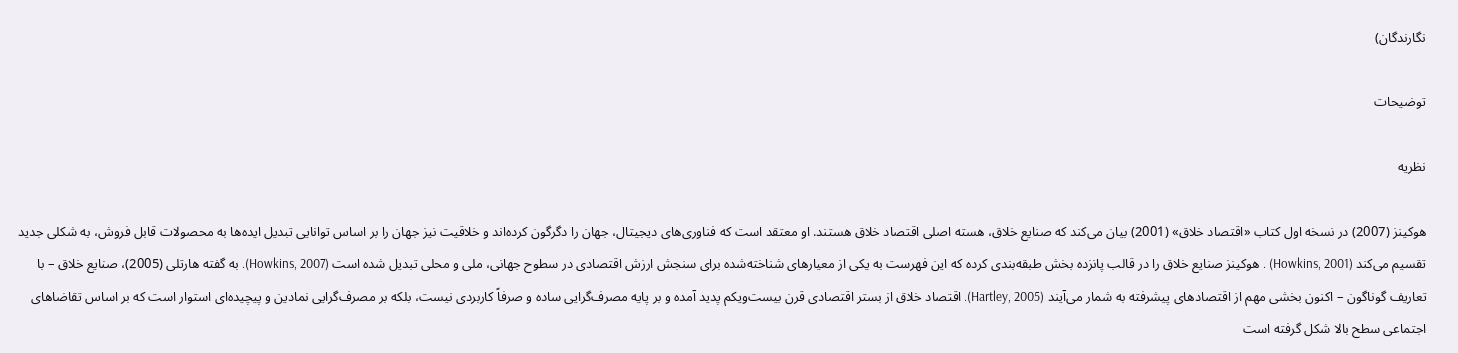نگارندگان)

توضیحات

نظریه

هوکینز (2007) در نسخه اول کتاب «اقتصاد خلاق» (2001) بیان می‌کند که صنایع خلاق، هسته اصلی اقتصاد خلاق هستند. او معتقد است که فناوری‌های دیجیتال، جهان را دگرگون کرده‌اند و خلاقیت نیز جهان را بر اساس توانایی تبدیل ایده‌ها به محصولات قابل فروش، به شکلی جدید تقسیم می‌کند (Howkins, 2001) . هوکینز صنایع خلاق را در قالب پانزده بخش طبقه‌بندی کرده که این فهرست به یکی از معیارهای شناخته‌شده برای سنجش ارزش اقتصادی در سطوح جهانی، ملی و محلی تبدیل شده است (Howkins, 2007). به گفته هارتلی (2005)، صنایع خلاق – با تعاریف گوناگون – اکنون بخشی مهم از اقتصادهای پیشرفته به شمار می‌آیند (Hartley, 2005). اقتصاد خلاق از بستر اقتصادی قرن بیست‌و‌یکم پدید آمده و بر پایه مصرف‌گرایی ساده و صرفاً کاربردی نیست، بلکه بر مصرف‌گرایی نمادین و پیچیده‌ای استوار است که بر اساس تقاضاهای اجتماعی سطح بالا شکل گرفته است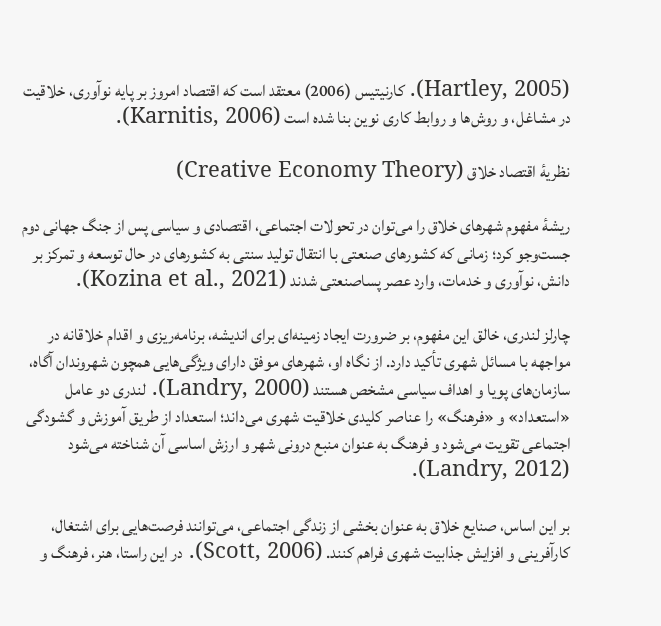(Hartley, 2005). کارنیتیس (2006) معتقد است که اقتصاد امروز بر پایه نوآوری، خلاقیت در مشاغل، و روش‌ها و روابط کاری نوین بنا شده است (Karnitis, 2006).

نظریۀ اقتصاد خلاق (Creative Economy Theory)

ریشۀ مفهوم شهرهای خلاق را می‌توان در تحولات اجتماعی، اقتصادی و سیاسی پس از جنگ جهانی دوم جست‌وجو کرد؛ زمانی ‌که کشورهای صنعتی با انتقال تولید سنتی به کشورهای در حال توسعه و تمرکز بر دانش، نوآوری و خدمات، وارد عصر پساصنعتی شدند (Kozina et al., 2021).

چارلز لندری، خالق این مفهوم، بر ضرورت ایجاد زمینه‌ای برای اندیشه، برنامه‌ریزی و اقدام خلاقانه در مواجهه با مسائل شهری تأکید دارد. از نگاه او، شهرهای موفق دارای ویژگی‌هایی همچون شهروندان آگاه، سازمان‌های پویا و اهداف سیاسی مشخص هستند (Landry, 2000). لندری دو عامل «استعداد» و «فرهنگ» را عناصر کلیدی خلاقیت شهری می‌داند؛ استعداد از طریق آموزش و گشودگی اجتماعی تقویت می‌شود و فرهنگ به‌ عنوان منبع درونی شهر و ارزش اساسی آن شناخته می‌شود (Landry, 2012).

بر این اساس، صنایع خلاق به ‌عنوان بخشی از زندگی اجتماعی، می‌توانند فرصت‌هایی برای اشتغال، کارآفرینی و افزایش جذابیت شهری فراهم کنند. (Scott, 2006). در این راستا، هنر، فرهنگ و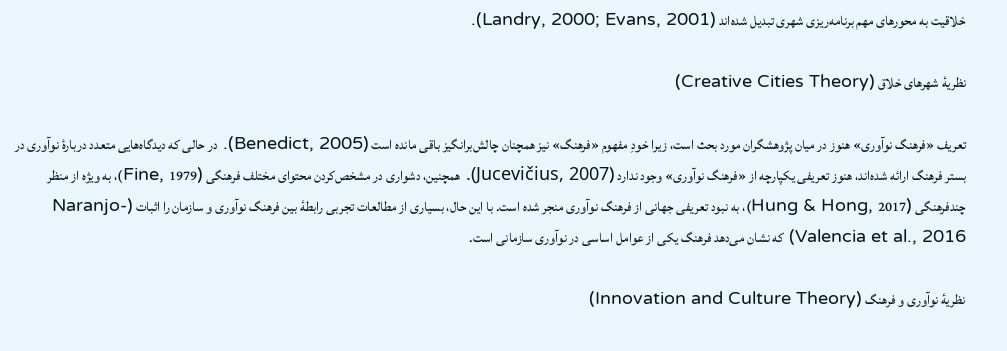خلاقیت به محورهای مهم برنامه‌ریزی شهری تبدیل شده‌اند (Landry, 2000; Evans, 2001).

نظریۀ شهرهای خلاق (Creative Cities Theory)

تعریف «فرهنگ نوآوری» هنوز در میان پژوهشگران مورد بحث است، زیرا خودِ مفهوم «فرهنگ» نیز همچنان چالش‌برانگیز باقی مانده است (Benedict, 2005). در حالی که دیدگاه‌هایی متعدد دربارۀ نوآوری در بستر فرهنگ ارائه شده‌اند، هنوز تعریفی یکپارچه‌ از «فرهنگ نوآوری» وجود ندارد (Jucevičius, 2007). همچنین، دشواری در مشخص‌کردن محتوای مختلف فرهنگی (Fine, 1979)، به ‌ویژه از منظر چندفرهنگی (Hung & Hong, 2017)، به نبود تعریفی جهانی از فرهنگ نوآوری منجر شده است. با این حال، بسیاری از مطالعات تجربی رابطۀ بین فرهنگ نوآوری و سازمان را اثبات (Naranjo-Valencia et al., 2016) که نشان می‌دهد فرهنگ یکی از عوامل اساسی در نوآوری سازمانی است.

نظریۀ نوآوری و فرهنگ (Innovation and Culture Theory)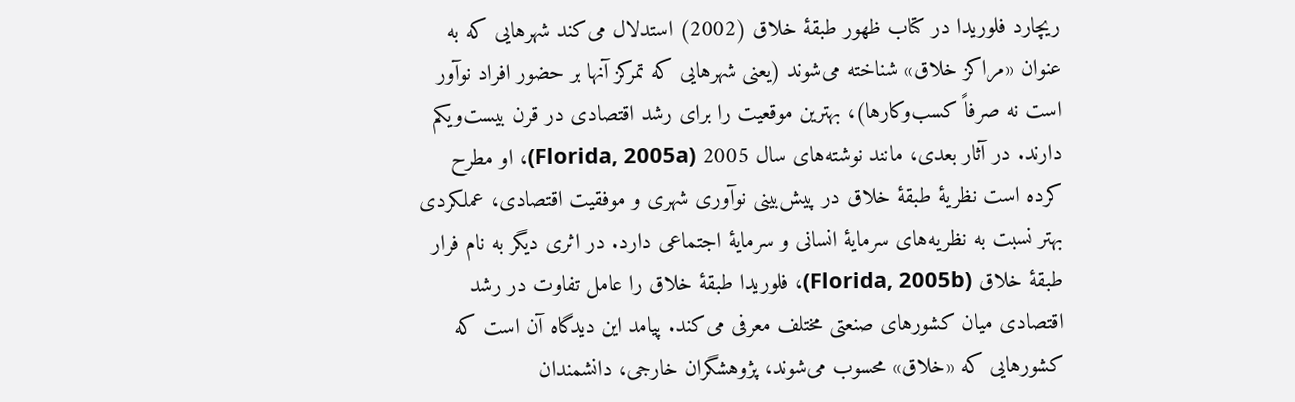ریچارد فلوریدا در کتاب ظهور طبقۀ خلاق (2002) استدلال می‌کند شهرهایی که به‌ عنوان «مراکز خلاق» شناخته می‌شوند (یعنی شهرهایی که تمرکز آنها بر حضور افراد نوآور است نه صرفاً کسب‌وکارها)، بهترین موقعیت را برای رشد اقتصادی در قرن بیست‌ویکم دارند. در آثار بعدی، مانند نوشته‌های سال 2005 (Florida, 2005a)، او مطرح کرده است نظریۀ طبقۀ خلاق در پیش‌بینی نوآوری شهری و موفقیت اقتصادی، عملکردی بهتر نسبت به نظریه‌های سرمایۀ انسانی و سرمایۀ اجتماعی دارد. در اثری دیگر به نام فرار طبقۀ خلاق (Florida, 2005b)، فلوریدا طبقۀ خلاق را عامل تفاوت در رشد اقتصادی میان کشورهای صنعتی مختلف معرفی می‌کند. پیامد این دیدگاه آن است که کشورهایی که «خلاق» محسوب می‌شوند، پژوهشگران خارجی، دانشمندان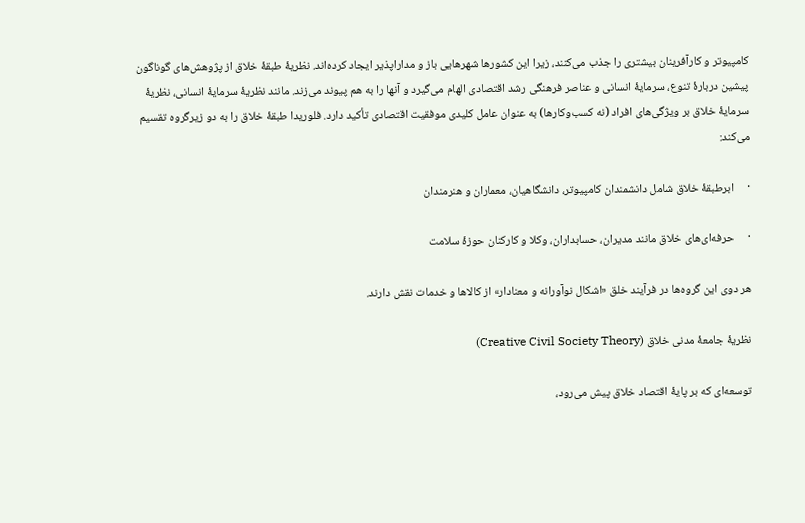کامپیوتر و کارآفرینان بیشتری را جذب می‌کنند، زیرا این کشورها شهرهایی باز و مداراپذیر ایجاد کرده‌اند. نظریۀ طبقۀ خلاق از پژوهش‌های گوناگون پیشین دربارۀ تنوع، سرمایۀ انسانی و عناصر فرهنگی رشد اقتصادی الهام می‌گیرد و آنها را به ‌هم پیوند می‌زند. مانند نظریۀ سرمایۀ انسانی، نظریۀ سرمایۀ خلاق بر ویژگی‌های افراد (نه کسب‌وکارها) به‌ عنوان عامل کلیدی موفقیت اقتصادی تأکید دارد. فلوریدا طبقۀ خلاق را به دو زیرگروه تقسیم می‌کند:

·     ابرطبقۀ خلاق شامل دانشمندان کامپیوتر، دانشگاهیان، معماران و هنرمندان

·     حرفه‌ای‌های خلاق مانند مدیران، حسابداران، وکلا و کارکنان حوزۀ سلامت

هر دوی این گروه‌ها در فرآیند خلق «اشکال نوآورانه و معنادار» از کالاها و خدمات نقش دارند.

نظریۀ جامعۀ مدنی خلاق (Creative Civil Society Theory)

توسعه‌ای که بر پایۀ اقتصاد خلاق پیش می‌رود،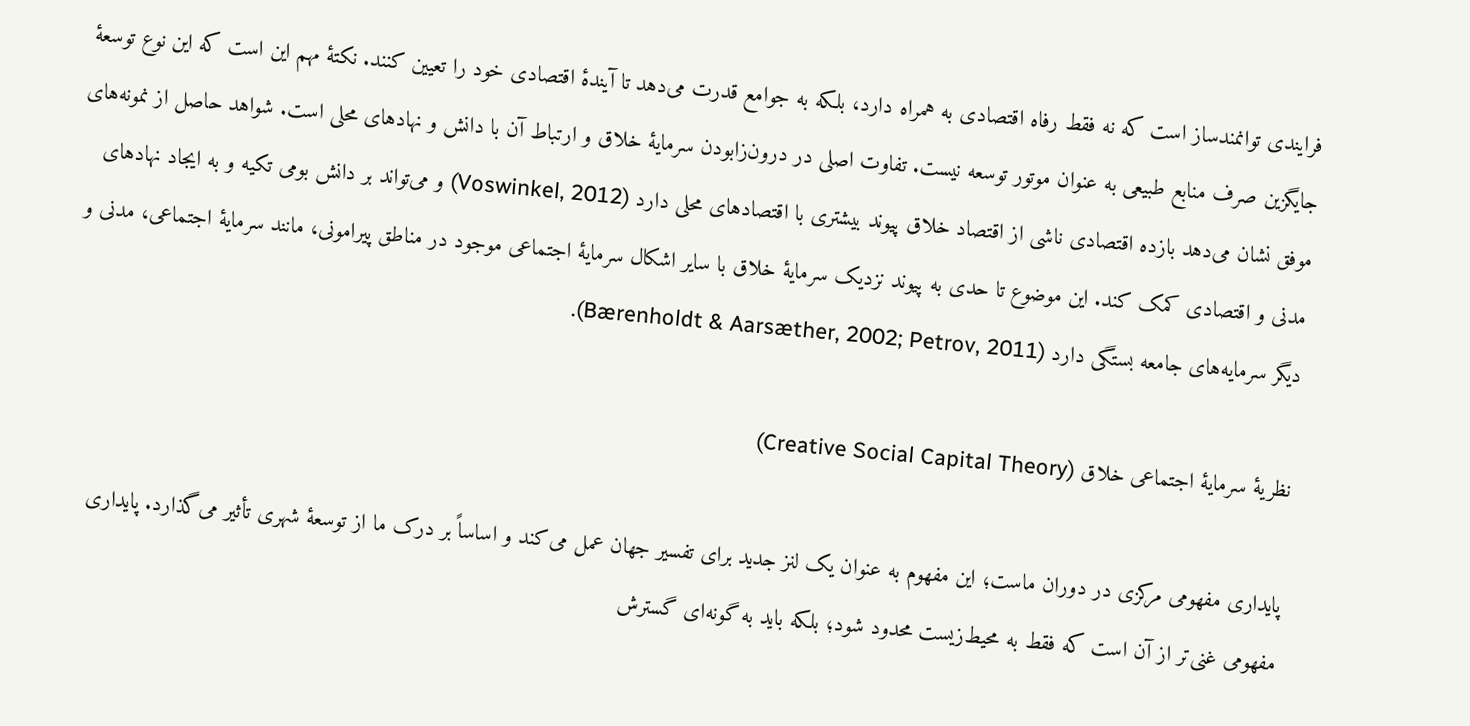فرایندی توانمندساز است که نه فقط رفاه اقتصادی به همراه دارد، بلکه به جوامع قدرت می‌دهد تا آیندۀ اقتصادی خود را تعیین کنند. نکتۀ مهم این است که این نوع توسعۀ جایگزین صرف منابع طبیعی به عنوان موتور توسعه نیست. تفاوت اصلی در درون‌زابودن سرمایۀ خلاق و ارتباط آن با دانش و نهادهای محلی است. شواهد حاصل از نمونه‌های موفق نشان می‌دهد بازده اقتصادی ناشی از اقتصاد خلاق پیوند بیشتری با اقتصادهای محلی دارد (Voswinkel, 2012) و می‌تواند بر دانش بومی تکیه و به ایجاد نهادهای مدنی و اقتصادی کمک کند. این موضوع تا حدی به پیوند نزدیک سرمایۀ خلاق با سایر اشکال سرمایۀ اجتماعی موجود در مناطق پیرامونی، مانند سرمایۀ اجتماعی، مدنی و دیگر سرمایه‌های جامعه بستگی دارد (Bærenholdt & Aarsæther, 2002; Petrov, 2011).

نظریۀ سرمایۀ اجتماعی خلاق (Creative Social Capital Theory)

پایداری مفهومی مرکزی در دوران ماست؛ این مفهوم به‌ عنوان یک لنز جدید برای تفسیر جهان عمل می‌کند و اساساً بر درک ما از توسعۀ شهری تأثیر می‌گذارد. پایداری مفهومی غنی‌تر از آن است که فقط به محیط‌زیست محدود شود؛ بلکه باید به گونه‌ای گسترش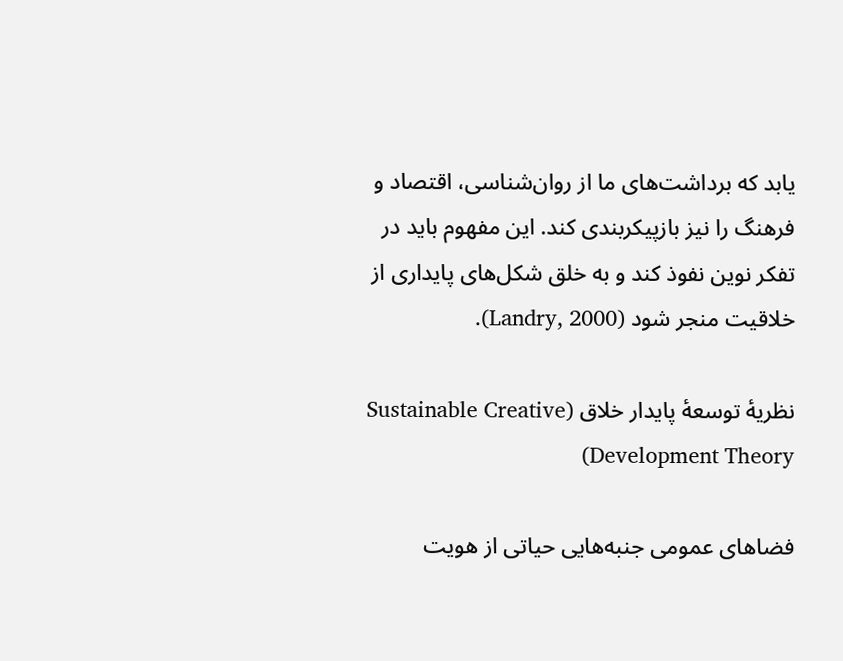یابد که برداشت‌های ما از روان‌شناسی، اقتصاد و فرهنگ را نیز بازپیکربندی کند. این مفهوم باید در تفکر نوین نفوذ کند و به خلق شکل‌های پایداری از خلاقیت منجر شود (Landry, 2000).

نظریۀ توسعۀ پایدار خلاق (Sustainable Creative Development Theory)

فضاهای عمومی جنبه‌هایی حیاتی از هویت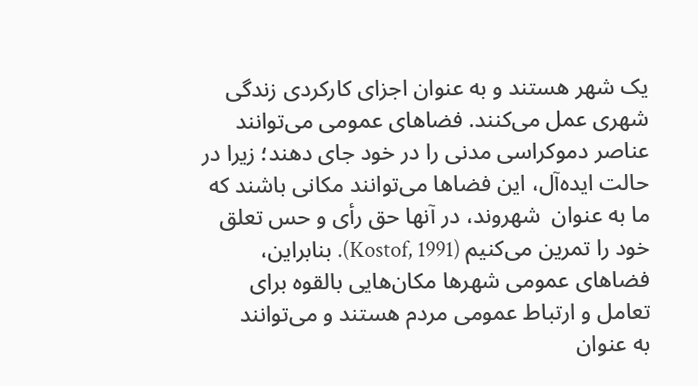یک شهر هستند و به‌ عنوان اجزای کارکردی زندگی شهری عمل می‌کنند. فضاهای عمومی می‌توانند عناصر دموکراسی مدنی را در خود جای دهند؛ زیرا در حالت ایده‌آل، این فضاها می‌توانند مکانی باشند که ما به ‌عنوان  شهروند، در آنها حق رأی و حس تعلق خود را تمرین می‌کنیم (Kostof, 1991). بنابراین، فضاهای عمومی شهرها مکان‌هایی بالقوه برای تعامل و ارتباط عمومی مردم هستند و می‌توانند به ‌عنوان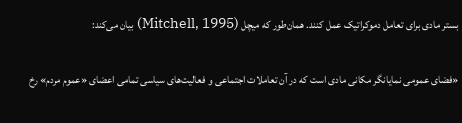بستر مادی برای تعامل دموکراتیک عمل کنند. همان‌طور که میچل (Mitchell, 1995) بیان می‌کند:

«فضای عمومی نمایانگر مکانی مادی‌ است که در آن تعاملات اجتماعی و فعالیت‌های سیاسی تمامی اعضای «عموم مردم» رخ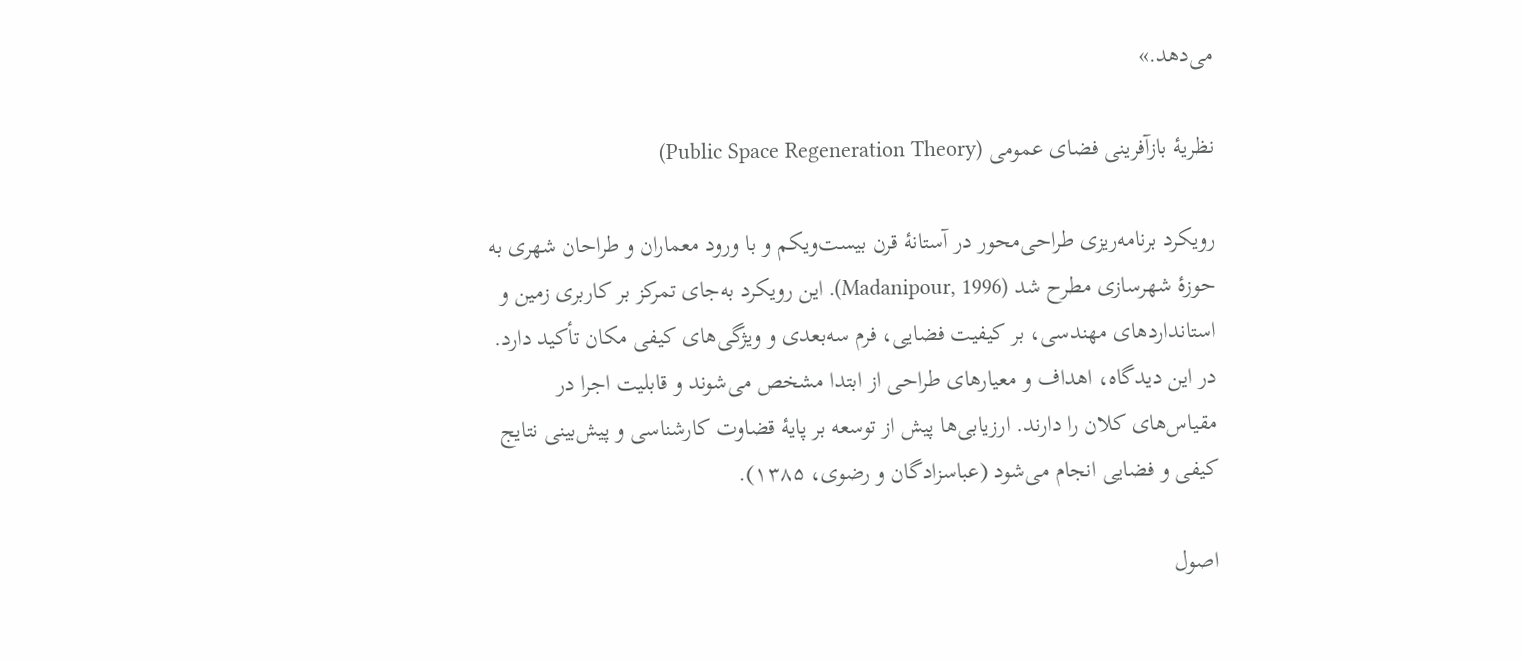می‌دهد.»

نظریۀ بازآفرینی فضای عمومی (Public Space Regeneration Theory)

رویکرد برنامه‌ریزی طراحی‌محور در آستانۀ قرن بیست‌ویکم و با ورود معماران و طراحان شهری به حوزۀ شهرسازی مطرح شد (Madanipour, 1996). این رویکرد به‌جای تمرکز بر کاربری زمین و استانداردهای مهندسی، بر کیفیت فضایی، فرم سه‌بعدی و ویژگی‌های کیفی مکان تأکید دارد. در این دیدگاه، اهداف و معیارهای طراحی از ابتدا مشخص می‌شوند و قابلیت اجرا در مقیاس‌های کلان را دارند. ارزیابی‌ها پیش از توسعه بر پایۀ قضاوت کارشناسی و پیش‌بینی نتایج کیفی و فضایی انجام می‌شود (عباسزادگان و رضوی، ۱۳۸۵).

اصول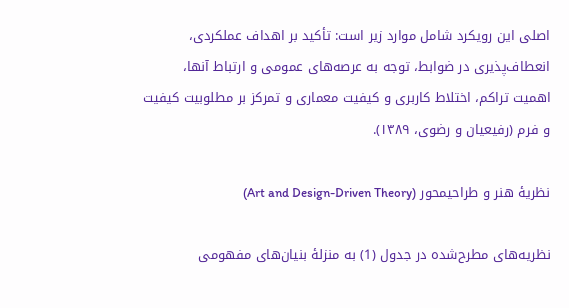اصلی این رویکرد شامل موارد زیر است: تأکید بر اهداف عملکردی، انعطاف‌پذیری در ضوابط، توجه به عرصه‌های عمومی و ارتباط آنها، اهمیت تراکم، اختلاط کاربری و کیفیت معماری و تمرکز بر مطلوبیت کیفیت و فرم (رفیعیان و رضوی، ۱۳۸۹).

نظریۀ هنر و طراحیمحور (Art and Design-Driven Theory)

نظریه‌های مطرح‌شده در جدول (1) به ‌منزلۀ بنیان‌های مفهومی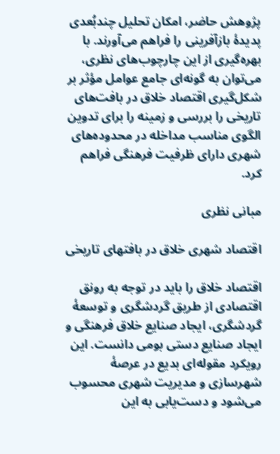پژوهش حاضر، امکان تحلیل چندبُعدی پدیدۀ بازآفرینی را فراهم می‌آورند. با بهره‌گیری از این چارچوب‌های نظری، می‌توان به‌ گونه‌ای جامع عوامل مؤثر بر شکل‌گیری اقتصاد خلاق در بافت‌های تاریخی را بررسی و زمینه‌ را برای تدوین الگوی مناسب مداخله در محدوده‌های شهری دارای ظرفیت فرهنگی فراهم کرد.

مبانی نظری

اقتصاد شهری خلاق در بافتهای تاریخی

اقتصاد خلاق را باید در توجه به رونق اقتصادی از طریق گردشگری و توسعۀ گردشگری، ایجاد صنایع خلاق فرهنگی و ایجاد صنایع دستی بومی دانست. این رویکرد مقوله‌ای بدیع در عرصۀ شهرسازی و مدیریت شهری محسوب می‌شود و دست‌یابی به این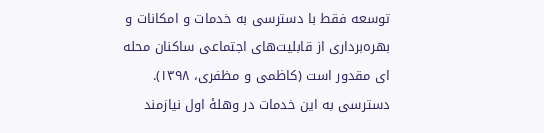توسعه فقط با دسترسی به خدمات و امکانات و بهره‌برداری از قابلیت‌های اجتماعی ساکنان محله ای مقدور است (کاظمی و مظفری، ۱۳۹۸). دسترسی به این خدمات در وهلۀ اول نیازمند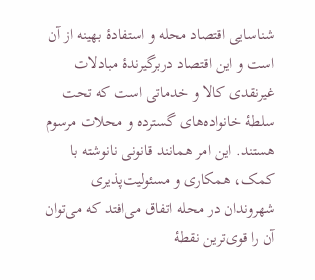شناسایی اقتصاد محله و استفادۀ بهینه از آن است و این اقتصاد دربرگیرندۀ مبادلات غیرنقدی کالا و خدماتی است که تحت سلطۀ خانواده‌های گسترده و محلات مرسوم هستند. این امر همانند قانونی نانوشته با کمک، همکاری و مسئولیت‌پذیری شهروندان در محله اتفاق می‌افتد که می‌توان آن را قوی‌ترین نقطۀ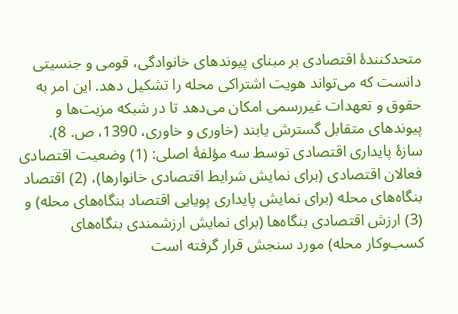متحدکنندۀ اقتصادی بر مبنای پیوندهای خانوادگی، قومی و جنسیتی دانست که می‌تواند هویت اشتراکی محله را تشکیل دهد. این امر به حقوق و تعهدات غیررسمی امکان می‌دهد تا در شبکه مزیت‌ها و پیوندهای متقابل گسترش یابند (خاوری و خاوری، 1390، ص. 8). سازۀ پایداری اقتصادی توسط سه مؤلفۀ اصلی: (1) وضعیت اقتصادی فعالان اقتصادی (برای نمایش شرایط اقتصادی خانوارها)، (2) اقتصاد بنگاه‌های محله (برای نمایش پایداری پویایی اقتصاد بنگاه‌های محله) و (3) ارزش اقتصادی بنگاه‌ها (برای نمایش ارزشمندی بنگاه‌های کسب‌وکار محله) مورد سنجش قرار گرفته است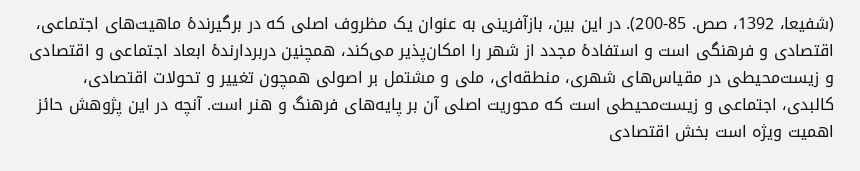(شفیعا، 1392، صص. 85-200). در این بین، بازآفرینی به عنوان یک مظروف اصلی که در برگیرندۀ ماهیت‌های اجتماعی، اقتصادی و فرهنگی است و استفادۀ مجدد از شهر را امکان‌پذیر می‌کند، همچنین دربردارندۀ ابعاد اجتماعی و اقتصادی و زیست‌محیطی در مقیاس‌های شهری، منطقه‌ای، ملی و مشتمل بر اصولی همچون تغییر و تحولات اقتصادی، کالبدی، اجتماعی و زیست‌محیطی است که محوریت اصلی آن بر پایه‌های فرهنگ و هنر است. آنچه در این پژوهش حائز اهمیت ویژه است بخش اقتصادی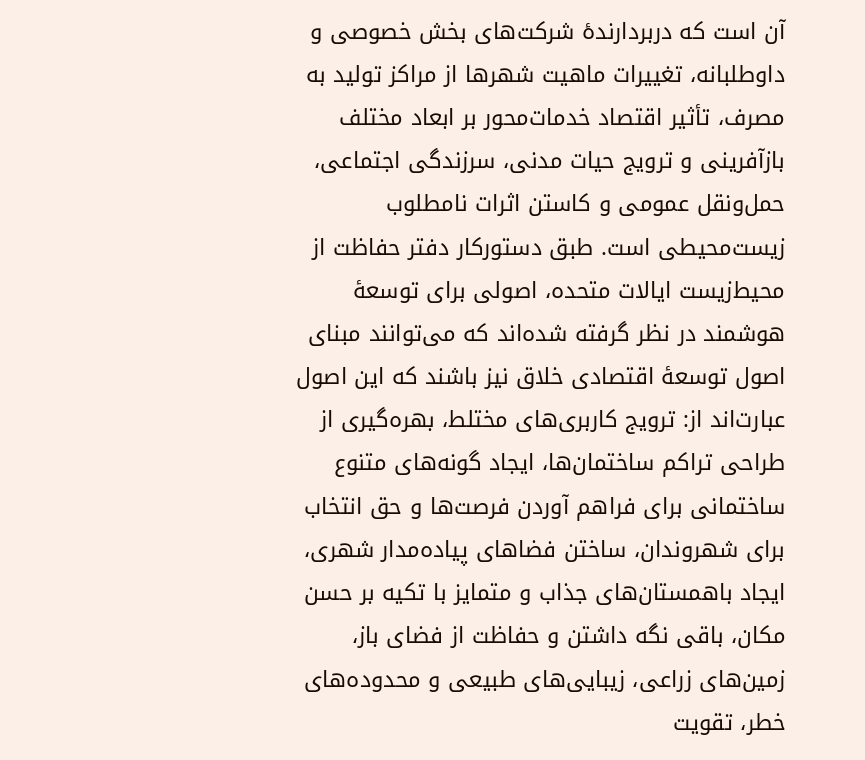آن است که دربردارندۀ شرکت‌های بخش خصوصی و داوطلبانه، تغییرات ماهیت شهرها از مراکز تولید به مصرف، تأثیر اقتصاد خدمات‌محور بر ابعاد مختلف بازآفرینی و ترویج حیات مدنی، سرزندگی اجتماعی، حمل‌ونقل عمومی و کاستن اثرات نامطلوب زیست‌محیطی است. طبق دستورکار دفتر حفاظت از محیط‌زیست ایالات متحده، اصولی برای توسعۀ هوشمند در نظر گرفته شده‌اند که می‌توانند مبنای اصول توسعۀ اقتصادی خلاق نیز باشند که این اصول عبارت‌اند از: ترویج کاربری‌های مختلط، بهره‌گیری از طراحی تراکم ساختمان‌ها، ایجاد گونه‌های متنوع ساختمانی برای فراهم آوردن فرصت‌ها و حق انتخاب برای شهروندان، ساختن فضاهای پیاده‌مدار شهری، ایجاد باهمستان‌های جذاب و متمایز با تکیه بر حسن مکان، باقی نگه داشتن و حفاظت از فضای باز، زمین‌های زراعی، زیبایی‌های طبیعی و محدوده‌های خطر، تقویت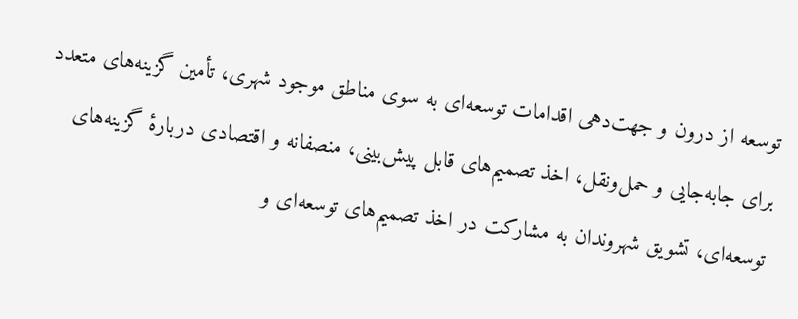توسعه از درون و جهت‌دهی اقدامات توسعه‌ای به سوی مناطق موجود شهری، تأمین گزینه‌های متعدد برای جابه‌جایی و حمل‌ونقل، اخذ تصمیم‌های قابل پیش‌بینی، منصفانه و اقتصادی دربارۀ گزینه‌های توسعه‌ای، تشویق شهروندان به مشارکت در اخذ تصمیم‌های توسعه‌ای و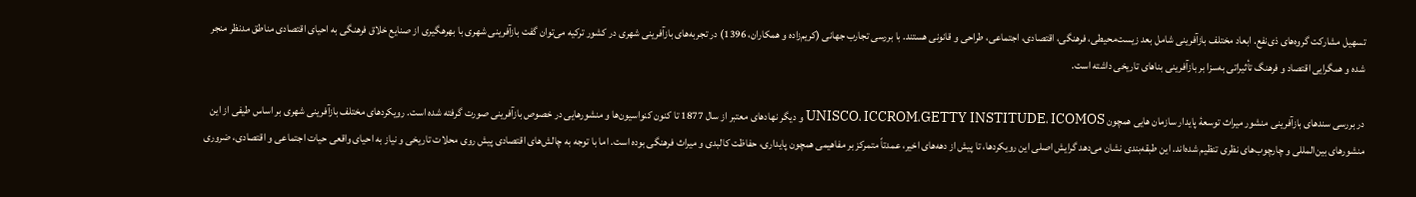تسهیل مشارکت گروه‌های ذی‌نفع. ابعاد مختلف بازآفرینی شامل بعد زیست‌محیطی، فرهنگی، اقتصادی، اجتماعی، طراحی و قانونی هستند. با بررسی تجارب جهانی (کریم‌زاده و همکاران، 1396) در تجربه‌های بازآفرینی شهری در کشور ترکیه می‌توان گفت بازآفرینی شهری با بهرهگیری از صنایع خلاق فرهنگی به احیای اقتصادی مناطق مدنظر منجر شده و همگرایی اقتصاد و فرهنگ تأثیراتی به‌سزا بر بازآفرینی بناهای تاریخی داشته است.

در بررسی سندهای بازآفرینی منشور میراث توسعۀ پایدار سازمان هایی همچون UNISCO، ICCROM،GETTY INSTITUDE، ICOMOS و دیگر نهادهای معتبر از سال 1877 تا کنون کنواسیون‌ها و منشورهایی در خصوص بازآفرینی صورت گرفته شده است. رویکردهای مختلف بازآفرینی شهری بر اساس طیفی از این منشورهای بین‌المللی و چارچوب‌های نظری تنظیم شده‌اند. این طبقه‌بندی نشان می‌دهد گرایش اصلی این رویکردها، تا پیش از دهه‌های اخیر، عمدتاً متمرکز بر مفاهیمی همچون پایداری، حفاظت کالبدی و میراث فرهنگی بوده است. اما با توجه به چالش‌های اقتصادی پیش‌ روی محلات تاریخی و نیاز به احیای واقعی حیات اجتماعی و اقتصادی، ضروری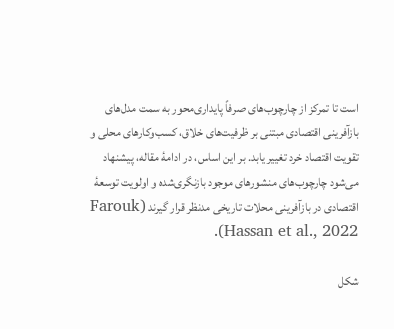است تا تمرکز از چارچوب‌های صرفاً پایداری‌محور به سمت مدل‌های بازآفرینی اقتصادی مبتنی بر ظرفیت‌های خلاق، کسب‌وکارهای محلی و تقویت اقتصاد خرد تغییر یابد. بر این اساس، در ادامۀ مقاله، پیشنهاد می‌شود چارچوب‌های منشورهای موجود بازنگری‌شده و اولویت توسعۀ اقتصادی در بازآفرینی محلات تاریخی مدنظر قرار گیرند (Farouk Hassan et al., 2022).

شکل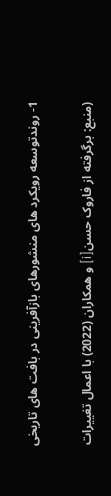1- روندتوسعه رویکرد های منشورهای بازآفرینی در بافت های تاریخی

(منبع: برگرفته از فاروک حسن[i] و همکاران (2022) با اعمال تغییرات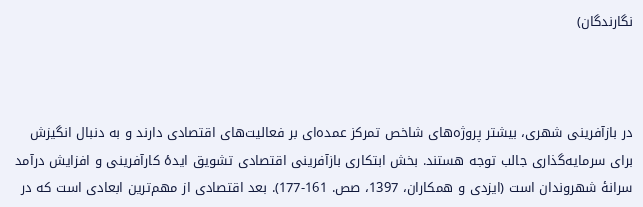نگارندگان)



در بازآفرینی شهری، بیشتر پروژه‌های شاخص تمرکز عمده‌ای بر فعالیت‌های اقتصادی دارند و به دنبال انگیزش برای سرمایه‌گذاری جالب توجه هستند. بخش ابتکاری بازآفرینی اقتصادی تشویق ایدۀ کارآفرینی و افزایش درآمد سرانۀ شهروندان است ‌(ایزدی و همکاران، 1397، صص. 161-177). بعد اقتصادی از مهم‌ترین ابعادی است که در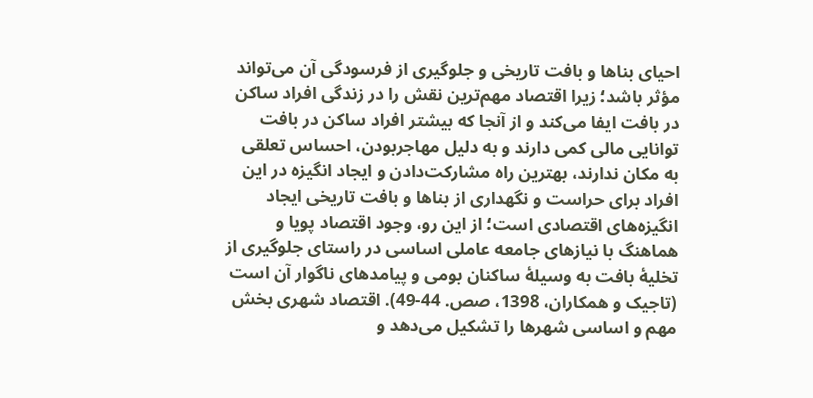احیای بناها و بافت تاریخی و جلوگیری از فرسودگی آن می‌تواند مؤثر باشد؛ زیرا اقتصاد مهم‌ترین نقش را در زندگی افراد ساکن در بافت ایفا می‌کند و از آنجا که بیشتر افراد ساکن در بافت توانایی مالی کمی دارند و به دلیل مهاجربودن، احساس تعلقی به مکان ندارند، بهترین راه مشارکت‌دادن و ایجاد انگیزه در این افراد برای حراست و نگهداری از بناها و بافت تاریخی ایجاد انگیزه‌های اقتصادی است؛ از این رو، وجود اقتصاد پویا و هماهنگ با نیازهای جامعه عاملی اساسی در راستای جلوگیری از تخلیۀ بافت به وسیلۀ ساکنان بومی و پیامدهای ناگوار آن است (تاجیک و همکاران، 1398، صص. 44-49). اقتصاد شهری بخش مهم و اساسی شهرها را تشکیل می‌دهد و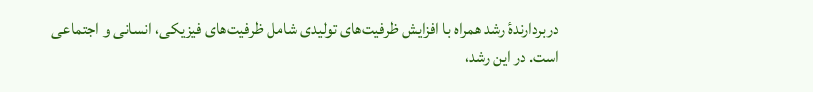دربردارندۀ رشد همراه با افزایش ظرفیت‌های تولیدی شامل ظرفیت‌های فیزیکی، انسانی و اجتماعی است. در این رشد،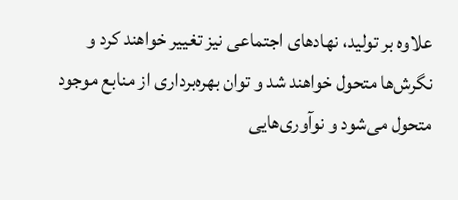علاوه بر تولید، نهادهای اجتماعی نیز تغییر خواهند کرد و نگرش‌ها متحول خواهند شد و توان بهره‌برداری از منابع موجود متحول می‌شود و نوآوری‌هایی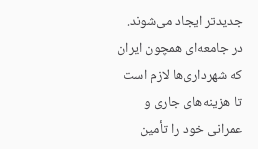جدیدتر ایجاد می‌شوند. در جامعه‌ای همچون ایران که شهرداری‌ها لازم است تا هزینه‌های جاری و عمرانی خود را تأمین‌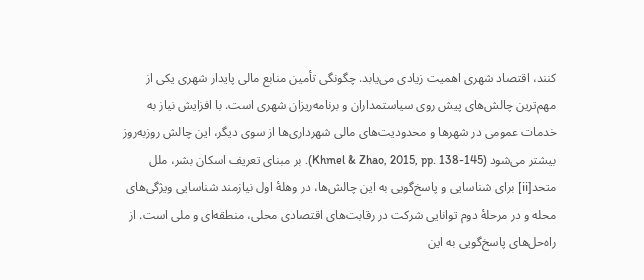کنند، اقتصاد شهری اهمیت زیادی می‌یابد. چگونگی تأمین منابع مالی پایدار شهری یکی از مهم‌ترین چالش‌های پیش روی سیاستمداران و برنامه‌ریزان شهری است. با افزایش نیاز به خدمات عمومی در شهرها و محدودیت‌های مالی شهرداری‌ها از ‌سوی دیگر، این چالش روزبه‌روز بیشتر می‌شود (Khmel & Zhao, 2015, pp. 138-145). بر مبنای تعریف اسکان بشر، ملل متحد[ii] برای شناسایی و پاسخ‌گویی به این چالش‌ها، در وهلۀ اول نیازمند شناسایی ویژگی‌های محله و در مرحلۀ دوم توانایی شرکت در رقابت‌های اقتصادی محلی، منطقه‌ای و ملی است. از راه‌حل‌های پاسخ‌گویی به این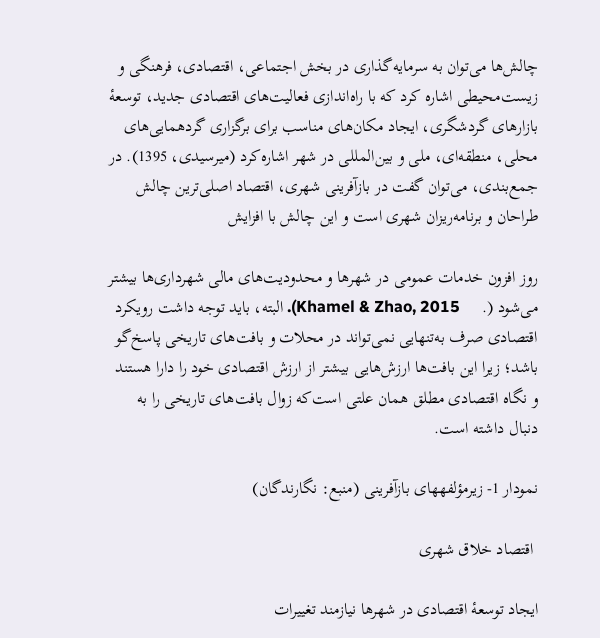چالش‌ها می‌توان به سرمایه‌گذاری در بخش اجتماعی، اقتصادی، فرهنگی و زیست‌محیطی اشاره کرد که با راه‌اندازی فعالیت‌های اقتصادی جدید، توسعۀ بازارهای گردشگری، ایجاد مکان‌های مناسب برای برگزاری گردهمایی‌های محلی، منطقه‌ای، ملی و بین‌المللی در شهر اشاره‌کرد (میرسیدی، 1395). در جمع‌بندی، می‌توان گفت در بازآفرینی شهری، اقتصاد اصلی‌ترین چالش طراحان و برنامه‌ریزان شهری است و این چالش با افزایش

روز افزون خدمات عمومی در شهرها و محدودیت‌های مالی شهرداری‌ها بیشتر می‌شود (.     Khamel & Zhao, 2015). البته، باید توجه داشت رویکرد اقتصادی صرف به‌تنهایی نمی‌تواند در محلات و بافت‌های تاریخی پاسخ‌گو باشد؛ زیرا این بافت‌ها ارزش‌هایی بیشتر از ارزش اقتصادی خود را دارا هستند و نگاه اقتصادی مطلق همان علتی ‌است‌که زوال بافت‌های تاریخی را به دنبال داشته ‌است.

نمودار 1- زیرمؤلفههای بازآفرینی (منبع: نگارندگان)

 اقتصاد خلاق شهری

ایجاد توسعۀ اقتصادی در شهرها نیازمند تغییرات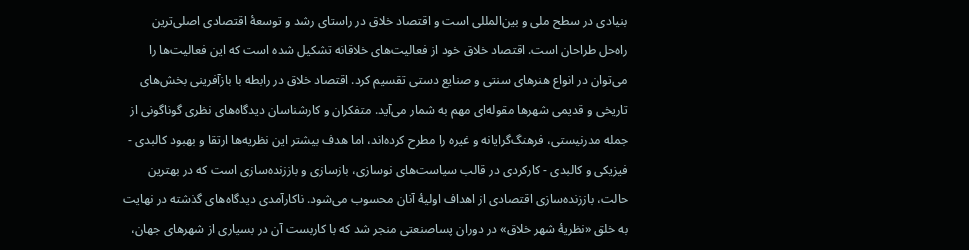بنیادی در سطح ملی و بین‌المللی است و اقتصاد خلاق در راستای رشد و توسعۀ اقتصادی اصلی‌ترین راه‌حل طراحان است. اقتصاد خلاق خود از فعالیت‌های خلاقانه تشکیل شده است که این فعالیت‌ها را می‌توان در انواع هنرهای سنتی و صنایع‌ دستی تقسیم کرد. اقتصاد خلاق در رابطه با بازآفرینی بخش‌های تاریخی و قدیمی شهرها مقوله‌ای مهم به شمار می‌آید. متفکران و کارشناسان دیدگاه‌های نظری گوناگونی از جمله مدرنیستی، فرهنگ‌گرایانه و غیره را مطرح کرده‌اند، اما هدف بیشتر این نظریه‌ها ارتقا و بهبود کالبدی - فیزیکی و کالبدی - کارکردی در قالب سیاست‌های نوسازی، بازسازی و باززنده‌سازی است که در بهترین حالت، باززنده‌سازی اقتصادی از اهداف اولیۀ آنان محسوب می‌شود. ناکارآمدی دیدگاه‌های گذشته در نهایت به خلق «نظریۀ شهر خلاق» در دوران پساصنعتی منجر شد که با کاربست آن در بسیاری از شهرهای جهان،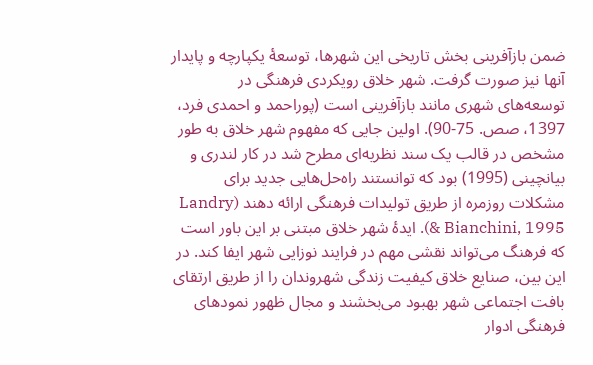ضمن بازآفرینی بخش تاریخی این شهرها، توسعۀ یکپارچه و پایدار آنها نیز صورت گرفت. شهر خلاق رویکردی فرهنگی در توسعه‌های شهری مانند بازآفرینی است (پوراحمد و احمدی فرد، 1397، صص. 75-90). اولین جایی که مفهوم شهر خلاق به طور مشخص در قالب یک سند نظریه‌ای مطرح شد در کار لندری و بیانچینی (1995) بود که توانستند راه‌حل‌هایی جدید برای مشکلات روزمره از طریق تولیدات فرهنگی ارائه دهند (Landry & Bianchini, 1995). ایدۀ شهر خلاق مبتنی بر این باور است که فرهنگ می‌تواند نقشی مهم در فرایند نوزایی شهر ایفا ‌کند. در این بین، صنایع ‌خلاق کیفیت زندگی شهروندان را از طریق ارتقای بافت اجتماعی شهر بهبود می‌بخشند و مجال ظهور نمودهای فرهنگی ادوار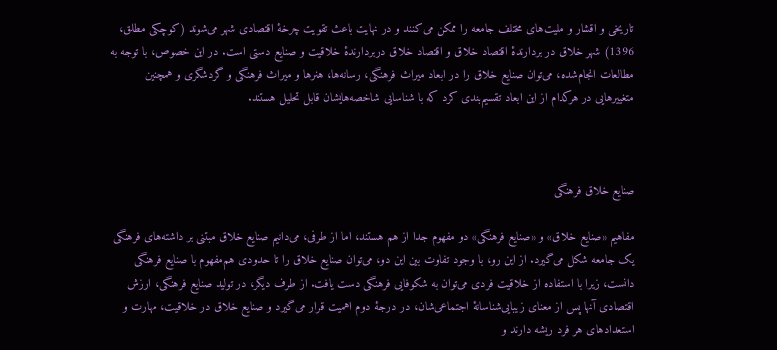تاریخی و اقشار و ملیت‌های مختلف جامعه را ممکن می‌کنند و در نهایت باعث تقویت چرخۀ اقتصادی شهر می‌شوند (کوچکی مطلق، 1396) شهر خلاق در بردارندۀ اقتصاد خلاق و اقتصاد خلاق دربردارندۀ خلاقیت و صنایع‌ دستی است. در این خصوص، با توجه به مطالعات انجام‌شده، می‌توان صنایع خلاق را در ابعاد میراث فرهنگی، رسانه‌ها، هنرها و میراث فرهنگی و گردشگری و همچنین متغییرهایی در هرکدام از این ابعاد تقسیم‌بندی کرد که با شناسایی شاخصه‌هایشان قابل تحلیل هستند.



صنایع خلاق فرهنگی

مفاهیم «صنایع خلاق» و «صنایع فرهنگی» دو مفهوم جدا از هم هستند، اما از طرفی، می‌دانیم صنایع خلاق مبتنی بر داشته‌های فرهنگی یک جامعه شکل می‌گیرد. از این رو، با وجود تفاوت بین این‌ دو، می‌توان صنایع‌ خلاق را تا حدودی هم‌مفهوم با صنایع فرهنگی دانست، زیرا با استفاده از خلاقیت فردی می‌توان به شکوفایی فرهنگی دست ‌یافت. از طرف دیگر، در تولید صنایع فرهنگی، ارزش اقتصادی آنها پس از معنای زیبایی‌شناسانۀ اجتماعی‌شان، در درجۀ دوم اهمیت قرار می‌گیرد و صنایع خلاق در خلاقیت، مهارت و استعدادهای هر فرد ریشه دارند و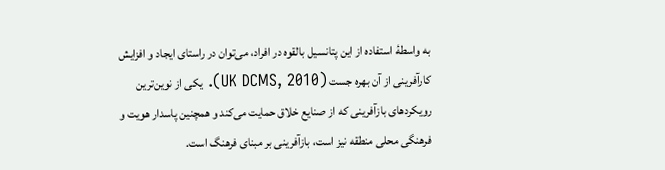به واسطۀ استفاده از این پتانسیل بالقوه در افراد، می‌توان در راستای ایجاد و افزایش کارآفرینی از آن بهره جست (UK DCMS, 2010). یکی از نوین‌ترین رویکردهای بازآفرینی که از صنایع خلاق حمایت می‌کند و همچنین پاسدار هویت و فرهنگی محلی منطقه نیز است، بازآفرینی بر مبنای فرهنگ است.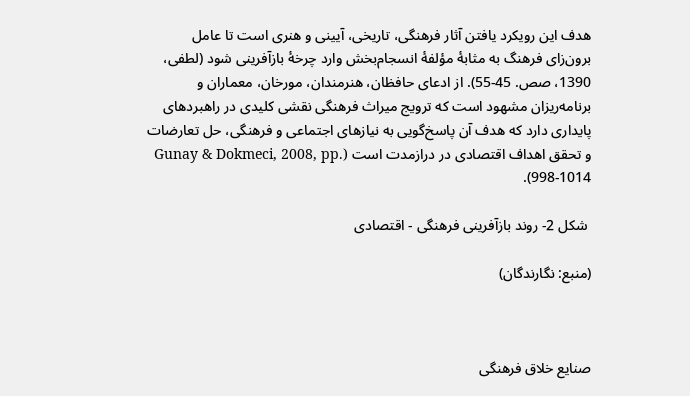هدف این رویکرد یافتن آثار فرهنگی، تاریخی، آیینی و هنری است تا عامل برون‌زای فرهنگ به مثابۀ مؤلفۀ انسجام‌بخش وارد چرخۀ بازآفرینی شود (لطفی، 1390، صص. 45-55). از ادعای حافظان، هنرمندان، مورخان، معماران و برنامه‌ریزان مشهود است که ترویج میراث فرهنگی نقشی کلیدی در راهبردهای پایداری دارد که هدف آن پاسخ‌گویی به نیازهای اجتماعی و فرهنگی، حل تعارضات و تحقق اهداف اقتصادی در درازمدت است (Gunay & Dokmeci, 2008, pp. 998-1014).

 شکل 2- روند بازآفرینی فرهنگی - اقتصادی

(منبع: نگارندگان)



صنایع خلاق فرهنگی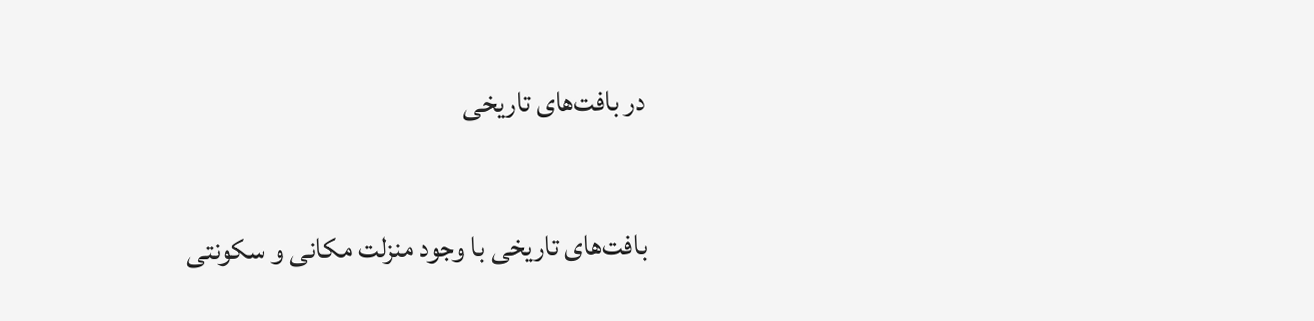در بافت‌های تاریخی

بافت‌های تاریخی با وجود منزلت مکانی و سکونتی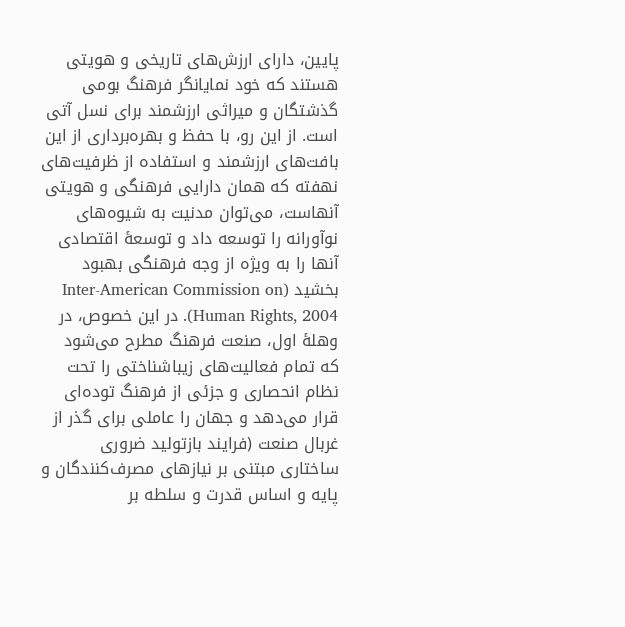پایین، دارای ارزش‌های تاریخی و هویتی هستند که خود نمایانگر فرهنگ بومی گذشتگان و میراثی ارزشمند برای نسل آتی است. از این رو، با حفظ و بهره‌برداری از این بافت‌های ارزشمند و استفاده از ظرفیت‌های نهفته که همان دارایی فرهنگی و هویتی آنهاست، می‌توان مدنیت به شیوه‌های نوآورانه را توسعه داد و توسعۀ اقتصادی آنها را به ویژه از وجه فرهنگی بهبود بخشید (Inter-American Commission on Human Rights, 2004). در این خصوص، در وهلۀ اول، صنعت فرهنگ مطرح می‌شود که تمام فعالیت‌های زیباشناختی را تحت نظام انحصاری و جزئی از فرهنگ توده‌ای قرار می‌دهد و جهان را عاملی برای گذر از غربال صنعت (فرایند بازتولید ضروری ساختاری مبتنی بر نیازهای مصرف‌کنندگان و پایه و اساس قدرت و سلطه بر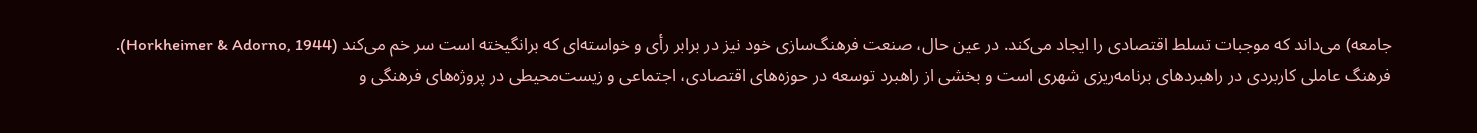جامعه) می‌داند که موجبات تسلط اقتصادی را ایجاد می‌کند. در عین حال، صنعت فرهنگ‌سازی خود نیز در برابر رأی و خواسته‌ای که برانگیخته است سر خم می‌کند (Horkheimer & Adorno, 1944). فرهنگ عاملی کاربردی در راهبردهای برنامه‌ریزی شهری است و بخشی از راهبرد توسعه در حوزه‌های اقتصادی، اجتماعی و زیست‌محیطی در پروژه‌های فرهنگی و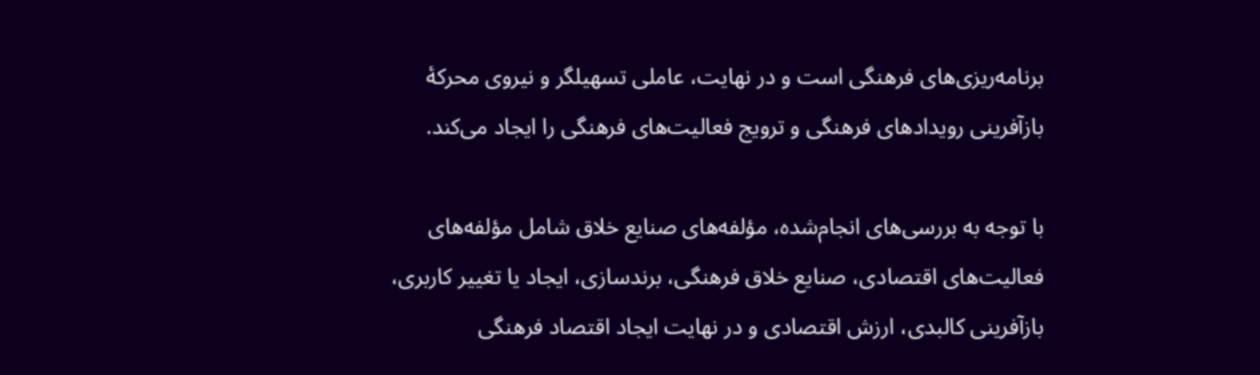برنامه‌ریزی‌های فرهنگی است و در نهایت، عاملی تسهیلگر و نیروی محرکۀ بازآفرینی رویدادهای فرهنگی و ترویج فعالیت‌های فرهنگی را ایجاد می‌کند.

با توجه به بررسی‌های انجام‌شده، مؤلفه‌های صنایع خلاق شامل مؤلفه‌های فعالیت‌های اقتصادی، صنایع خلاق فرهنگی، برندسازی، ایجاد یا تغییر کاربری، بازآفرینی کالبدی، ارزش اقتصادی و در نهایت ایجاد اقتصاد فرهنگی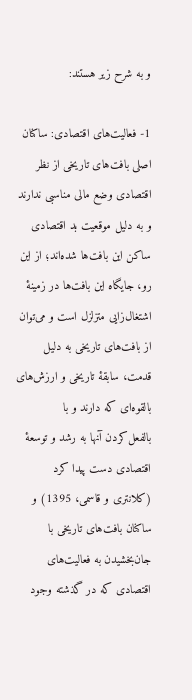و به شرح زیر هستند:

1- فعالیت‌های اقتصادی: ساکنان اصلی بافت‌های تاریخی از نظر اقتصادی وضع مالی مناسبی ندارند و به دلیل موقعیت بد اقتصادی ساکن این بافت‌ها شده‌اند؛ از این رو، جایگاه این بافت‌ها در زمینۀ اشتغال‌زایی متزلزل است و می‌توان از بافت‌های‌ تاریخی به دلیل قدمت، سابقۀ تاریخی و ارزش‌های بالقوه‌ای که دارند و با بالفعل‌کردن آنها به رشد و توسعۀ اقتصادی دست پیدا کرد (کلانتری و‌ قاسمی، 1395) و ساکنان بافت‌های تاریخی با جان‌بخشیدن به فعالیت‌های اقتصادی که در گذشته وجود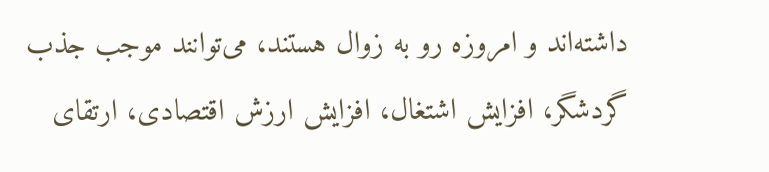داشته‌اند و امروزه رو به زوال هستند، می‌توانند موجب جذب گردشگر، افزایش اشتغال، افزایش ارزش اقتصادی، ارتقای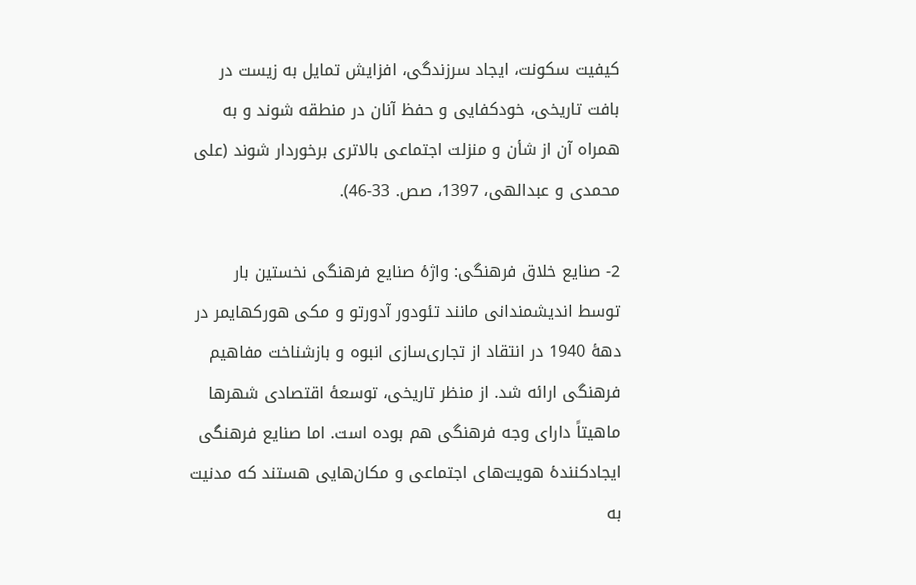کیفیت سکونت، ایجاد سرزندگی، افزایش تمایل به زیست در بافت تاریخی، خودکفایی و حفظ آنان در منطقه شوند و به همراه آن از شأن و منزلت اجتماعی بالاتری برخوردار شوند (علی محمدی و عبدالهی، 1397، صص. 33-46).

2- صنایع خلاق فرهنگی: واژۀ صنایع فرهنگی نخستین بار توسط اندیشمندانی مانند تئودور آدورتو و مکی هورکهایمر در دهۀ 1940 در انتقاد از تجاری‌سازی انبوه و بازشناخت مفاهیم فرهنگی ارائه شد. از منظر تاریخی، توسعۀ اقتصادی شهرها ماهیتاً دارای وجه فرهنگی هم بوده است. اما صنایع فرهنگی ایجادکنندۀ هویت‌های اجتماعی و مکان‌هایی هستند که مدنیت به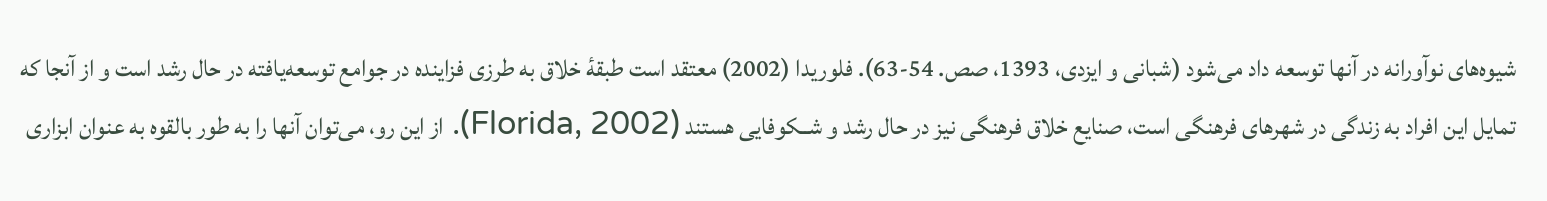شیوه‌های نوآورانه در آنها توسعه داد می‌شود (شبانی و ایزدی، 1393، صص. 54-63). فلوریدا (2002) معتقد است طبقۀ خلاق به طرزی فزاینده‌ در جوامع توسعه‌یافته در حال رشد است و از آنجا که تمایل این افراد به زندگی در شهرهای فرهنگی است، صنایع خلاق فرهنگی نیز در حال رشد و شــکوفایی هستند (Florida, 2002). از این رو، می‌توان آنها را به طور بالقوه به عنوان ابزاری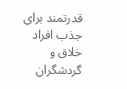قدرتمند برای جذب افراد خلاق و گردشگران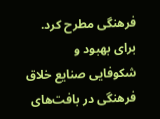فرهنگی مطرح کرد. برای بهبود و شکوفایی صنایع خلاق فرهنگی در بافت‌های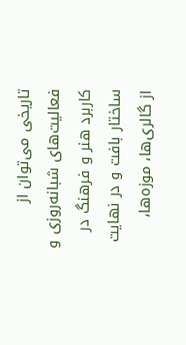تاریخی می‌توان از فعالیت‌های شبانه‌روزی و کاربرد هنر و فرهنگ در ساختار بافت و در نهایت از گالری‌ها، موزه‌ها،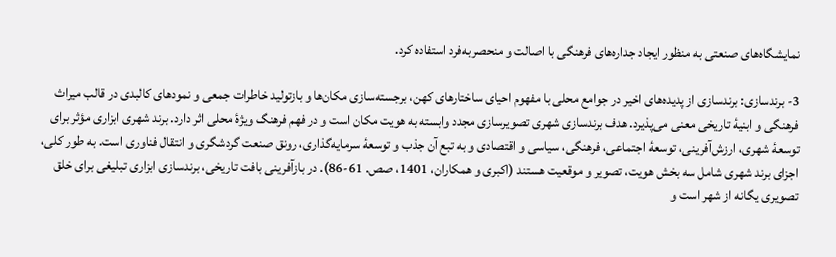نمایشگاه‌های صنعتی به منظور ایجاد جداره‌های فرهنگی با اصالت و منحصربه‌فرد استفاده کرد.

3- برندسازی: برندسازی از پدیده‌های اخیر در جوامع محلی با مفهوم احیای ساختارهای کهن، برجسته‌سازی مکان‌ها و بازتولید خاطرات جمعی و نمودهای کالبدی در قالب میراث فرهنگی و ابنیۀ تاریخی معنی می‌پذیرد. هدف برندسازی شهری تصویرسازی مجدد وابسته به هویت مکان است و در فهم فرهنگ ویژۀ محلی اثر دارد. برند شهری ابزاری مؤثر برای توسعۀ شهری، ارزش‌آفرینی، توسعۀ اجتماعی، فرهنگی، سیاسی و اقتصادی و به تبع آن جذب و توسعۀ سرمایه‌گذاری، رونق صنعت گردشگری و انتقال فناوری است. به طور کلی، اجزای برند شهری شامل سه بخش هویت، تصویر و موقعیت هستند (اکبری و همکاران، 1401، صص. 61-86). در بازآفرینی بافت تاریخی، برندسازی ابزاری تبلیغی برای خلق تصویری یگانه از شهر است و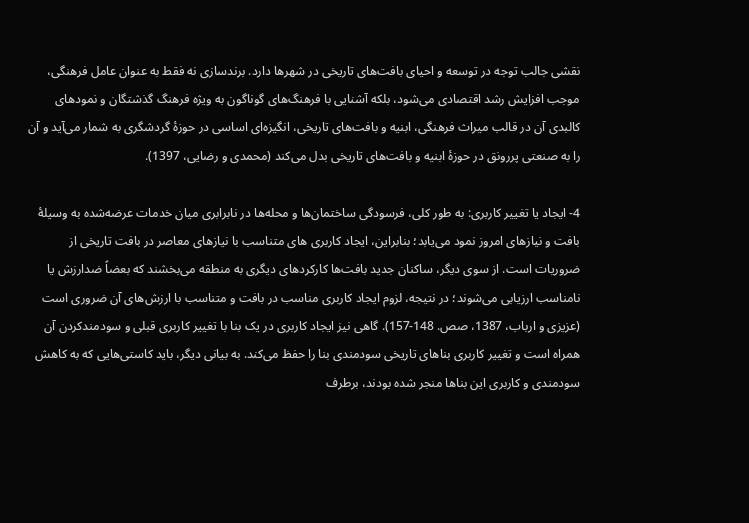نقشی جالب توجه در توسعه و احیای بافت‌های تاریخی در شهرها دارد. برندسازی نه فقط به عنوان عامل فرهنگی، موجب افزایش رشد اقتصادی می‌شود، بلکه آشنایی با فرهنگ‌های گوناگون به ویژه فرهنگ گذشتگان و نمودهای کالبدی آن در قالب میراث فرهنگی، ابنیه و بافت‌های تاریخی، انگیزه‌ای اساسی در حوزۀ گردشگری به شمار می‌آید و آن را به صنعتی پررونق در حوزۀ ابنیه و بافت‌های تاریخی بدل می‌کند (محمدی و رضایی، 1397).

4- ایجاد یا تغییر کاربری: به طور کلی، فرسودگی ساختمان‌ها و محله‌ها در نابرابری میان خدمات عرضه‌شده به وسیلۀ بافت و نیازهای امروز نمود می‌یابد؛ بنابراین، ایجاد کاربری های متناسب با نیازهای معاصر در بافت تاریخی از ضروریات است. از سوی دیگر، ساکنان جدید بافت‌ها کارکردهای دیگری به منطقه می‌بخشند که بعضاً ضدارزش یا نامناسب ارزیابی می‌شوند؛ در نتیجه، لزوم ایجاد کاربری مناسب در بافت و متناسب با ارزش‌های آن ضروری است (عزیزی و ارباب، 1387، صص. 148-157). گاهی نیز ایجاد کاربری در یک بنا با تغییر کاربری قبلی و سودمندکردن آن همراه است و تغییر کاربری بناهای تاریخی سودمندی بنا را حفظ می‌کند. به بیانی دیگر، باید کاستی‌هایی که به کاهش سودمندی و کاربری این بناها منجر شده بودند، برطرف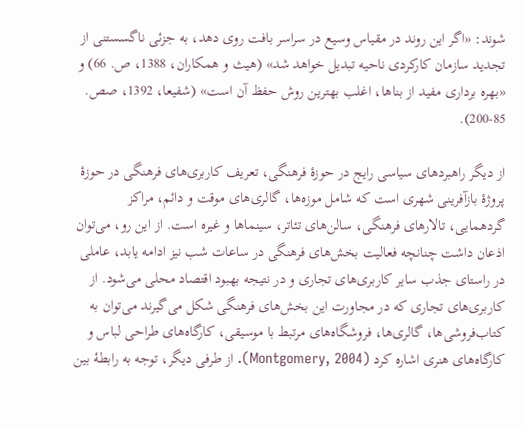شوند: «اگر این روند در مقیاس وسیع در سراسر بافت روی دهد، به جزئی ناگسستنی از تجدید سازمان کارکردی ناحیه تبدیل خواهد شد» (هیث و همکاران، 1388، ص. 66) و «بهره برداری مفید از بناها، اغلب بهترین روش حفظ آن است» (شفیعا، 1392، صص. 85-200).

از دیگر راهبردهای سیاسی رایج در حوزۀ فرهنگی، تعریف کاربری‌های فرهنگی در حوزۀ پروژۀ بازآفرینی شهری است که شامل موزه‌ها، گالری‌های موقت و دائم، مراکز گردهمایی، تالارهای فرهنگی، سالن‌های تئاتر، سینماها و غیره است. از این رو، می‌توان اذعان داشت چنانچه فعالیت بخش‌های فرهنگی در ساعات شب نیز ادامه یابد، عاملی در راستای جذب سایر کاربری‌های تجاری و در نتیجه بهبود اقتصاد محلی می‌شود. از کاربری‌های تجاری که در مجاورت این بخش‌های فرهنگی شکل می‌گیرند می‌توان به کتاب‌فروشی‌ها، گالری‌ها، فروشگاه‌های مرتبط با موسیقی، کارگاه‌های طراحی لباس و کارگاه‌های هنری اشاره کرد (Montgomery, 2004). از طرفی دیگر، توجه به رابطۀ بین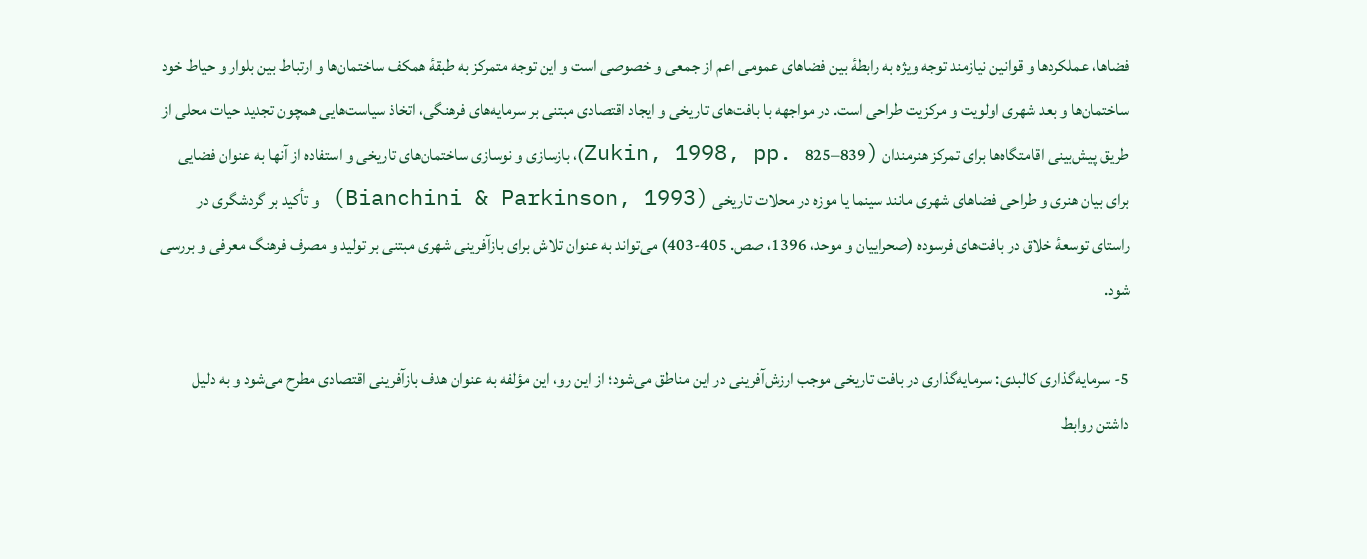فضاها، عملکردها و قوانین نیازمند توجه ویژه به رابطۀ بین فضاهای عمومی اعم از جمعی و خصوصی است و این توجه متمرکز به طبقۀ همکف ساختمان‌ها و ارتباط بین بلوار و حیاط خود ساختمان‌ها و بعد شهری اولویت و مرکزیت طراحی است. در مواجهه با بافت‌های تاریخی و ایجاد اقتصادی مبتنی بر سرمایه‌های فرهنگی، اتخاذ سیاست‌هایی همچون تجدید حیات محلی از طریق پیش‌بینی اقامتگاه‌ها برای تمرکز هنرمندان (Zukin, 1998, pp. 825–839)، بازسازی و نوسازی ساختمان‌های تاریخی و استفاده از آنها به عنوان فضایی برای بیان هنری و طراحی فضاهای شهری مانند سینما یا موزه در محلات تاریخی (Bianchini & Parkinson, 1993) و تأکید بر گردشگری در راستای توسعۀ خلاق در بافت‌های فرسوده (صحراییان و موحد، 1396، صص. 405-403) می‌تواند به عنوان تلاش برای بازآفرینی شهری مبتنی بر تولید و مصرف فرهنگ معرفی و بررسی شود.

5- سرمایه‌گذاری کالبدی: سرمایه‌گذاری در بافت تاریخی موجب ارزش‌آفرینی در این مناطق می‌شود؛ از این رو، این مؤلفه به عنوان هدف بازآفرینی اقتصادی مطرح می‌شود و به دلیل داشتن روابط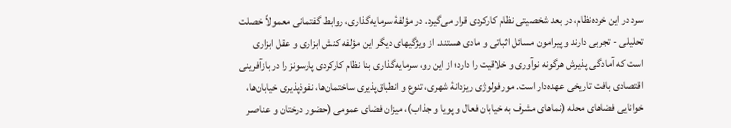سرد در این خرده‌نظام، در بعد شخصیتی نظام کارکردی قرار می‌گیرد. در مؤلفۀ سرمایه‌گذاری، روابط گفتمانی معمولاً خصلت تحلیلی - تجربی دارند و پیرامون مسائل اثباتی و مادی هستند. از ویژگیهای دیگر این مؤلفه کنش ابزاری و عقل ابزاری است که آمادگی پذیرش هرگونه نوآوری و خلاقیت را دارد؛ از این رو، سرمایه‌گذاری بنا نظام کارکردی پارسونز را در بازآفرینی اقتصادی بافت تاریخی عهده‌دار است. مورفولوژی ریزدانۀ شهری، تنوع و انطباق‌پذیری ساختمان‌ها، نفوذپذیری خیابان‌ها، خوانایی فضاهای محله (نماهای مشرف به خیابان فعال و پویا و جذاب)، میزان فضای عمومی (حضور درختان و عناصـر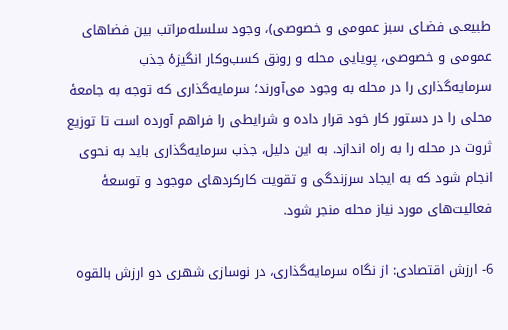طبیعـی فضـای سبز عمومی و خصوصی)، وجود سلسله‌مراتب بین فضاهای عمومی و خصوصی، پویایی محله و رونق کسب‌وکار انگیزۀ جذب سرمایه‌گذاری را در محله به ‌وجود می‌آورند؛ سرمایه‌گذاری که توجه به جامعۀ محلی را در دستور کار خود قرار داده و شرایطی را فراهم آورده است تا توزیع ثروت در محله را به راه اندازد. به این دلیل، جذب سرمایه‌گذاری باید به نحوی انجام شود که به ایجاد سرزندگی و تقویت کارکردهای موجود و توسعۀ فعالیت‌های مورد نیاز محله منجر شود.

6- ارزش اقتصادی: از نگاه سرمایه‌گذاری، در نوسازی شهری دو ارزش بالقوه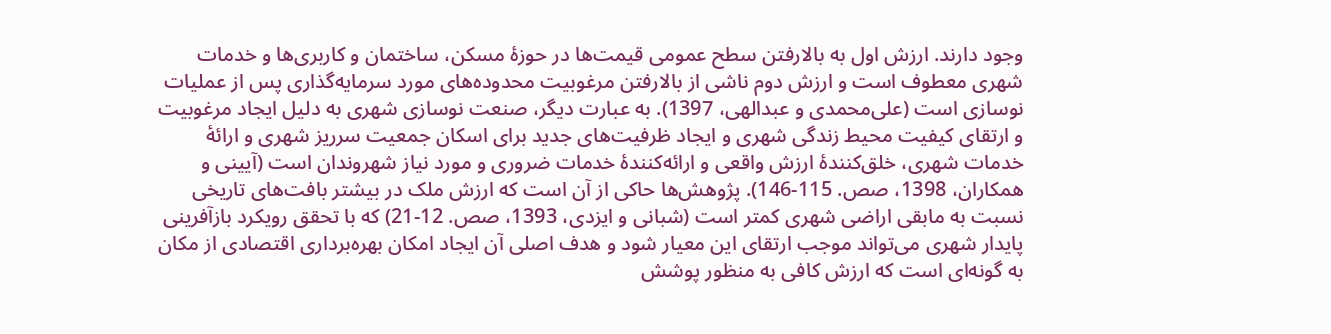وجود دارند. ارزش اول به بالارفتن سطح عمومی قیمت‌ها در حوزۀ مسکن، ساختمان و کاربری‌ها و خدمات شهری معطوف است و ارزش دوم ناشی از بالارفتن مرغوبیت محدوده‌های مورد سرمایه‌گذاری پس از عملیات نوسازی است (علی‌محمدی و عبدالهی، 1397). به عبارت دیگر، صنعت نوسازی شهری به دلیل ایجاد مرغوبیت و ارتقای کیفیت محیط زندگی شهری و ایجاد ظرفیت‌های جدید برای اسکان جمعیت سرریز شهری و ارائۀ خدمات شهری، خلق‌کنندۀ ارزش واقعی و ارائه‌کنندۀ خدمات ضروری و مورد نیاز شهروندان است (آیینی و همکاران، 1398، صص. 115-146). پژوهش‌ها حاکی از آن است که ارزش ملک در بیشتر بافت‌های تاریخی نسبت به مابقی اراضی شهری کمتر است (شبانی و ایزدی، 1393، صص. 12-21) که با تحقق رویکرد بازآفرینی پایدار شهری می‌تواند موجب ارتقای این معیار شود و هدف اصلی آن ایجاد امکان بهره‌برداری اقتصادی از مکان به گونه‌ای است که ارزش کافی به منظور پوشش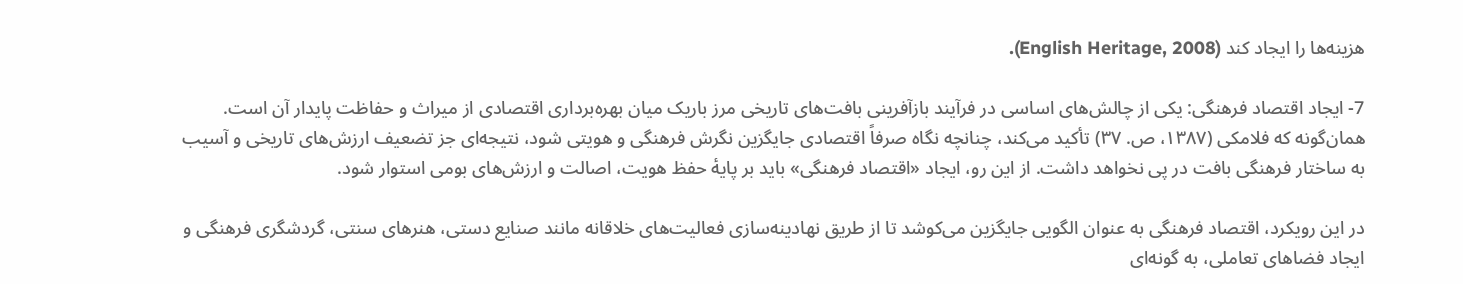هزینه‌ها را ایجاد کند (English Heritage, 2008).

7- ایجاد اقتصاد فرهنگی: یکی از چالش‌های اساسی در فرآیند بازآفرینی بافت‌های تاریخی مرز باریک میان بهره‌برداری اقتصادی از میراث و حفاظت پایدار آن است. همان‌گونه که فلامکی (۱۳۸۷، ص. ۳۷) تأکید می‌کند، چنانچه نگاه صرفاً اقتصادی جایگزین نگرش فرهنگی و هویتی شود، نتیجه‌ای جز تضعیف ارزش‌های تاریخی و آسیب به ساختار فرهنگی بافت در پی نخواهد داشت. از این‌ رو، ایجاد «اقتصاد فرهنگی» باید بر پایۀ حفظ هویت، اصالت و ارزش‌های بومی استوار شود.

در این رویکرد، اقتصاد فرهنگی به‌ عنوان الگویی جایگزین می‌کوشد تا از طریق نهادینه‌سازی فعالیت‌های خلاقانه مانند صنایع ‌دستی، هنرهای سنتی، گردشگری فرهنگی و ایجاد فضاهای تعاملی، به ‌گونه‌ای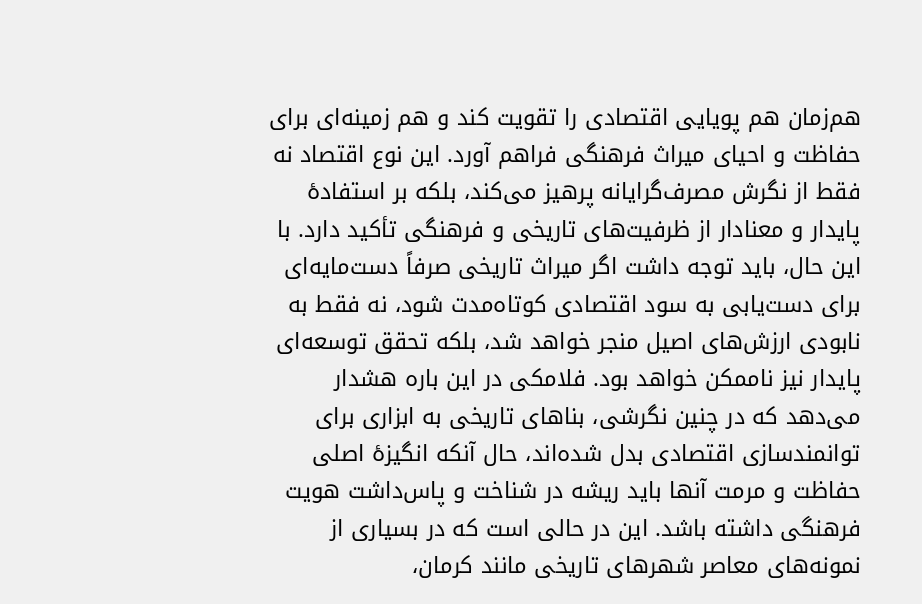هم‌زمان هم پویایی اقتصادی را تقویت کند و هم زمینه‌ای برای حفاظت و احیای میراث فرهنگی فراهم آورد. این نوع اقتصاد نه فقط از نگرش مصرف‌گرایانه پرهیز می‌کند، بلکه بر استفادۀ پایدار و معنادار از ظرفیت‌های تاریخی و فرهنگی تأکید دارد. با این حال، باید توجه داشت اگر میراث تاریخی صرفاً دست‌مایه‌ای برای دست‌یابی به سود اقتصادی کوتاه‌مدت شود، نه فقط به نابودی ارزش‌های اصیل منجر خواهد شد، بلکه تحقق توسعه‌ای پایدار نیز ناممکن خواهد بود. فلامکی در این ‌باره هشدار می‌دهد که در چنین نگرشی، بناهای تاریخی به ابزاری برای توانمندسازی اقتصادی بدل شده‌اند، حال آنکه انگیزۀ اصلی حفاظت و مرمت آنها باید ریشه در شناخت و پاس‌داشت هویت فرهنگی داشته باشد. این در حالی است که در بسیاری از نمونه‌های معاصر شهرهای تاریخی مانند کرمان،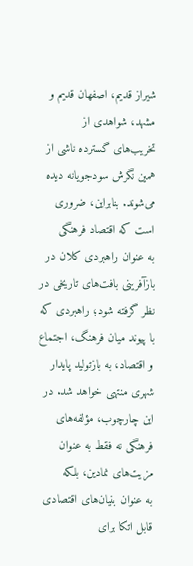شیراز قدیم، اصفهان قدیم و مشهد، شواهدی از تخریب‌های گسترده ناشی از همین نگرش سودجویانه دیده می‌شوند. بنابراین، ضروری است که اقتصاد فرهنگی به ‌عنوان راهبردی کلان در بازآفرینی بافت‌های تاریخی در نظر گرفته شود؛ راهبردی که با پیوند میان فرهنگ، اجتماع و اقتصاد، به بازتولید پایدار شهری منتهی خواهد شد. در این چارچوب، مؤلفه‌های فرهنگی نه فقط به ‌عنوان مزیت‌های نمادین، بلکه به ‌عنوان بنیان‌های اقتصادی قابل اتکا برای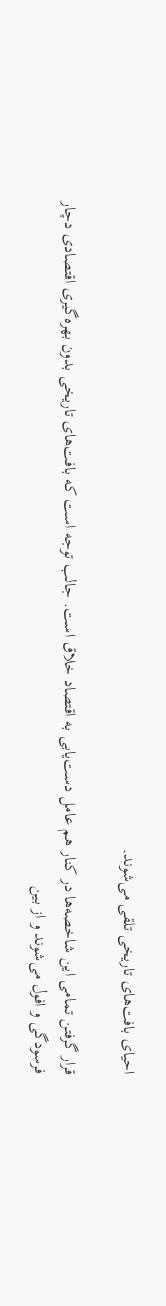احیای بافت‌های تاریخی تلقی می‌شوند.

قرار گرفتن تمامی این شاخصه‌ها در کنار هم عامل دست‌یابی به اقتصاد خلاق است. جالب توجه است که بافت‌های تاریخی بدون بهره‌گیری اقتصادی دچار فرسودگی و افول می‌شوند و از بین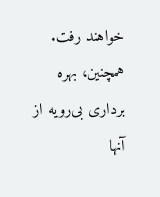خواهند رفت. همچنین، بهره برداری بی‌رویه از آنها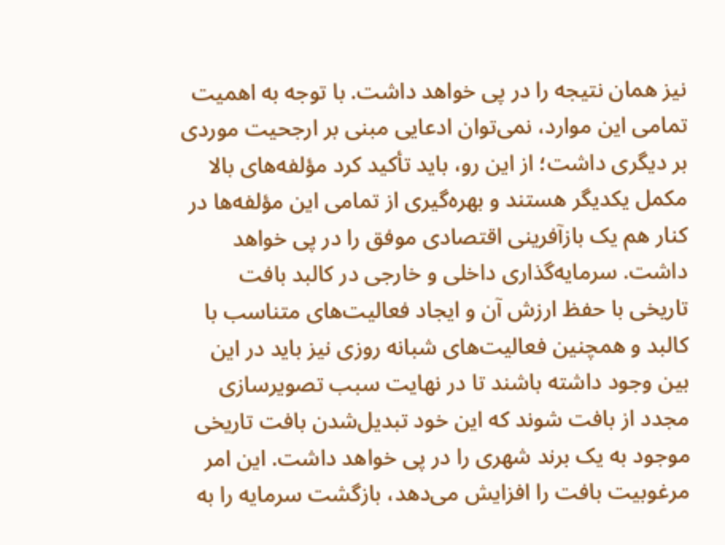نیز همان نتیجه را در پی خواهد ‌داشت. با توجه به اهمیت تمامی این موارد، نمی‌توان ادعایی مبنی بر ارجحیت موردی بر دیگری داشت؛ از این رو، باید تأکید کرد مؤلفه‌های بالا مکمل یکدیگر هستند و بهره‌گیری از تمامی این مؤلفه‌ها در کنار هم یک بازآفرینی اقتصادی موفق را در پی خواهد داشت. سرمایه‌گذاری داخلی و خارجی در کالبد بافت تاریخی با حفظ ارزش آن و ایجاد فعالیت‌های متناسب با کالبد و همچنین فعالیت‌های شبانه روزی نیز باید در این بین وجود داشته باشند تا در نهایت سبب تصویرسازی مجدد از بافت شوند که این خود تبدیل‌شدن بافت تاریخی موجود به یک برند شهری را در پی خواهد داشت. این امر مرغوبیت بافت را افزایش می‌دهد، بازگشت سرمایه را به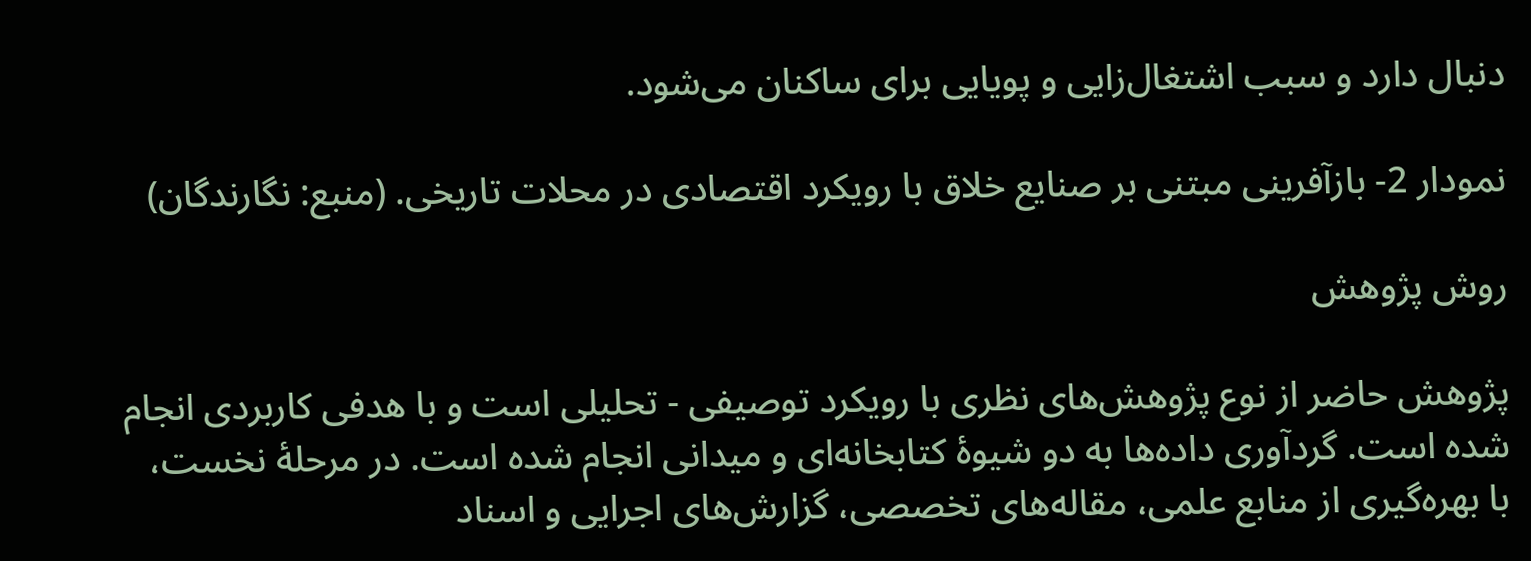دنبال دارد و سبب اشتغال‌زایی و پویایی برای ساکنان می‌شود.

نمودار 2- بازآفرینی مبتنی بر صنایع خلاق با رویکرد اقتصادی در محلات تاریخی. (منبع: نگارندگان)

روش پژوهش

پژوهش حاضر از نوع پژوهش‌های نظری با رویکرد توصیفی - تحلیلی است و با هدفی کاربردی انجام شده است. گردآوری داده‌ها به دو شیوۀ کتابخانه‌ای و میدانی انجام شده است. در مرحلۀ نخست، با بهره‌گیری از منابع علمی، مقاله‌های تخصصی، گزارش‌های اجرایی و اسناد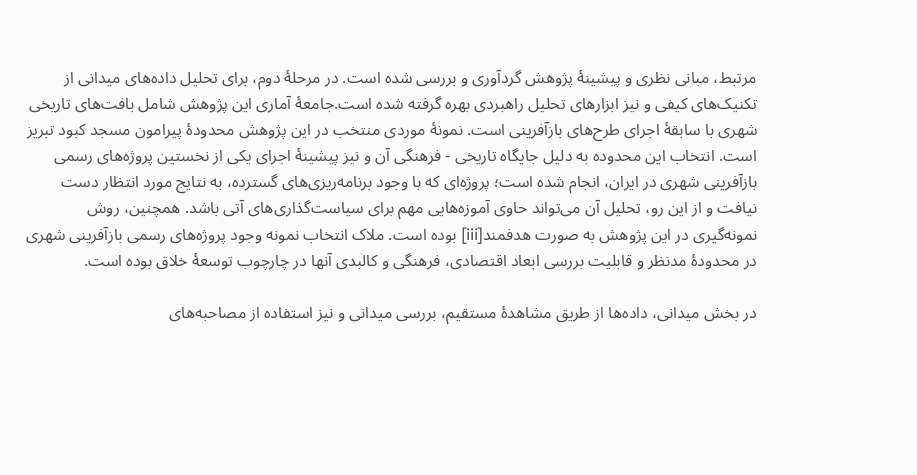مرتبط، مبانی نظری و پیشینۀ پژوهش گردآوری و بررسی شده است. در مرحلۀ دوم، برای تحلیل داده‌های میدانی از تکنیک‌های کیفی و نیز ابزارهای تحلیل راهبردی بهره گرفته شده است.جامعۀ آماری این پژوهش شامل بافت‌های تاریخی شهری با سابقۀ اجرای طرح‌های بازآفرینی است. نمونۀ موردی منتخب در این پژوهش محدودۀ پیرامون مسجد کبود تبریز است. انتخاب این محدوده به دلیل جایگاه تاریخی - فرهنگی آن و نیز پیشینۀ اجرای یکی از نخستین پروژه‌های رسمی بازآفرینی شهری در ایران، انجام شده است؛ پروژه‌ای که با وجود برنامه‌ریزی‌های گسترده، به نتایج مورد انتظار دست نیافت و از این ‌رو، تحلیل آن می‌تواند حاوی آموزه‌هایی مهم برای سیاست‌گذاری‌های آتی باشد. همچنین، روش نمونه‌گیری در این پژوهش به ‌صورت هدفمند[iii] بوده است. ملاک انتخاب نمونه وجود پروژه‌های رسمی بازآفرینی شهری در محدودۀ مدنظر و قابلیت بررسی ابعاد اقتصادی، فرهنگی و کالبدی آنها در چارچوب توسعۀ خلاق بوده است.

در بخش میدانی، داده‌ها از طریق مشاهدۀ مستقیم، بررسی میدانی و نیز استفاده از مصاحبه‌های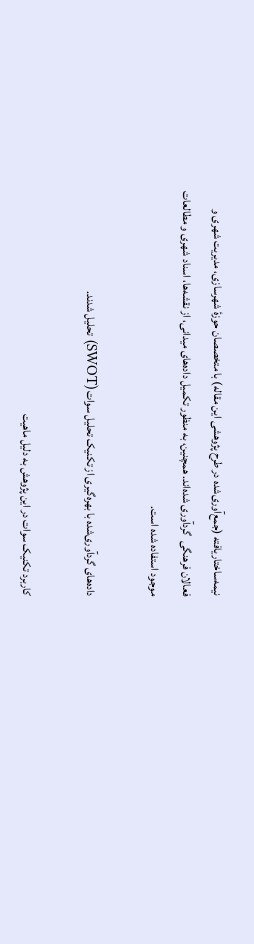نیمه‌ساختاریافته (جمع‌آوری‌شده در طرح پژوهشی این مقاله) با متخصصان حوزۀ شهرسازی، مدیریت شهری و فعالان فرهنگی  گردآوری شده‌اند. همچنین، به منظور تکمیل داده‌های میدانی، از نقشه‌ها، اسناد شهری و مطالعات موجود استفاده شده است.

داده‌های گردآوری‌شده با بهره‌گیری از تکنیک تحلیل سوات (SWOT) تحلیل شدند.

کاربرد تکنیک سوات در این پژوهش به دلیل ماهیت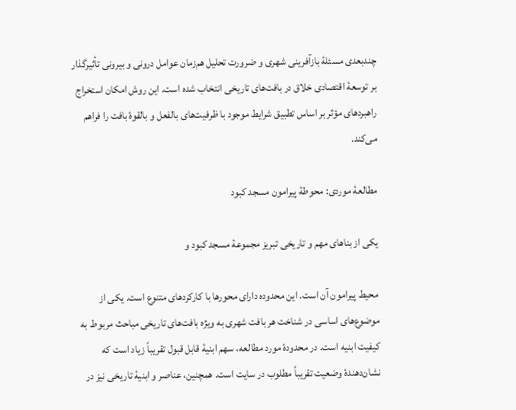چندبعدی مسئلۀ بازآفرینی شهری و ضرورت تحلیل هم‌زمان عوامل درونی و بیرونی تأثیرگذار بر توسعۀ اقتصادی خلاق در بافت‌های تاریخی انتخاب شده است. این روش امکان استخراج راهبردهای مؤثر بر اساس تطبیق شرایط موجود با ظرفیت‌های بالفعل و بالقوۀ بافت را فراهم می‌کند.

مطالعۀ موردی: محوطۀ پیرامون مسجد کبود

یکی از بناهای مهم و تاریخی تبریز مجموعۀ مسجد کبود و

محیط پیرامون آن است. این محدوده دارای محورها با کارکردهای متنوع است. یکی از موضوع‌های اساسی در شناخت هر بافت شهری به ویژه بافت‌های تاریخی مباحث مربوط به کیفیت ابنیه است. در محدودۀ مورد مطالعه، سهم ابنیۀ قابل قبول تقریباً زیاد است که نشان‌دهندۀ وضعیت تقریباً مطلوب در سایت است. همچنین، عناصر و ابنیۀ تاریخی نیز در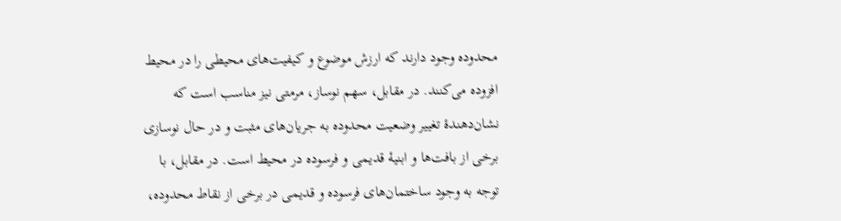محدوده وجود دارند که ارزش موضوع و کیفیت‌های محیطی را در محیط افزوده می‌کنند. در مقابل، سهم نوساز، مرمتی نیز مناسب است که نشان‌دهندۀ تغییر وضعیت محدوده به جریان‌های مثبت و در حال نوسازی برخی از بافت‌ها و ابنیۀ قدیمی و فرسوده در محیط است. در مقابل، با توجه به وجود ساختمان‌های فرسوده و قدیمی در برخی از نقاط محدوده،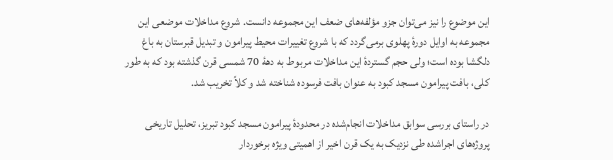این موضوع را نیز می‌توان جزو مؤلفه‌های ضعف این مجموعه دانست. شروع مداخلات موضعی این مجموعه به اوایل دورۀ پهلوی برمی‌گردد که با شروع تغییرات محیط پیرامون و تبدیل قبرستان به باغ دلگشا بوده است؛ ولی حجم گستردۀ این مداخلات مربوط به دهۀ 70 شمسی قرن گذشته بود که به طور کلی، بافت پیرامون مسجد کبود به عنوان بافت فرسوده شناخته شد و کلاً تخریب شد.

در راستای بررسی سوابق مداخلات انجام‌شده در محدودۀ پیرامون مسجد کبود تبریز، تحلیل تاریخی پروژه‌های اجراشده طی نزدیک به یک قرن اخیر از اهمیتی ویژه‌ برخوردار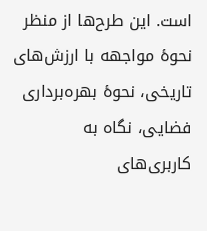است. این طرح‌ها از منظر نحوۀ مواجهه با ارزش‌های تاریخی، نحوۀ بهره‌برداری فضایی، نگاه به کاربری‌های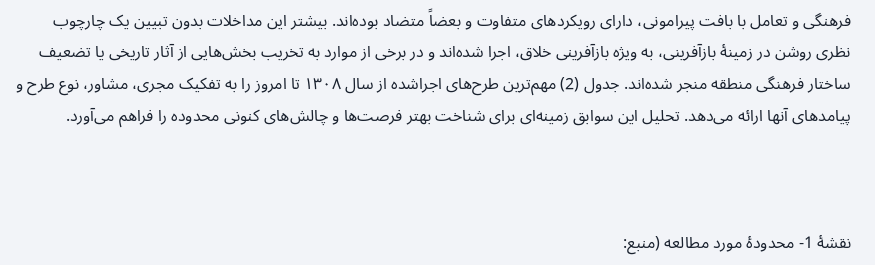فرهنگی و تعامل با بافت پیرامونی، دارای رویکردهای متفاوت و بعضاً متضاد بوده‌اند. بیشتر این مداخلات بدون تبیین یک چارچوب نظری روشن در زمینۀ بازآفرینی، به ‌ویژه بازآفرینی خلاق، اجرا شده‌اند و در برخی از موارد به تخریب بخش‌هایی از آثار تاریخی یا تضعیف ساختار فرهنگی منطقه منجر شده‌اند. جدول (2) مهم‌ترین طرح‌های اجراشده از سال ۱۳۰۸ تا امروز را به‌ تفکیک مجری، مشاور، نوع طرح و پیامدهای آنها ارائه می‌دهد. تحلیل این سوابق زمینه‌ای برای شناخت بهتر فرصت‌ها و چالش‌های کنونی محدوده را فراهم می‌آورد.



نقشۀ 1- محدودۀ مورد مطالعه (منبع: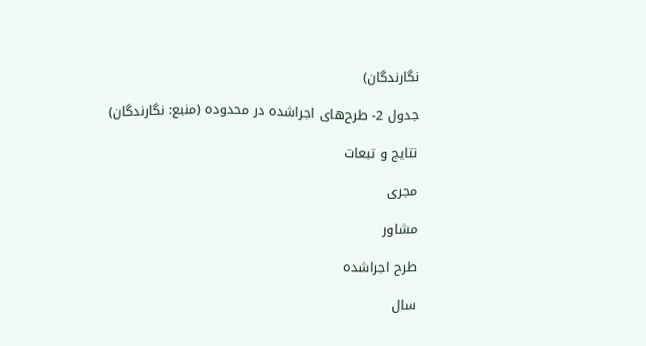نگارندگان)

جدول 2- طرح‌های اجراشده در محدوده (منبع: نگارندگان)

نتایج و تبعات

مجری

مشاور

طرح اجراشده

سال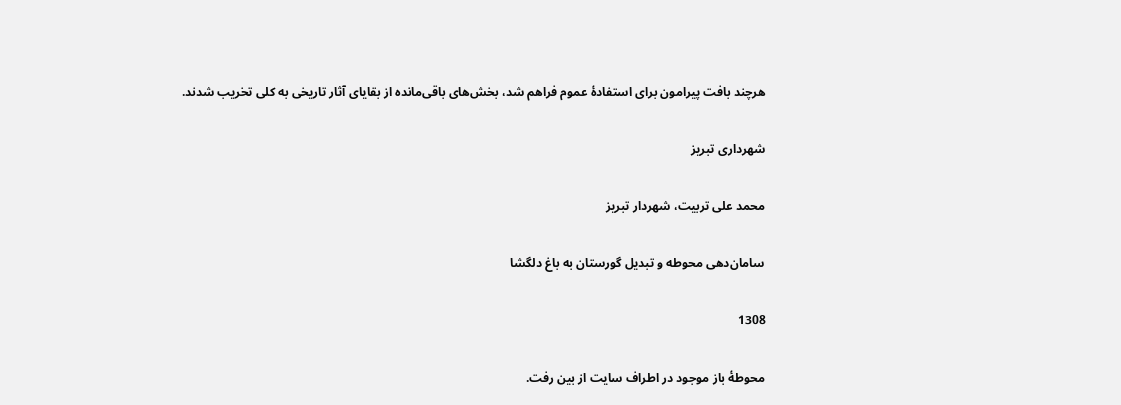هرچند بافت پیرامون برای استفادۀ عموم فراهم شد، بخش‌های باقی‌مانده از بقایای آثار تاریخی به کلی تخریب شدند.

شهرداری تبریز

محمد علی تربیت، شهردار تبریز

سامان‌دهی محوطه و تبدیل گورستان به باغ دلگشا

1308

محوطۀ باز موجود در اطراف سایت از بین رفت.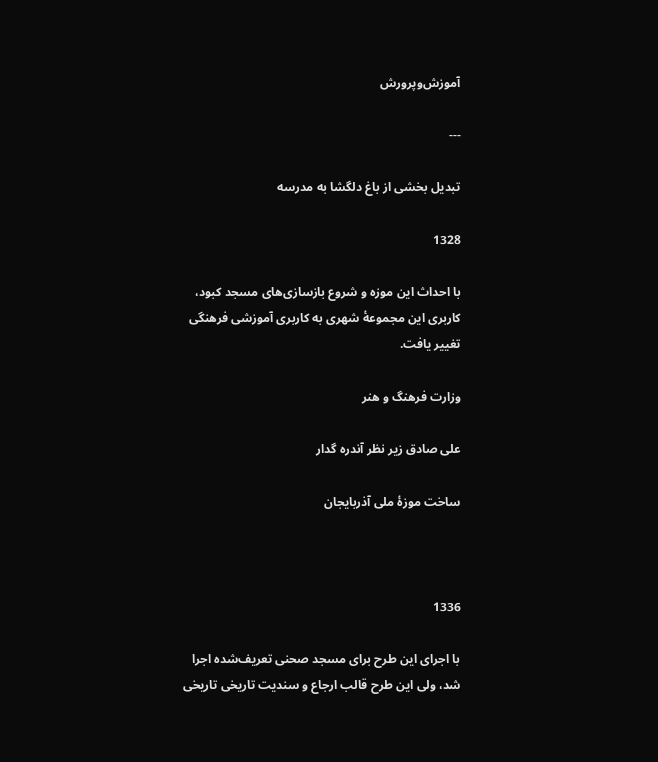آموزش‌وپرورش

---

تبدیل بخشی از باغ دلگشا به مدرسه

1328

با احداث این موزه و شروع بازسازی‌های مسجد کبود، کاربری این مجموعۀ شهری به کاربری آموزشی فرهنگی تغییر یافت.

وزارت فرهنگ و هنر

علی صادق زیر نظر آندره گدار

ساخت موزۀ ملی آذربایجان



1336

با اجرای این طرح برای مسجد صحنی تعریف‌شده اجرا شد، ولی این طرح قالب ارجاع و سندیت تاریخی تاریخی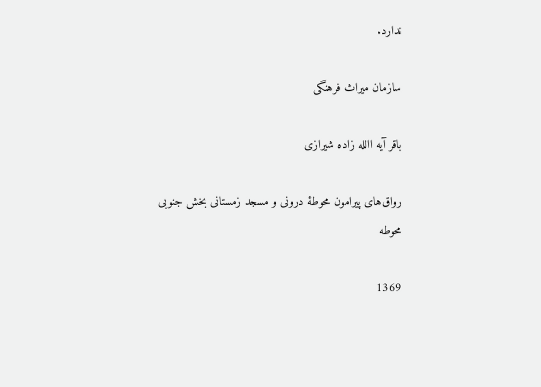ندارد.

سازمان میراث فرهنگی

باقر آیه االله زاده شیرازی

رواق‌های پیرامون محوطۀ درونی و مسجد زمستانی بخش جنوبی محوطه

1369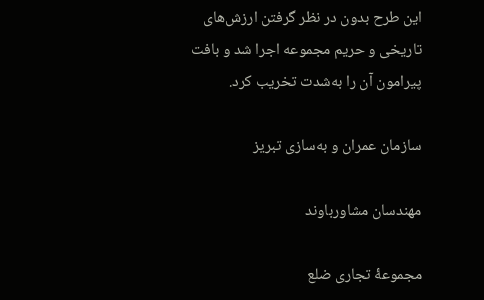این طرح بدون در نظر گرفتن ارزش‌های تاریخی و حریم مجموعه اجرا شد و بافت پیرامون آن را به‌شدت تخریب کرد.

سازمان عمران و به‌سازی تبریز

مهندسان مشاورباوند

مجموعۀ تجاری ضلع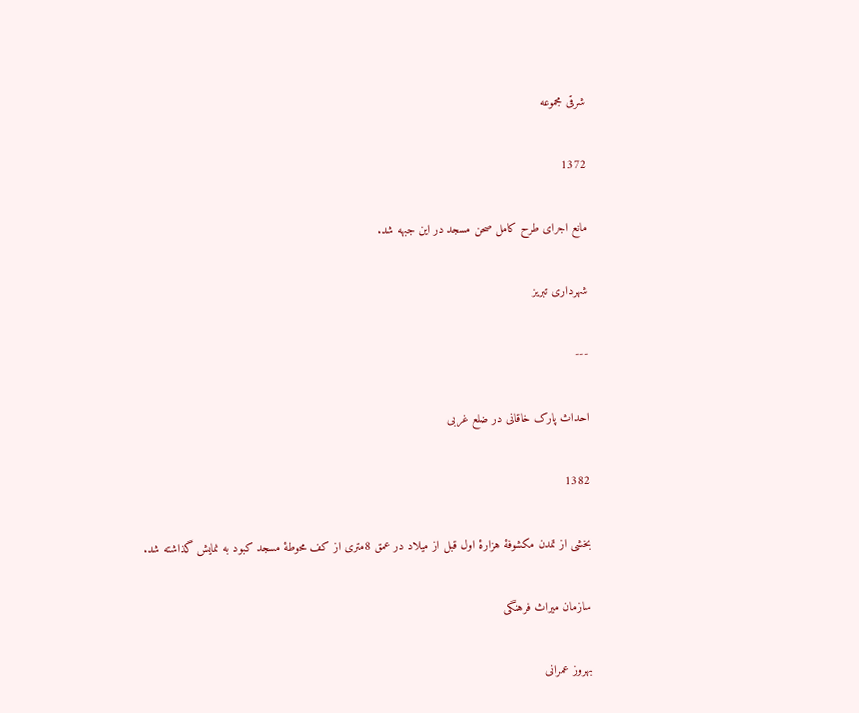شرقی مجموعه

1372

مانع اجرای طرح کامل صحن مسجد در این جبهه شد.

شهرداری تبریز

---

احداث پارک خاقانی در ضلع غربی

1382

بخشی از تمدن مکشوفۀ هزارۀ اول قبل از میلاد در عمق 8متری از کف محوطۀ مسجد کبود به نمایش گذاشته شد.

سازمان میراث فرهنگی

بهروز عمرانی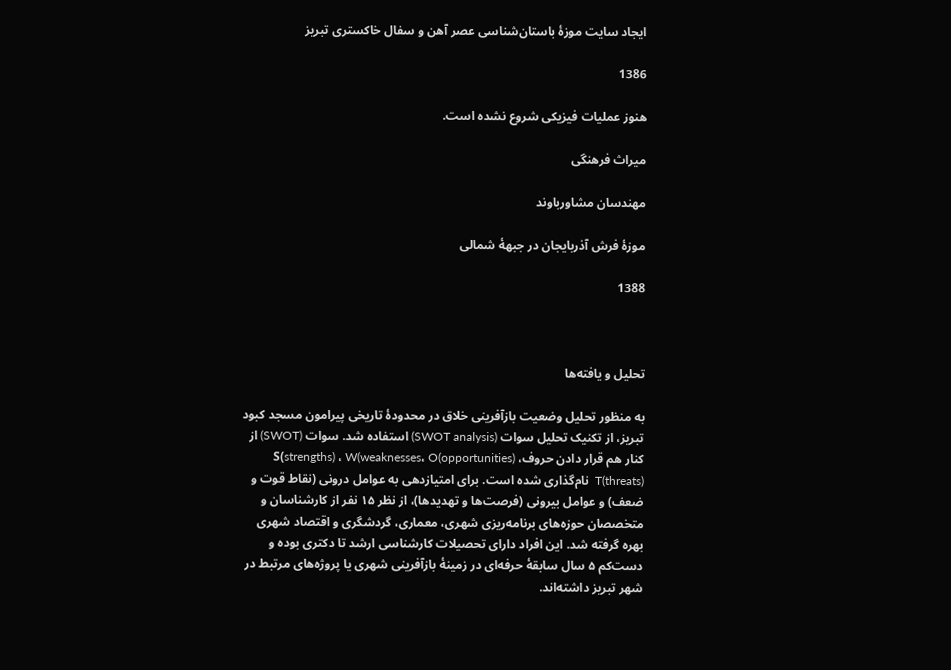ایجاد سایت موزۀ باستان‌شناسی عصر آهن و سفال خاکستری تبریز

1386

هنوز عملیات فیزیکی شروع نشده است.

میراث فرهنگی

مهندسان مشاورباوند

موزۀ فرش آذربایجان در جبهۀ شمالی

1388



تحلیل و یافته‌ها

به ‌منظور تحلیل وضعیت بازآفرینی خلاق در محدودۀ تاریخی پیرامون مسجد کبود تبریز، از تکنیک تحلیل سوات (SWOT analysis) استفاده شد. سوات (SWOT) از کنار هم قرار دادن حروفS(strengths) ، W(weaknesses، O(opportunities) ، T(threats)  نام‌گذاری شده است. برای امتیازدهی به عوامل درونی (نقاط قوت و ضعف) و عوامل بیرونی (فرصت‌ها و تهدیدها)، از نظر ۱۵ نفر از کارشناسان و متخصصان حوزه‌های برنامه‌ریزی شهری، معماری، گردشگری و اقتصاد شهری بهره گرفته شد. این افراد دارای تحصیلات کارشناسی ارشد تا دکتری بوده و دست‌کم ۵ سال سابقۀ حرفه‌ای در زمینۀ بازآفرینی شهری یا پروژه‌های مرتبط در شهر تبریز داشته‌اند.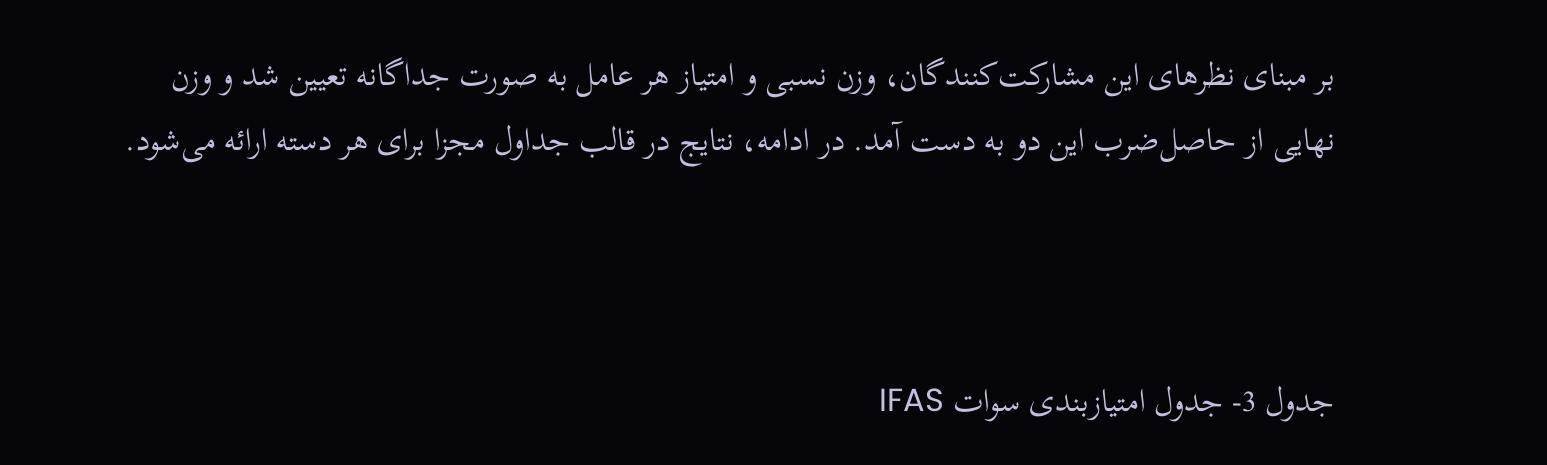بر مبنای نظرهای این مشارکت‌کنندگان، وزن نسبی و امتیاز هر عامل به‌ صورت جداگانه تعیین شد و وزن نهایی از حاصل‌ضرب این دو به‌ دست آمد. در ادامه، نتایج در قالب جداول مجزا برای هر دسته ارائه می‌شود.



جدول 3- جدول امتیازبندی سوات IFAS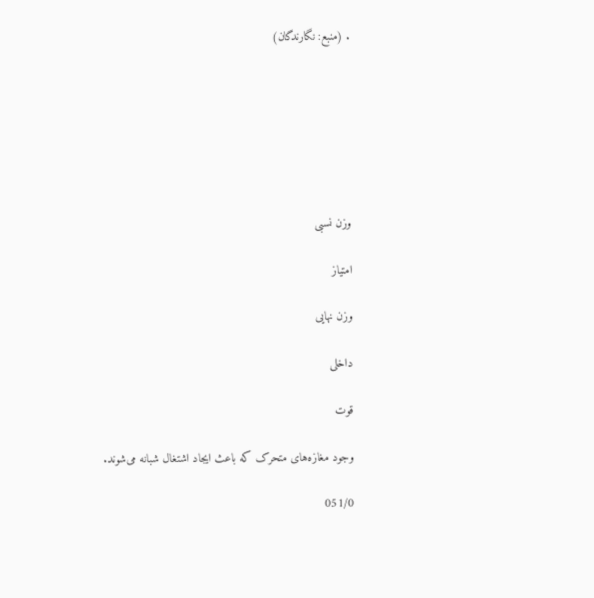. (منبع: نگارندگان)







وزن نسبی

امتیاز

وزن نهایی

داخلی

قوت

وجود مغازه‌های متحرک که باعث ایجاد اشتغال شبانه می‌شوند.

051/0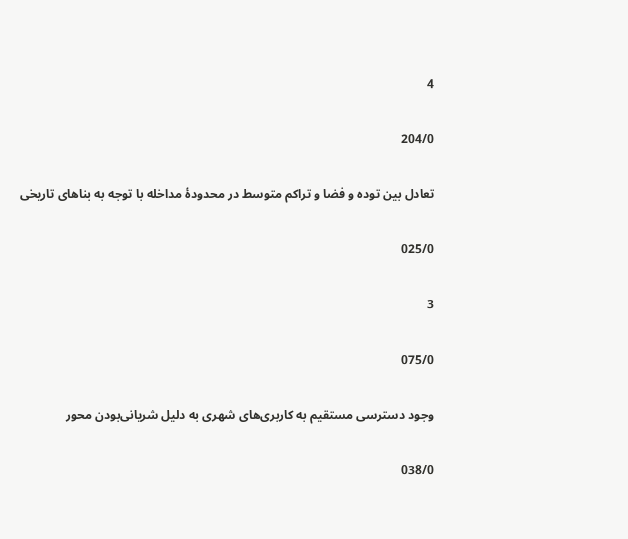4

204/0

تعادل بین توده و فضا و تراکم متوسط در محدودۀ مداخله با توجه به بناهای تاریخی

025/0

3

075/0

وجود دسترسی مستقیم به کاربری‌های شهری به دلیل شریانی‌بودن محور

038/0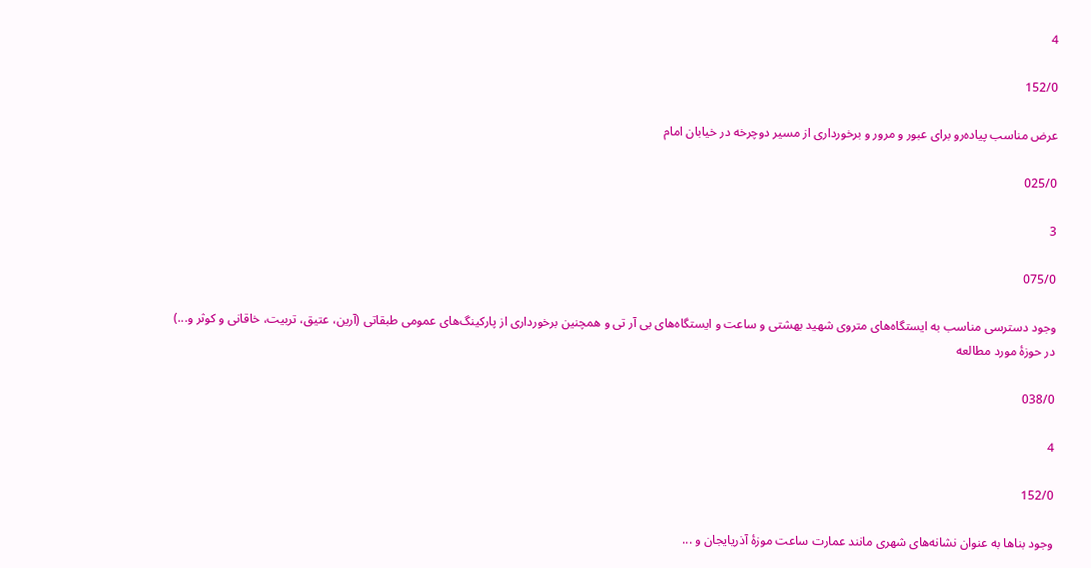4

152/0

عرض مناسب پیاده‌رو برای عبور و مرور و برخورداری از مسیر دوچرخه در خیابان امام

025/0

3

075/0

وجود دسترسی مناسب به ایستگاه‌های متروی شهید بهشتی و ساعت و ایستگاه‌های بی آر تی و همچنین برخورداری از پارکینگ‌های عمومی طبقاتی (آرین، عتیق، تربیت، خاقانی و کوثر و...) در حوزۀ مورد مطالعه

038/0

4

152/0

وجود بناها به عنوان نشانه‌های شهری مانند عمارت ساعت موزۀ آذریایجان و ...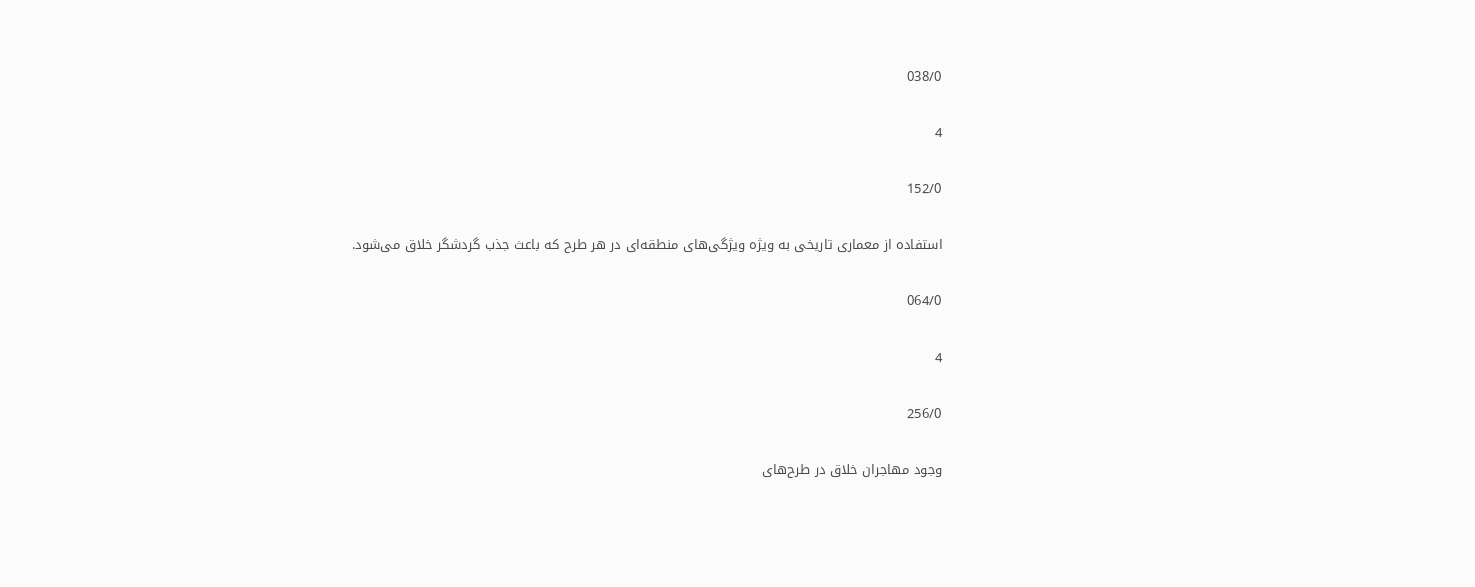038/0

4

152/0

استفاده از معماری تاریخی به ویژه ویژگی‌های منطقه‌ای در هر طرح که باعث جذب گردشگر خلاق می‌شود.

064/0

4

256/0

وجود مهاجران خلاق در طرح‌های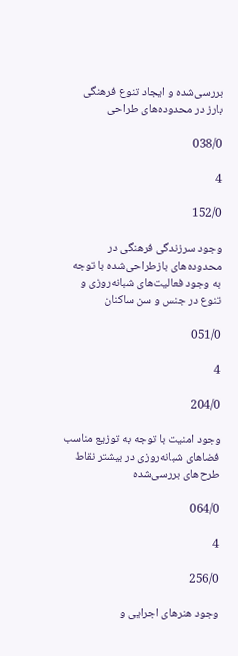بررسی‌شده و ایجاد تنوع فرهنگی بارز در محدوده‌های طراحی

038/0

4

152/0

وجود سرزندگی فرهنگی در محدوده‌های بازطراحی‌شده با توجه به وجود فعالیت‌های شبانه‌روزی و تنوع در جنس و سن ساکنان

051/0

4

204/0

وجود امنیت با توجه به توزیع مناسب فضاهای شبانه‌روزی در بیشتر نقاط طرح‌های بررسی‌شده

064/0

4

256/0

وجود هنرهای اجرایی و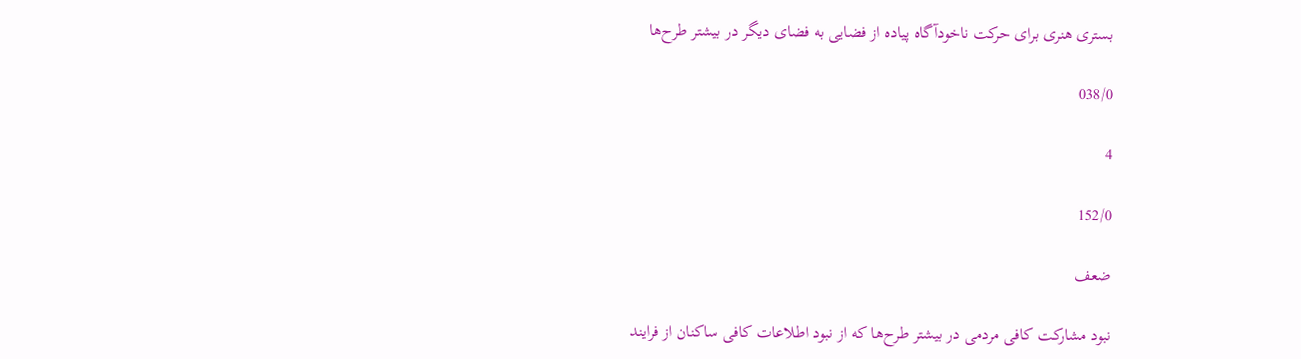بستری هنری برای حرکت ناخودآگاه پیاده از فضایی به فضای دیگر در بیشتر طرح‌ها

038/0

4

152/0

ضعف

نبود مشارکت کافی مردمی در بیشتر طرح‌ها که از نبود اطلاعات کافی ساکنان از فرایند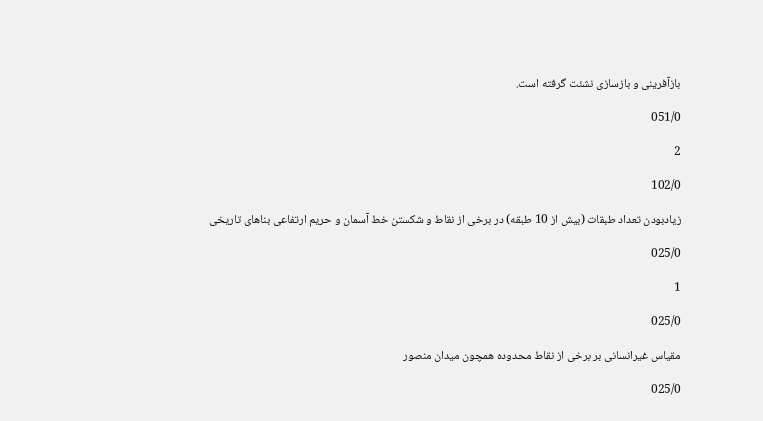بازآفرینی و بازسازی نشئت گرفته است.

051/0

2

102/0

زیادبودن تعداد طبقات (بیش از 10 طبقه) در برخی از نقاط و شکستن خط آسمان و حریم ارتفاعی بناهای تاریخی

025/0

1

025/0

مقیاس غیرانسانی بر برخی از نقاط محدوده همچون میدان منصور

025/0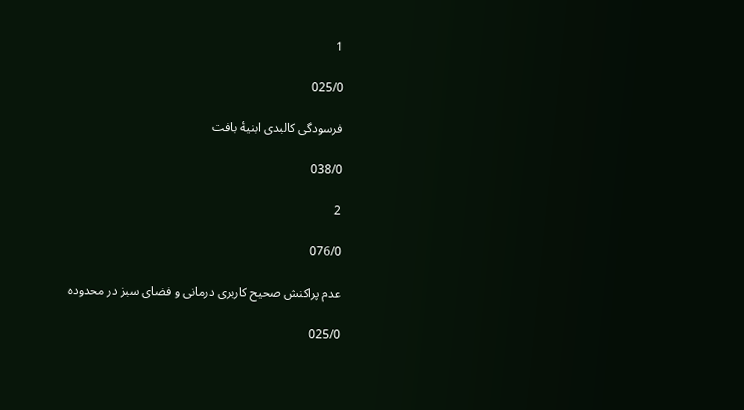1

025/0

فرسودگی کالبدی ابنیۀ بافت

038/0

2

076/0

عدم پراکنش صحیح کاربری درمانی و فضای سبز در محدوده

025/0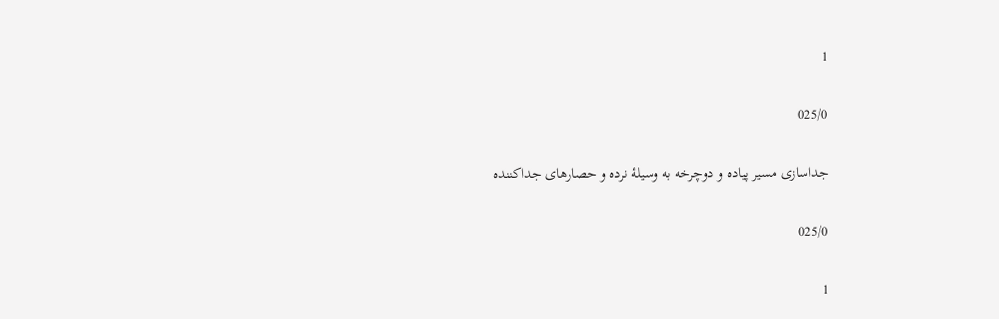1

025/0

جداسازی مسیر پیاده و دوچرخه به وسیلۀ نرده و حصارهای جداکننده

025/0

1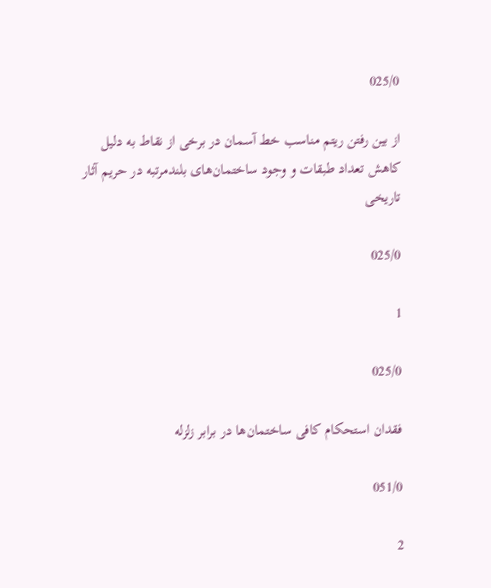025/0

از بین رفتن ریتم مناسب خط آسمان در برخی از نقاط به دلیل کاهش تعداد طبقات و وجود ساختمان‌های بلندمرتبه در حریم آثار تاریخی

025/0

1

025/0

فقدان استحکام کافی ساختمان‌ها در برابر زلزله

051/0

2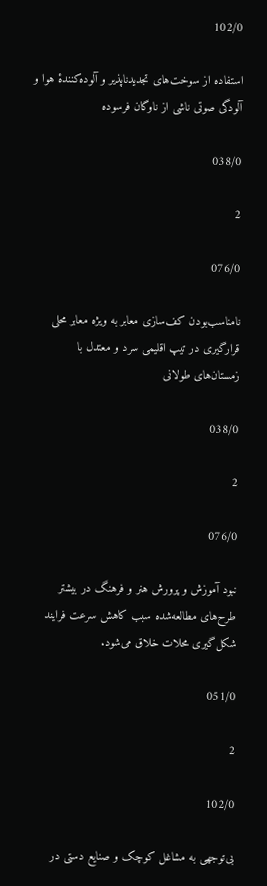102/0

استفاده از سوخت‌های تجدیدناپذیر و آلوده‌کنندۀ هوا و آلودگی صوتی ناشی از ناوگان فرسوده

038/0

2

076/0

نامناسب‌بودن کف‌سازی معابر به ویژه معابر محلی قرارگیری در تیپ اقلیمی سرد و معتدل با زمستان‌های طولانی

038/0

2

076/0

نبود آموزش‌ و پرورش هنر و فرهنگ در بیشتر طرح‌های مطالعه‌شده سبب کاهش سرعت فرایند شکل‌گیری محلات خلاق می‌شود.

051/0

2

102/0

بی‌توجهی به مشاغل کوچک و صنایع دستی در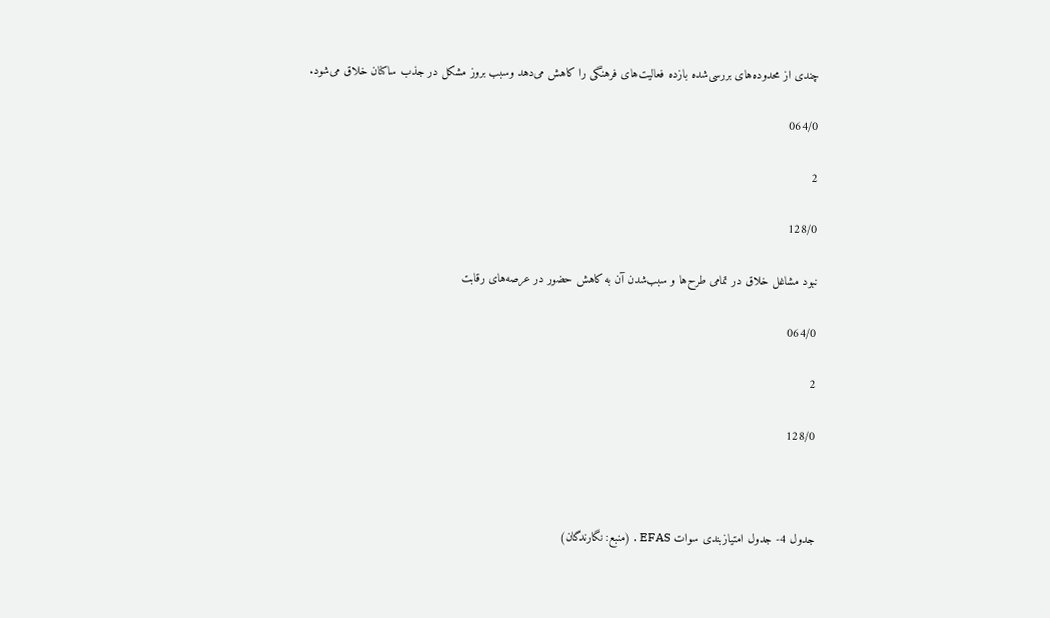چندی از محدوده‌های بررسی‌شده بازده فعالیت‌های فرهنگی را کاهش می‌دهد وسبب بروز مشکل در جذب ساکنان خلاق می‌شود.

064/0

2

128/0

نبود مشاغل خلاق در تمامی طرح‌ها و سبب‌شدن آن به کاهش حضور در عرصه‌های رقابت

064/0

2

128/0



جدول 4- جدول امتیازبندی سوات EFAS . (منبع: نگارندگان)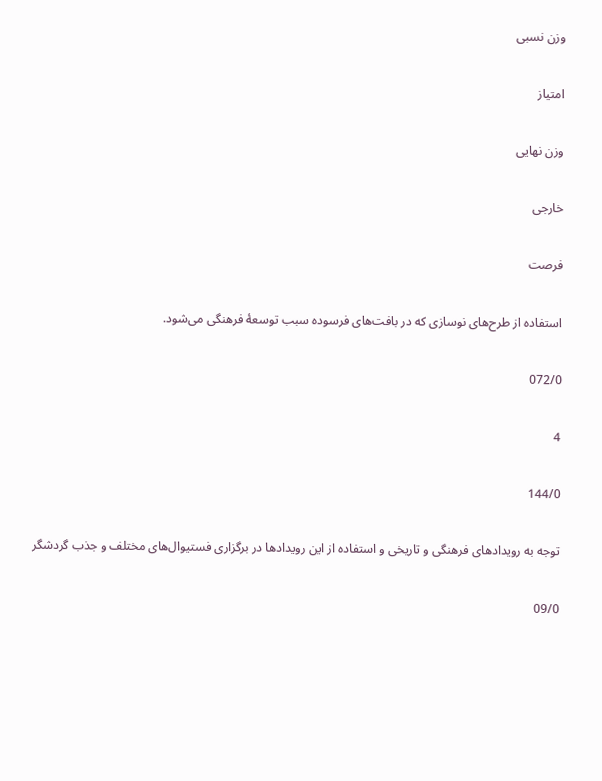وزن نسبی

امتیاز

وزن نهایی

خارجی

فرصت

استفاده از طرح‌های نوسازی که در بافت‌های فرسوده سبب توسعۀ فرهنگی می‌شود.

072/0

4

144/0

توجه به رویدادهای فرهنگی و تاریخی و استفاده از این رویدادها در برگزاری فستیوال‌های مختلف و جذب گردشگر

09/0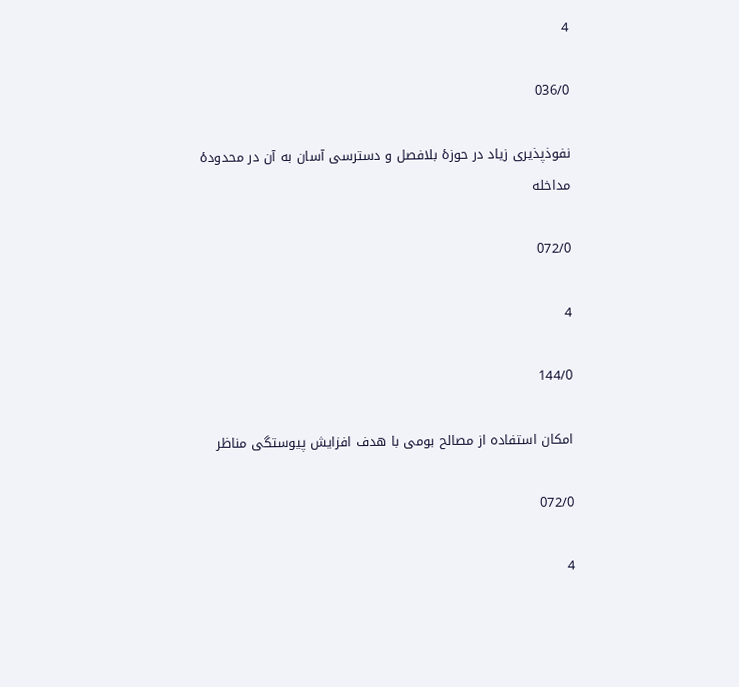4

036/0

نفوذپذیری زیاد در حوزۀ بلافصل و دسترسی آسان به آن در محدودۀ مداخله

072/0

4

144/0

امکان استفاده از مصالح بومی با هدف افزایش پیوستگی مناظر

072/0

4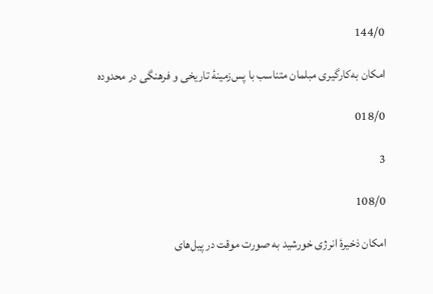144/0

امکان به‌کارگیری مبلمان متناسب با پس‌زمینۀ تاریخی و فرهنگی در محدوده

018/0

3

108/0

امکان ذخیرۀ انرژی خورشید به صورت موقت در پیل‌های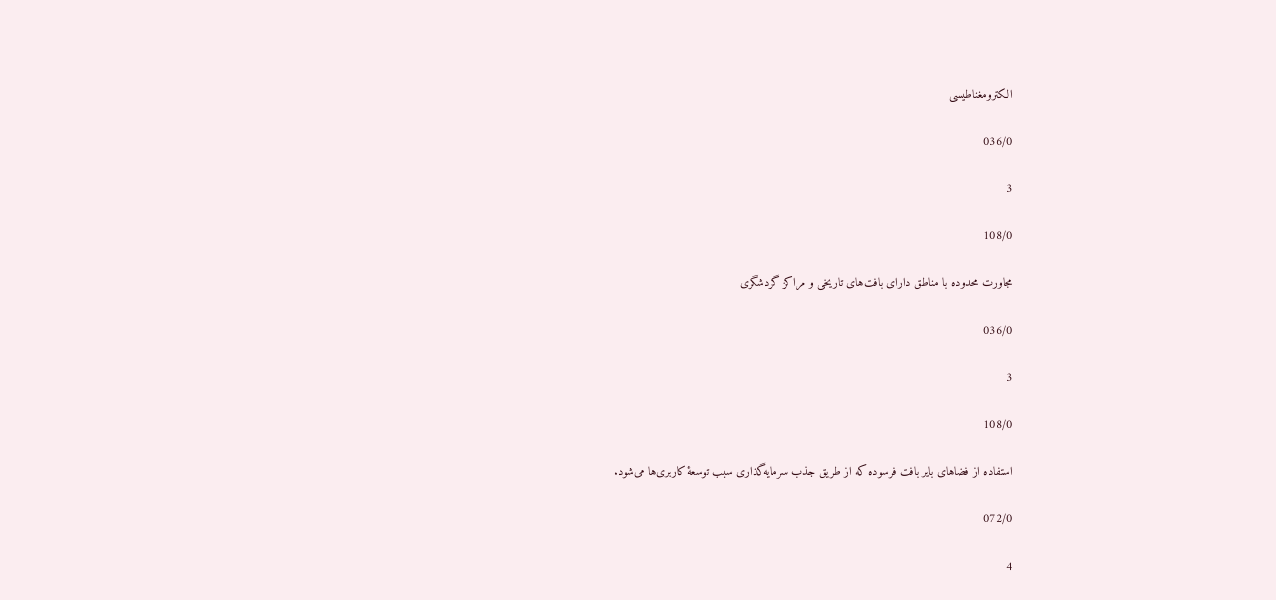الکترومغناطیسی

036/0

3

108/0

مجاورت محدوده با مناطق دارای بافت‌های تاریخی و مراکز گردشگری

036/0

3

108/0

استفاده از فضاهای بایر بافت فرسوده که از طریق جذب سرمایه‌گذاری سبب توسعۀ کاربری‌ها می‌شود.

072/0

4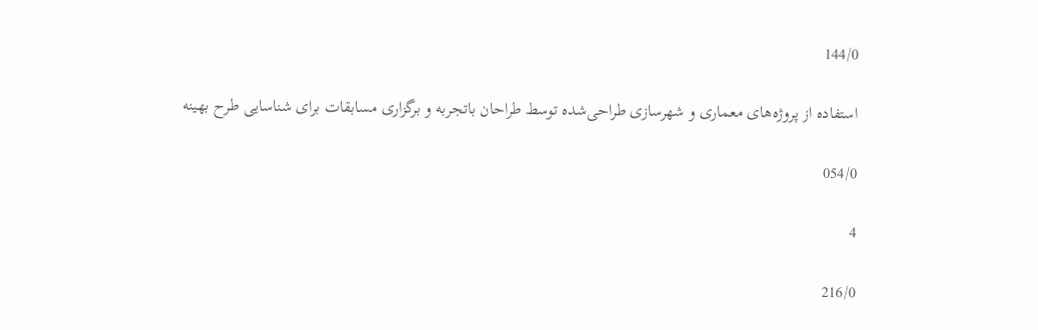144/0

استفاده از پروژه‌های معماری و شهرسازی طراحی‌شده توسط طراحان باتجربه و برگزاری مسابقات برای شناسایی طرح بهینه

054/0

4

216/0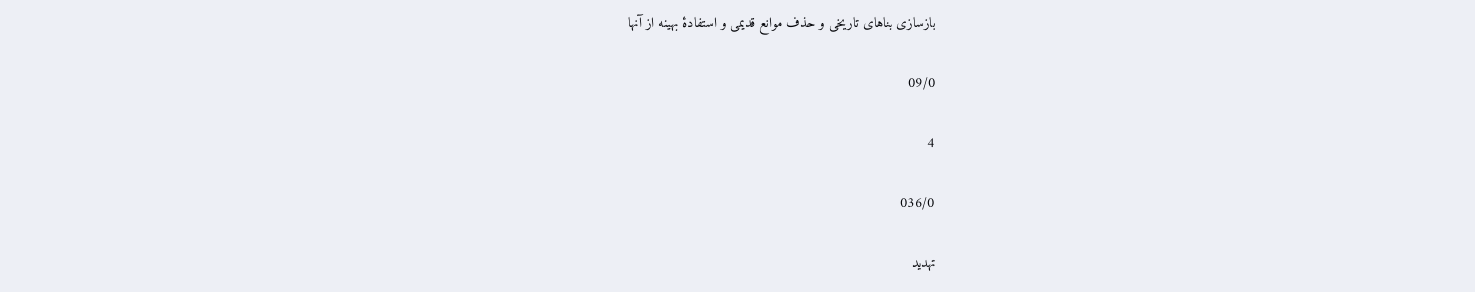بازسازی بناهای تاریخی و حذف موانع قدیمی و استفادۀ بهینه از آنها

09/0

4

036/0

تهدید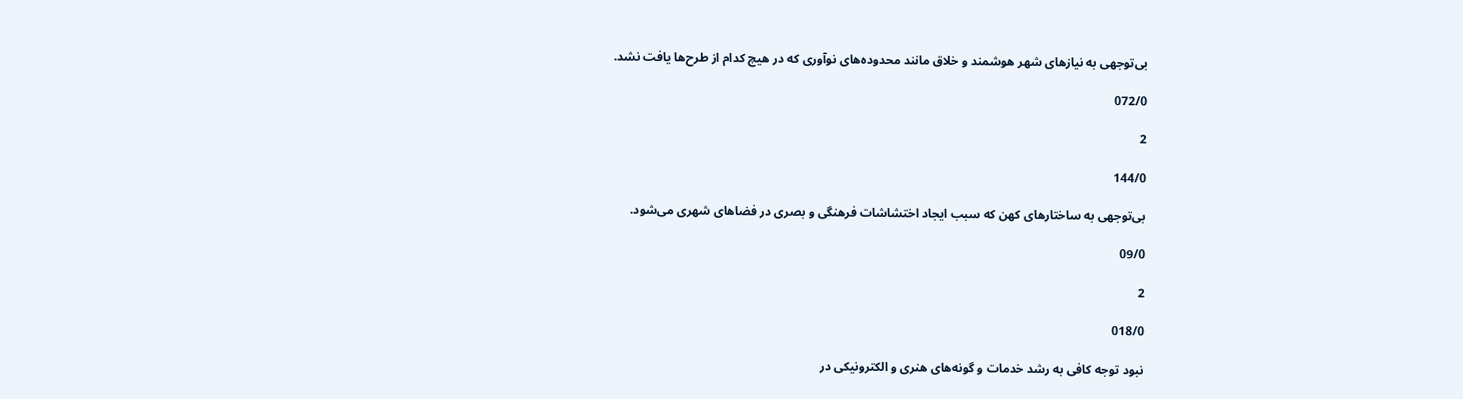بی‌توجهی به نیازهای شهر هوشمند و خلاق مانند محدوده‌های نوآوری که در هیچ کدام از طرح‌ها یافت نشد.

072/0

2

144/0

بی‌توجهی به ساختارهای کهن که سبب ایجاد اختشاشات فرهنگی و بصری در فضاهای شهری می‌شود.

09/0

2

018/0

نبود توجه کافی به رشد خدمات و گونه‌های هنری و الکترونیکی در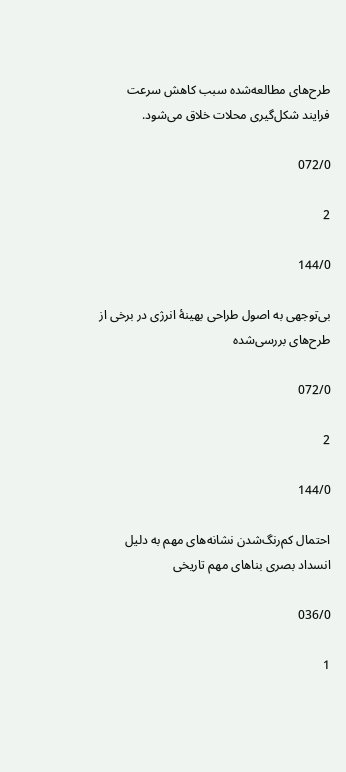طرح‌های مطالعه‌شده سبب کاهش سرعت فرایند شکل‌گیری محلات خلاق می‌شود.

072/0

2

144/0

بی‌توجهی به اصول طراحی بهینۀ انرژی در برخی از طرح‌های بررسی‌شده

072/0

2

144/0

احتمال کم‌رنگ‌شدن نشانه‌های مهم به دلیل انسداد بصری بناهای مهم تاریخی

036/0

1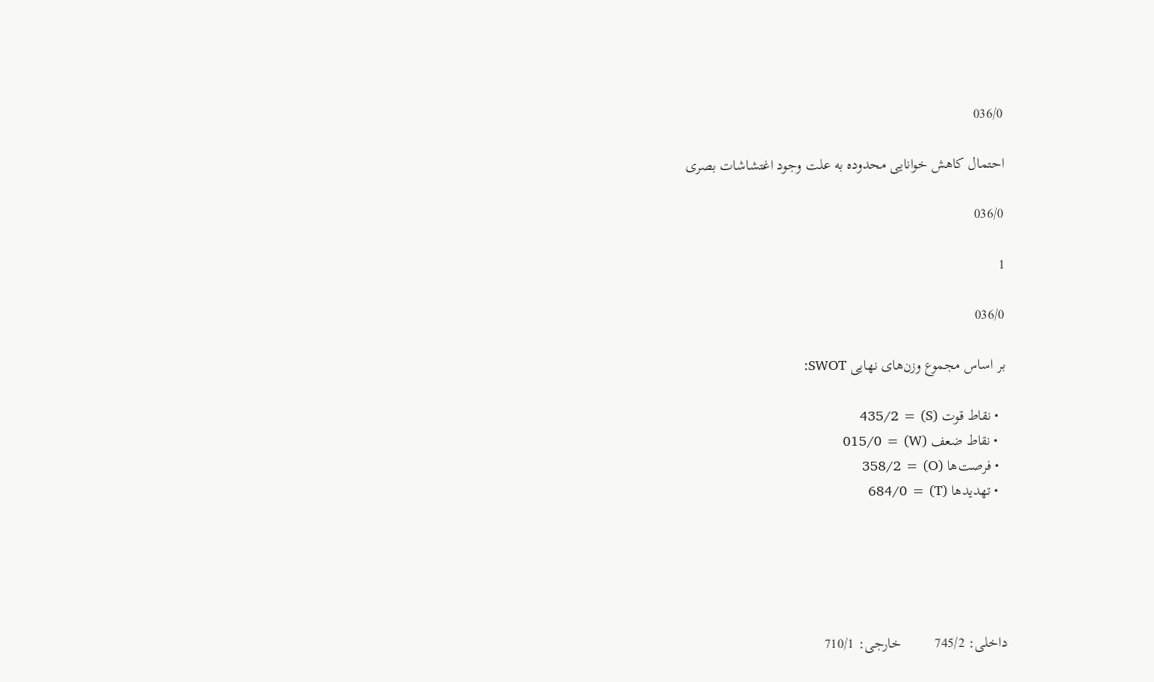036/0

احتمال کاهش خوانایی محدوده به علت وجود اغتشاشات بصری

036/0

1

036/0

بر اساس مجموع وزن‌های نهایی SWOT:

  • نقاط قوت (S) = 435/2
  • نقاط ضعف (W) = 015/0
  • فرصت‌ها (O) = 358/2
  • تهدیدها (T) = 684/0





داخلی: 745/2         خارجی: 710/1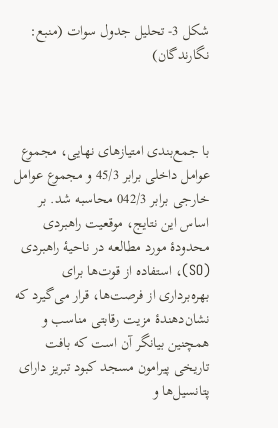شکل 3- تحلیل جدول سوات (منبع: نگارندگان)



با جمع‌بندی امتیازهای نهایی، مجموع عوامل داخلی برابر 45/3 و مجموع عوامل خارجی برابر 042/3 محاسبه شد. بر اساس این نتایج، موقعیت راهبردی محدودۀ مورد مطالعه در ناحیۀ راهبردی (SO)، استفاده از قوت‌ها برای بهره‌برداری از فرصت‌ها، قرار می‌گیرد که نشان‌دهندۀ مزیت رقابتی مناسب و همچنین بیانگر آن است که بافت تاریخی پیرامون مسجد کبود تبریز دارای پتانسیل‌ها و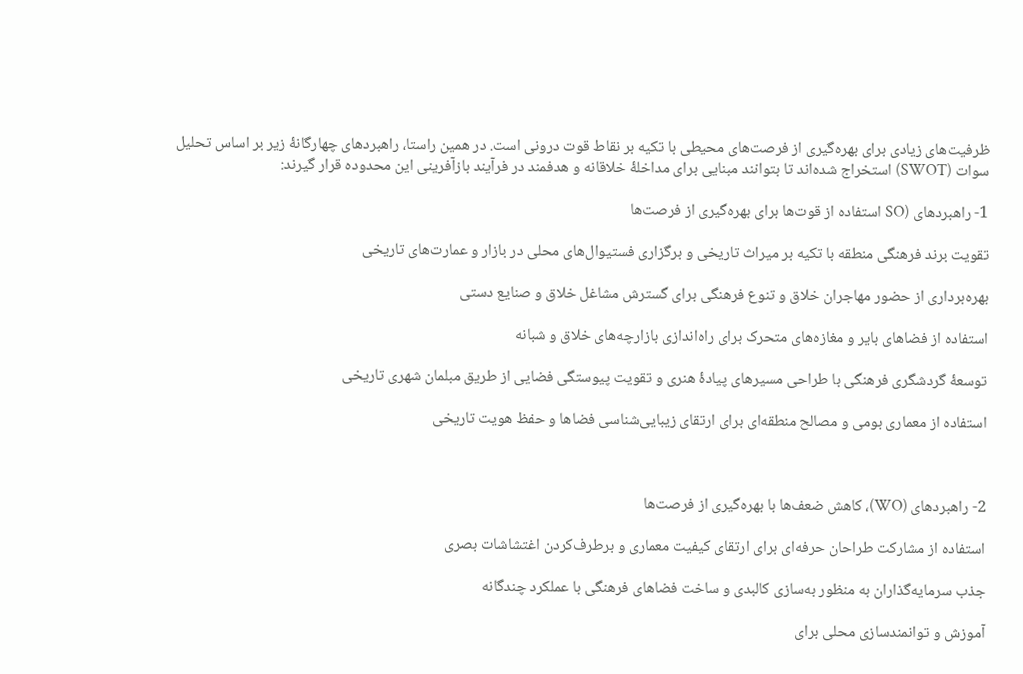ظرفیت‌های زیادی برای بهره‌گیری از فرصت‌های محیطی با تکیه بر نقاط قوت درونی است. در همین راستا، راهبردهای چهارگانۀ زیر بر اساس تحلیل سوات (SWOT) استخراج شده‌اند تا بتوانند مبنایی برای مداخلۀ خلاقانه و هدفمند در فرآیند بازآفرینی این محدوده قرار گیرند:

1- راهبردهای (SO استفاده از قوت‌ها برای بهره‌گیری از فرصت‌ها

تقویت برند فرهنگی منطقه با تکیه بر میراث تاریخی و برگزاری فستیوال‌های محلی در بازار و عمارت‌های تاریخی

بهره‌برداری از حضور مهاجران خلاق و تنوع فرهنگی برای گسترش مشاغل خلاق و صنایع دستی

استفاده از فضاهای بایر و مغازه‌های متحرک برای راه‌اندازی بازارچه‌های خلاق و شبانه

توسعۀ گردشگری فرهنگی با طراحی مسیرهای پیادۀ هنری و تقویت پیوستگی فضایی از طریق مبلمان شهری تاریخی

استفاده از معماری بومی و مصالح منطقه‌ای برای ارتقای زیبایی‌شناسی فضاها و حفظ هویت تاریخی



2- راهبردهای (WO)، کاهش ضعف‌ها با بهره‌گیری از فرصت‌ها

استفاده از مشارکت طراحان حرفه‌ای برای ارتقای کیفیت معماری و برطرف‌کردن اغتشاشات بصری

جذب سرمایه‌گذاران به منظور به‌سازی کالبدی و ساخت فضاهای فرهنگی با عملکرد چندگانه

آموزش و توانمندسازی محلی برای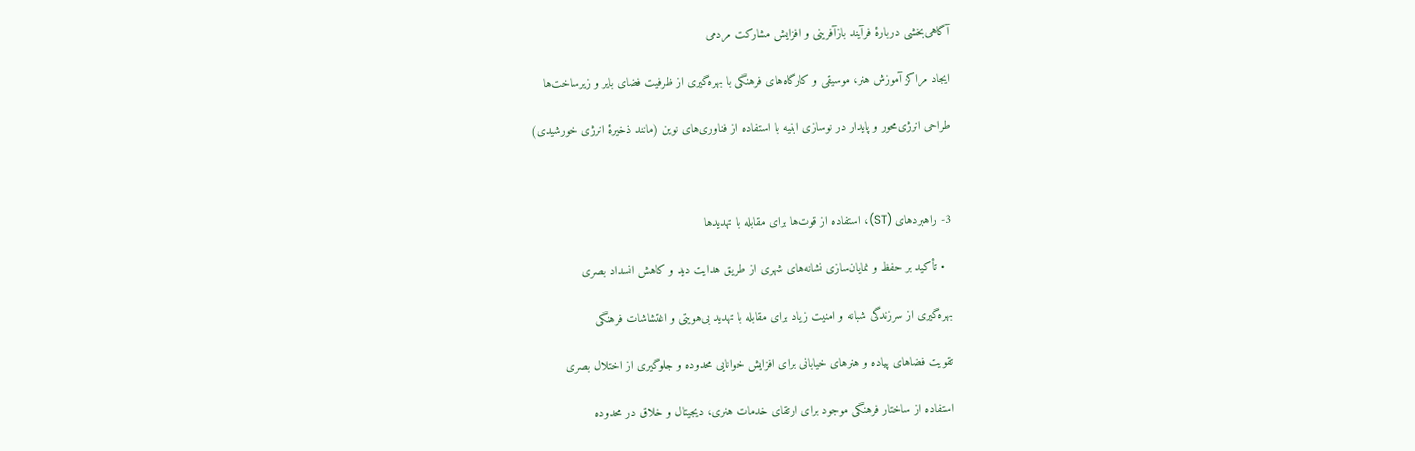آگاهی‌بخشی دربارۀ فرآیند بازآفرینی و افزایش مشارکت مردمی

ایجاد مراکز آموزش هنر، موسیقی و کارگاه‌های فرهنگی با بهره‌گیری از ظرفیت فضای بایر و زیرساخت‌ها

طراحی انرژی‌محور و پایدار در نوسازی ابنیه با استفاده از فناوری‌های نوین (مانند ذخیرۀ انرژی خورشیدی)



3- راهبردهای (ST)، استفاده از قوت‌ها برای مقابله با تهدیدها

  • تأکید بر حفظ و نمایان‌سازی نشانه‌های شهری از طریق هدایت دید و کاهش انسداد بصری

بهره‌گیری از سرزندگی شبانه و امنیت زیاد برای مقابله با تهدید بی‌هویتی و اغتشاشات فرهنگی

تقویت فضاهای پیاده و هنرهای خیابانی برای افزایش خوانایی محدوده و جلوگیری از اختلال بصری

استفاده از ساختار فرهنگی موجود برای ارتقای خدمات هنری، دیجیتال و خلاق در محدوده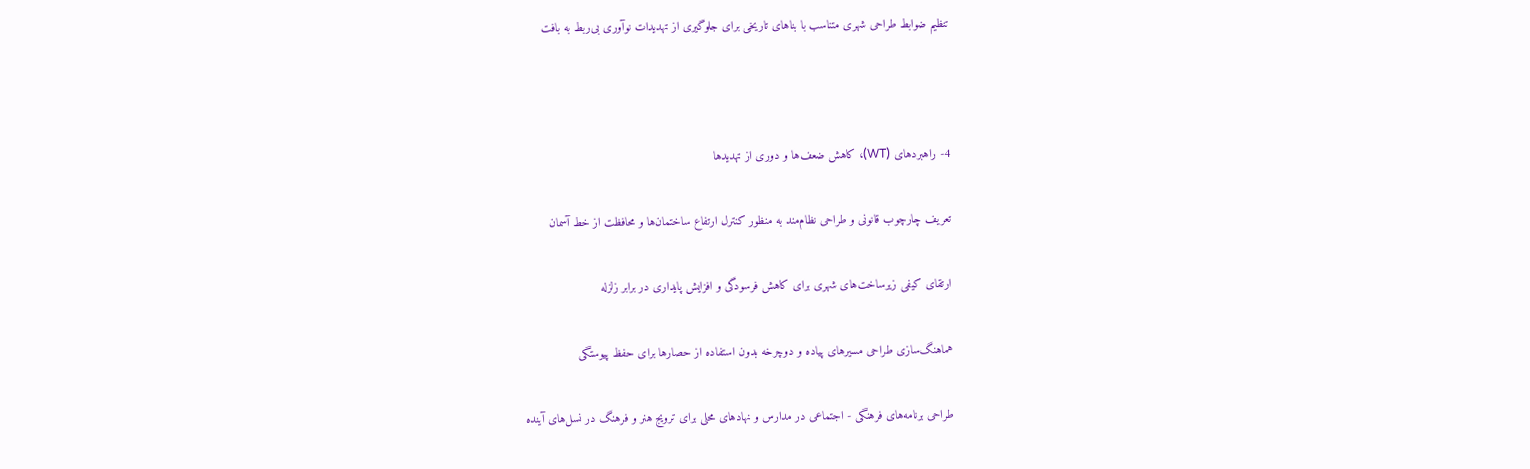تنظیم ضوابط طراحی شهری متناسب با بناهای تاریخی برای جلوگیری از تهدیدات نوآوری بی‌ربط به بافت



4- راهبردهای (WT)، کاهش ضعف‌ها و دوری از تهدیدها

تعریف چارچوب قانونی و طراحی نظام‌مند به منظور کنترل ارتفاع ساختمان‌ها و محافظت از خط آسمان

ارتقای کیفی زیرساخت‌های شهری برای کاهش فرسودگی و افزایش پایداری در برابر زلزله

هماهنگ‌سازی طراحی مسیرهای پیاده و دوچرخه بدون استفاده از حصارها برای حفظ پیوستگی

طراحی برنامه‌های فرهنگی - اجتماعی در مدارس و نهادهای محلی برای ترویج هنر و فرهنگ در نسل‌های آینده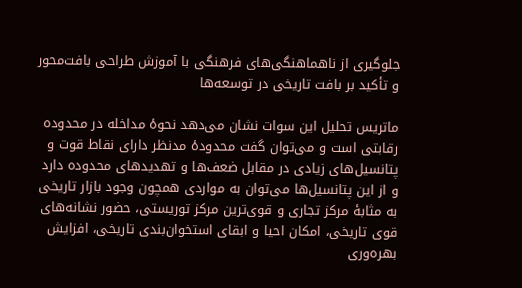جلوگیری از ناهماهنگی‌های فرهنگی با آموزش طراحی بافت‌محور و تأکید بر بافت تاریخی در توسعه‌ها

ماتریس تحلیل این سوات نشان می‌دهد نحوۀ مداخله در محدوده رقابتی است و می‌توان گفت محدودۀ مدنظر دارای نقاط قوت و پتانسیل‌های زیادی در مقابل ضعف‌ها و تهدیدهای محدوده دارد و از این پتانسیل‌ها می‌توان به مواردی همچون وجود بازار تاریخی به مثابۀ مرکز تجاری و قوی‌ترین مرکز توریستی، حضور نشانه‌های قوی تاریخی، امکان احیا و ابقای استخوان‌بندی تاریخی، افزایش بهره‌وری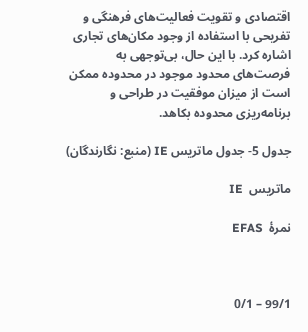اقتصادی و تقویت فعالیت‌های فرهنگی و تفریحی با استفاده از وجود مکان‌های تجاری اشاره کرد. با این حال، بی‌توجهی به فرصت‌های محدود موجود در محدوده ممکن است از میزان موفقیت در طراحی و برنامه‌ریزی محدوده بکاهد.

جدول 5- جدول ماتریس IE (منبع: نگارندگان)

ماتریس  IE

نمرۀ  EFAS



99/1 – 0/1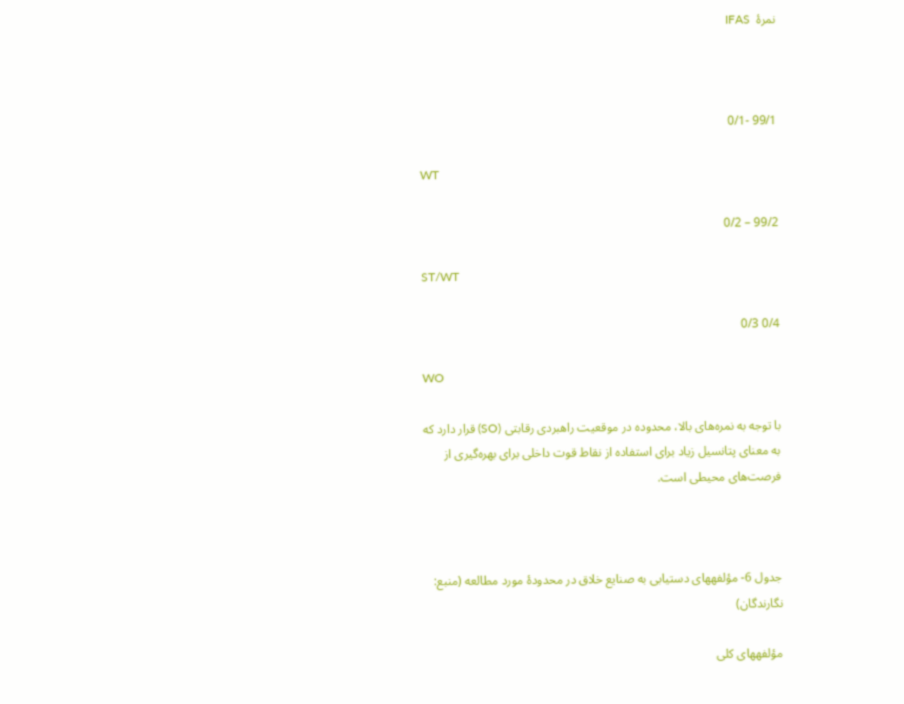نمرۀ  IFAS



99/1 -0/1

WT

99/2 – 0/2

ST/WT

0/4 0/3

WO

با توجه به نمره‌های بالا، محدوده در موقعیت راهبردی رقابتی (SO) قرار دارد که به معنای پتانسیل زیاد برای استفاده از نقاط قوت داخلی برای بهره‌گیری از فرصت‌های محیطی است.



جدول 6- مؤلفههای دستیابی به صنایع خلاق در محدودۀ مورد مطالعه (منبع: نگارندگان)

مؤلفههای کلی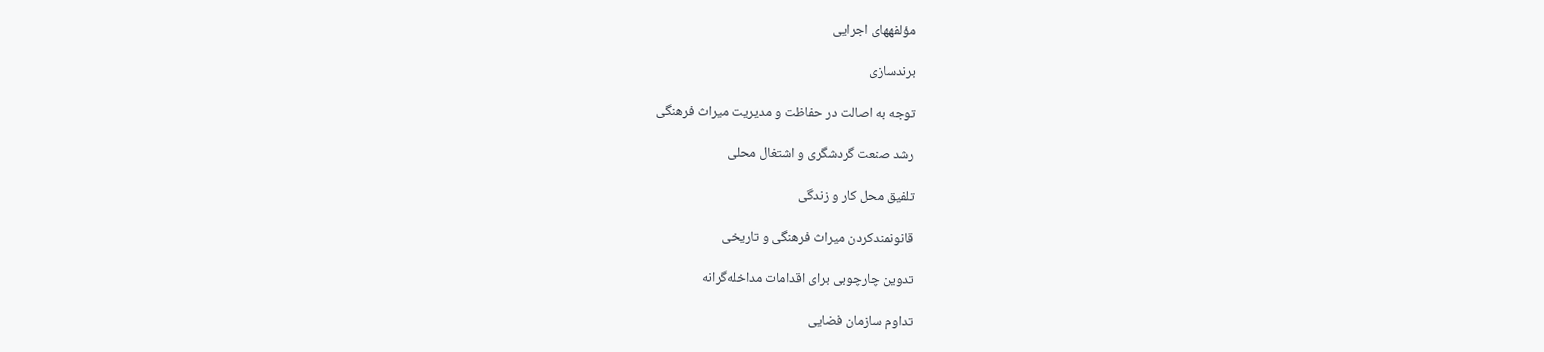مؤلفههای اجرایی

برندسازی

توجه به اصالت در حفاظت و مدیریت میراث فرهنگی

رشد صنعت گردشگری و اشتغال محلی

تلفیق محل کار و زندگی

قانونمندکردن میراث فرهنگی و تاریخی

تدوین چارچوبی برای اقدامات مداخله‌گرانه

تداوم سازمان فضایی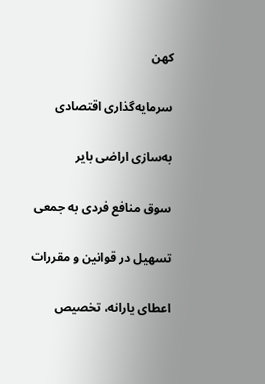کهن

سرمایه‌گذاری اقتصادی

به‌سازی اراضی بایر

سوق منافع فردی به جمعی

تسهیل در قوانین و مقررات

اعطای یارانه، تخصیص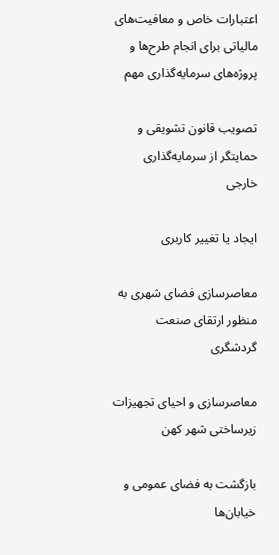اعتبارات خاص و معافیت‌های مالیاتی برای انجام طرح‌ها و پروژه‌های سرمایه‌گذاری مهم

تصویب قانون تشویقی و حمایتگر از سرمایه‌گذاری خارجی

ایجاد یا تغییر کاربری

معاصرسازی فضای شهری به منظور ارتقای صنعت گردشگری

معاصرسازی و احیای تجهیزات زیرساختی شهر کهن

بازگشت به فضای عمومی و خیابان‌ها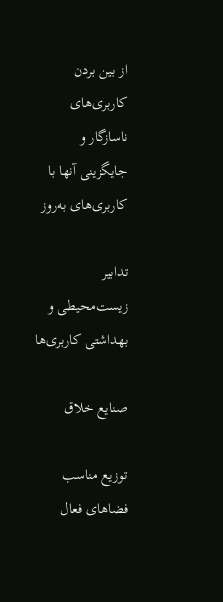از بین بردن کاربری‌های ناسازگار و جایگزینی آنها با کاربری‌های به‌روز

تدابیر زیست‌محیطی و بهداشتی کاربری‌ها

صنایع خلاق

توزیع مناسب فضاهای فعال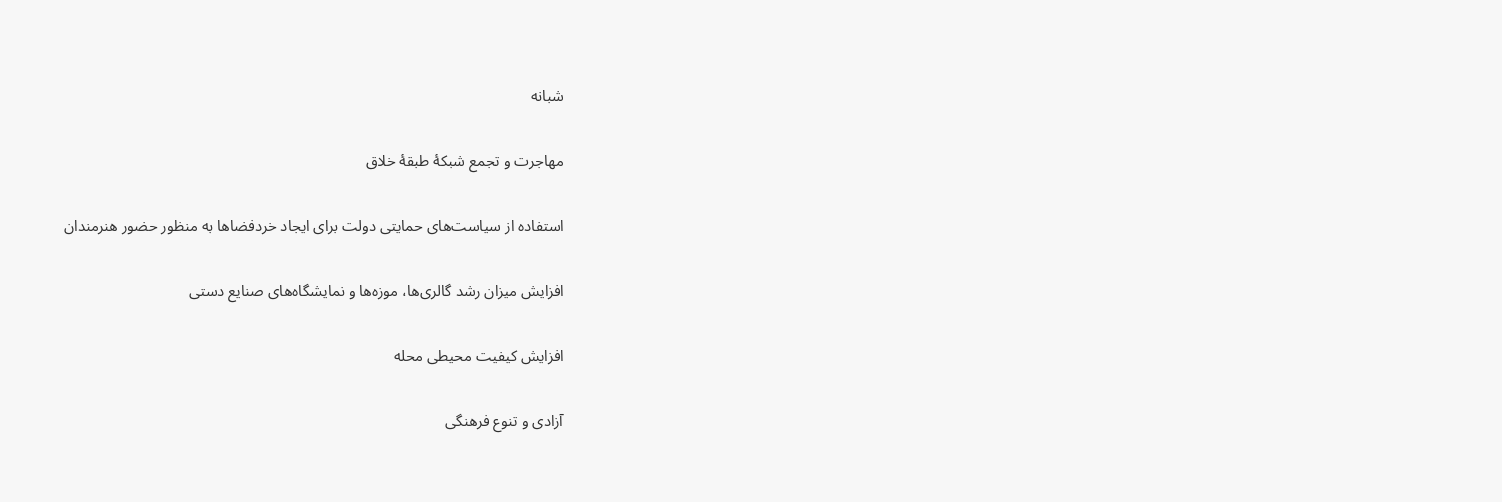شبانه

مهاجرت و تجمع شبکۀ طبقۀ خلاق

استفاده از سیاست‌های حمایتی دولت برای ایجاد خردفضاها به منظور حضور هنرمندان

افزایش میزان رشد گالری‌ها، موزه‌ها و نمایشگاه‌های صنایع دستی

افزایش کیفیت محیطی محله

آزادی و تنوع فرهنگی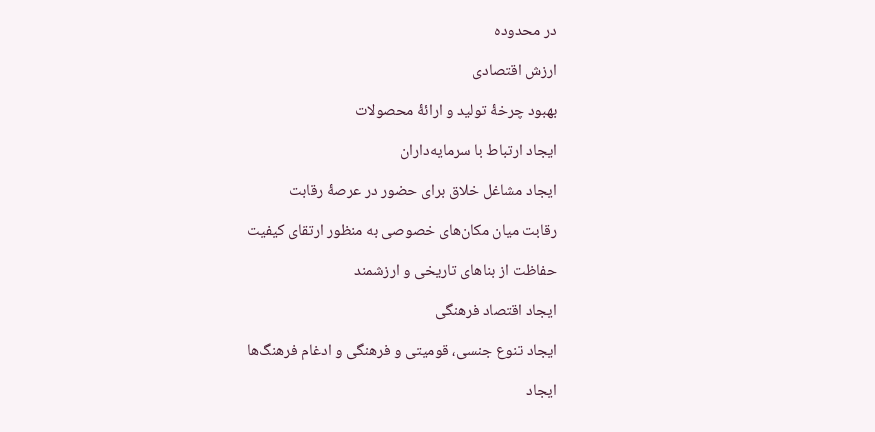در محدوده

ارزش اقتصادی

بهبود چرخۀ تولید و ارائۀ محصولات

ایجاد ارتباط با سرمایه‌داران

ایجاد مشاغل خلاق برای حضور در عرصۀ رقابت

رقابت میان مکان‌های خصوصی به منظور ارتقای کیفیت

حفاظت از بناهای تاریخی و ارزشمند

ایجاد اقتصاد فرهنگی

ایجاد تنوع جنسی، قومیتی و فرهنگی و ادغام فرهنگ‌ها

ایجاد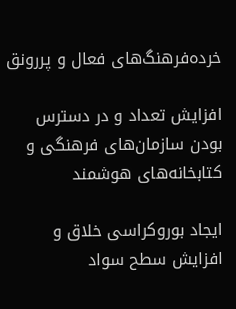خرده‌فرهنگ‌های فعال و پررونق

افزایش تعداد و در دسترس بودن سازمان‌های فرهنگی و کتابخانه‌های هوشمند

ایجاد بوروکراسی خلاق و افزایش سطح سواد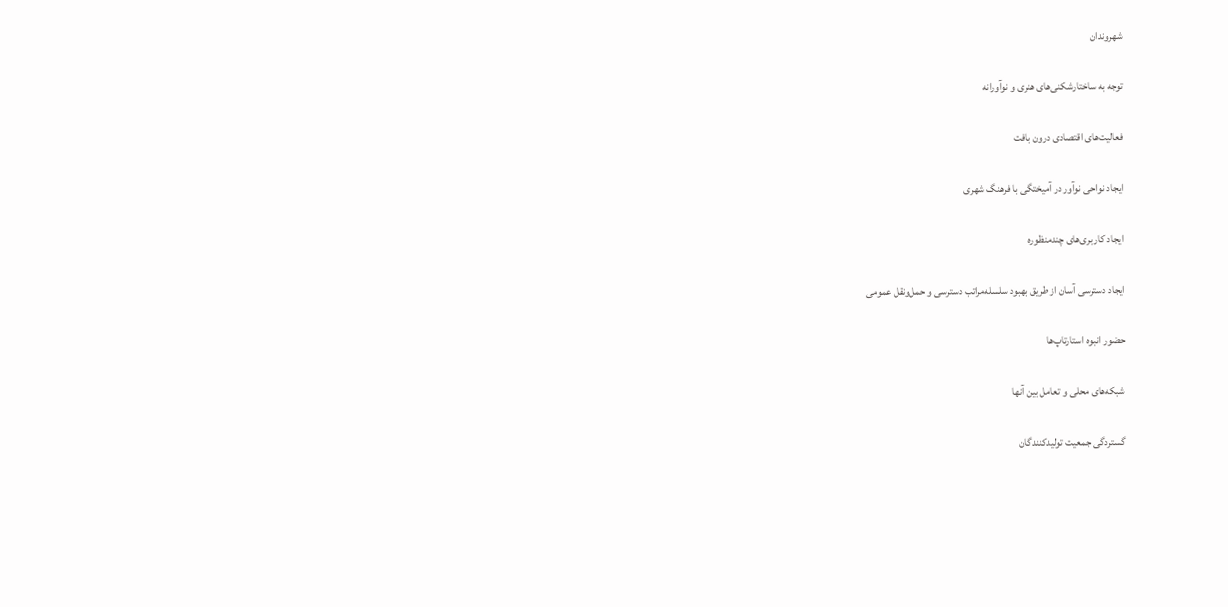شهروندان

توجه به ساختارشکنی‌های هنری و نوآورانه

فعالیت‌های اقتصادی درون بافت

ایجاد نواحی نوآور در آمیختگی با فرهنگ شهری

ایجاد کاربری‌های چندمنظوره

ایجاد دسترسی آسان از طریق بهبود سلسله‌مراتب دسترسی و حمل‌ونقل عمومی

حضور انبوه استارتاپ‌ها

شبکه‌های محلی و تعامل بین آنها

گستردگی جمعیت تولیدکنندگان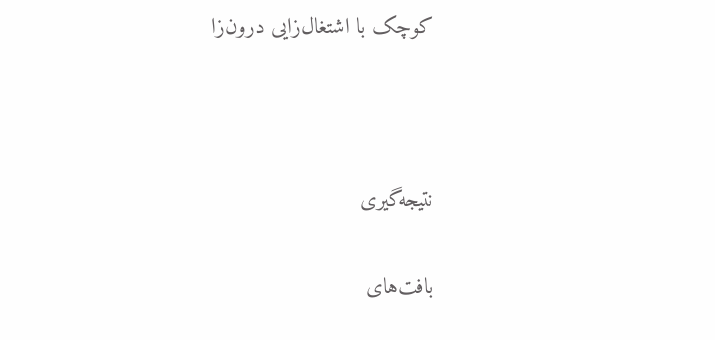کوچک با اشتغال‌زایی درون‌زا



نتیجه‌گیری

بافت‌های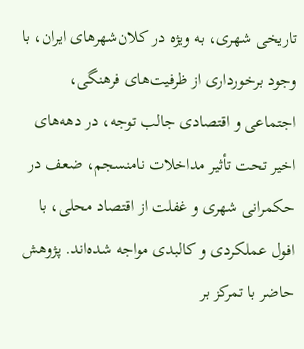تاریخی شهری، به ‌ویژه در کلان‌شهرهای ایران، با وجود برخورداری از ظرفیت‌های فرهنگی، اجتماعی و اقتصادی جالب توجه، در دهه‌های اخیر تحت تأثیر مداخلات نامنسجم، ضعف در حکمرانی شهری و غفلت از اقتصاد محلی، با افول عملکردی و کالبدی مواجه شده‌اند. پژوهش حاضر با تمرکز بر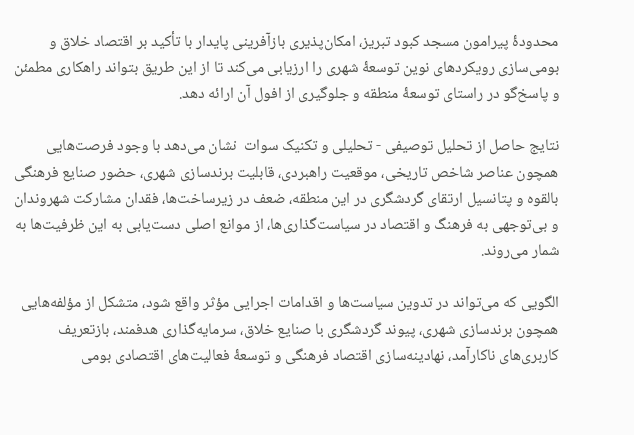محدودۀ پیرامون مسجد کبود تبریز، امکان‌پذیری بازآفرینی پایدار با تأکید بر اقتصاد خلاق و بومی‌سازی رویکردهای نوین توسعۀ شهری را ارزیابی می‌کند تا از این طریق بتواند راهکاری مطمئن و پاسخ‌گو در راستای توسعۀ منطقه و جلوگیری از افول آن ارائه دهد.

نتایج حاصل از تحلیل توصیفی - تحلیلی و تکنیک سوات  نشان می‌دهد با وجود فرصت‌هایی همچون عناصر شاخص تاریخی، موقعیت راهبردی، قابلیت برندسازی شهری، حضور صنایع فرهنگی بالقوه و پتانسیل ارتقای گردشگری در این منطقه، ضعف در زیرساخت‌ها، فقدان مشارکت شهروندان و بی‌توجهی به فرهنگ و اقتصاد در سیاست‌گذاری‌ها، از موانع اصلی دست‌یابی به این ظرفیت‌ها به شمار می‌روند.

الگویی که می‌تواند در تدوین سیاست‌ها و اقدامات اجرایی مؤثر واقع شود، متشکل از مؤلفه‌هایی همچون برندسازی شهری، پیوند گردشگری با صنایع خلاق، سرمایه‌گذاری هدفمند، بازتعریف کاربری‌های ناکارآمد، نهادینه‌سازی اقتصاد فرهنگی و توسعۀ فعالیت‌های اقتصادی بومی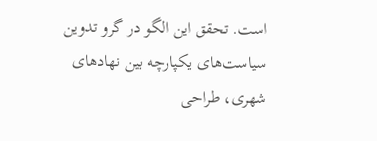است. تحقق این الگو در گرو تدوین سیاست‌های یکپارچه بین نهادهای شهری، طراحی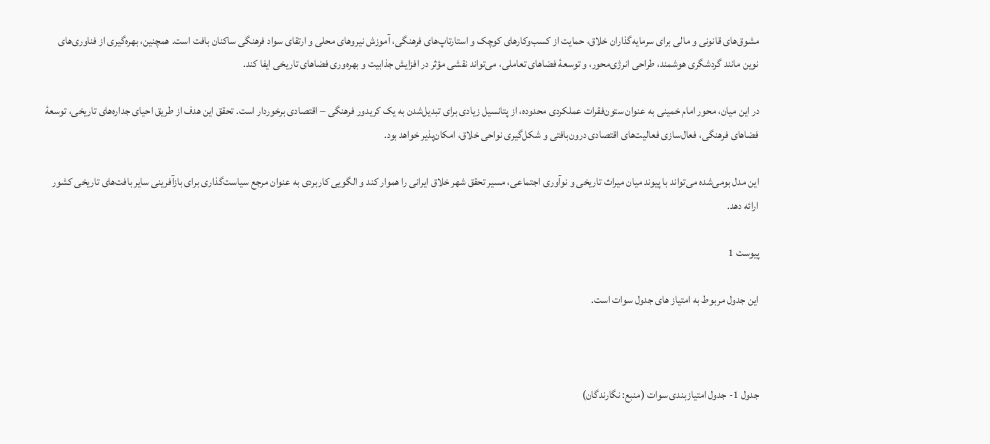مشوق‌های قانونی و مالی برای سرمایه‌گذاران خلاق، حمایت از کسب‌وکارهای کوچک و استارتاپ‌های فرهنگی، آموزش نیروهای محلی و ارتقای سواد فرهنگی ساکنان بافت است. همچنین، بهره‌گیری از فناوری‌های نوین مانند گردشگری هوشمند، طراحی انرژی‌محور، و توسعۀ فضاهای تعاملی، می‌تواند نقشی مؤثر در افزایش جذابیت و بهره‌وری فضاهای تاریخی ایفا کند.

در این میان، محور امام خمینی به ‌عنوان ستون‌فقرات عملکردی محدوده، از پتانسیل زیادی برای تبدیل‌شدن به یک کریدور فرهنگی – اقتصادی برخوردار است. تحقق این هدف از طریق احیای جداره‌های تاریخی، توسعۀ فضاهای فرهنگی، فعال‌سازی فعالیت‌های اقتصادی درون‌بافتی و شکل‌گیری نواحی خلاق، امکان‌پذیر خواهد بود.

این مدل بومی‌شده می‌تواند با پیوند میان میراث تاریخی و نوآوری اجتماعی، مسیر تحقق شهر خلاق ایرانی را هموار کند و الگویی کاربردی به ‌عنوان مرجع سیاست‌گذاری برای بازآفرینی سایر بافت‌های تاریخی کشور ارائه دهد.

پیوست 1

این جدول مربوط به امتیاز های جدول سوات است.



جدول 1- جدول امتیازبندی سوات (منبع: نگارندگان)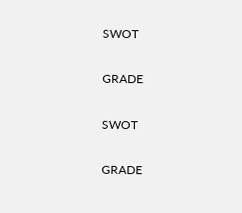SWOT

GRADE

SWOT

GRADE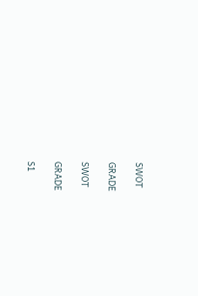SWOT

GRADE

SWOT

GRADE

S1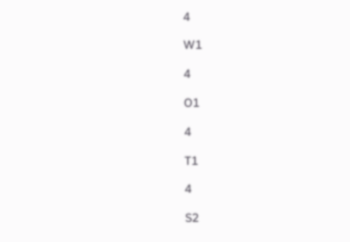4

W1

4

O1

4

T1

4

S2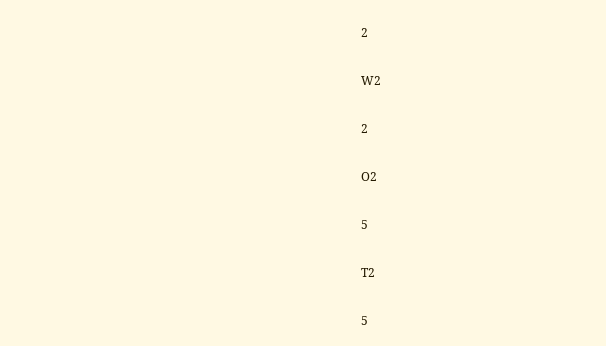2

W2

2

O2

5

T2

5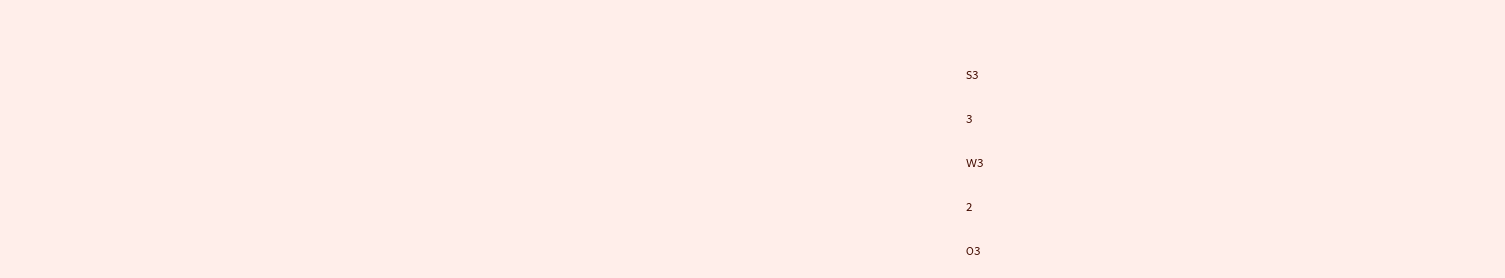S3

3

W3

2

O3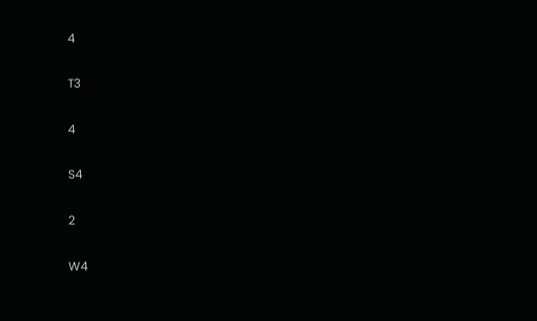4

T3

4

S4

2

W4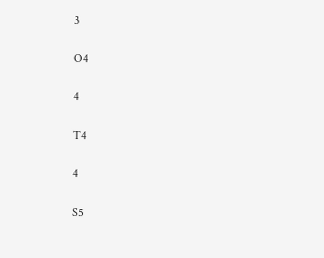3

O4

4

T4

4

S5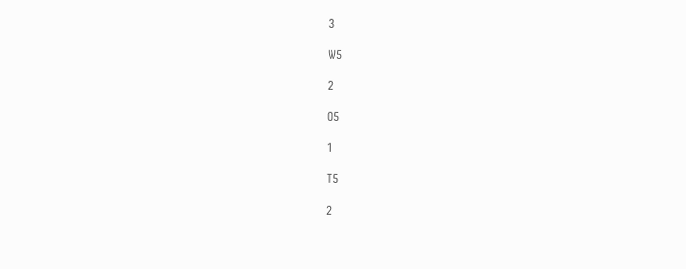3

W5

2

O5

1

T5

2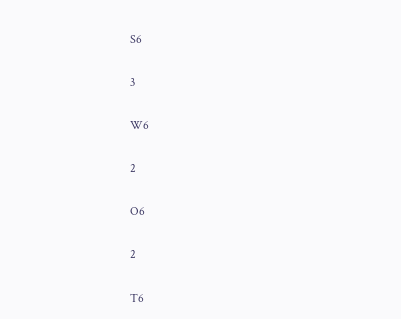S6

3

W6

2

O6

2

T6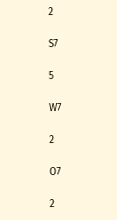2

S7

5

W7

2

O7

2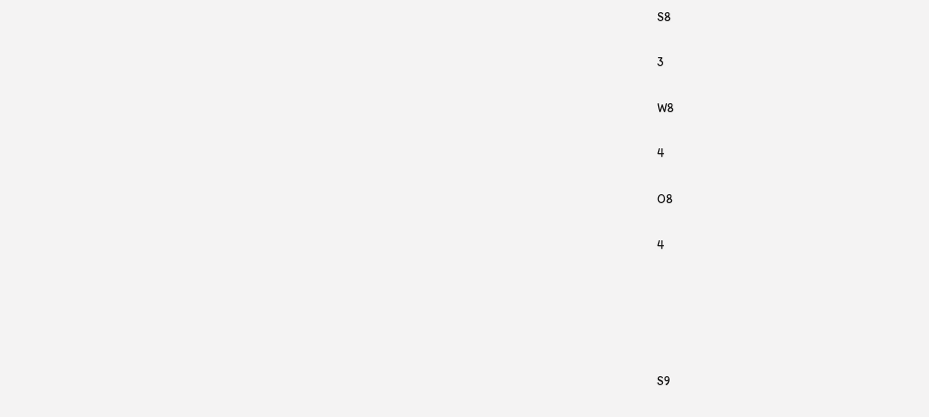S8

3

W8

4

O8

4





S9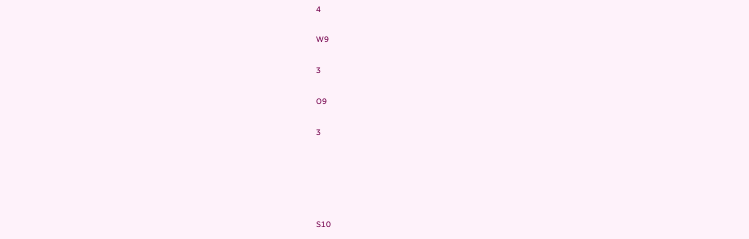4

W9

3

O9

3





S10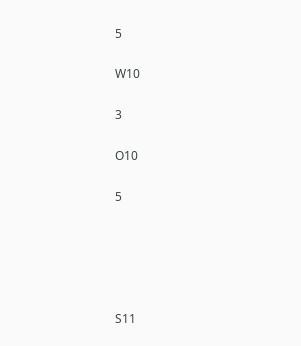5

W10

3

O10

5





S11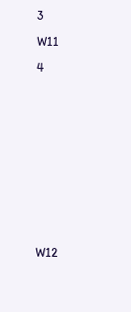3

W11

4













W12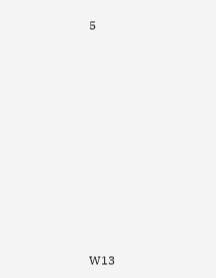5













W13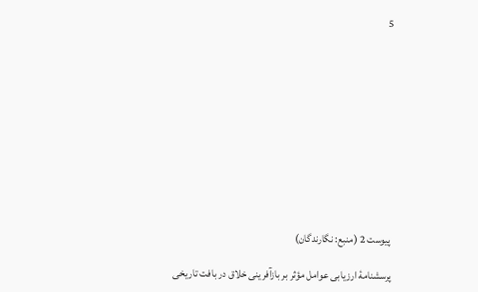5











پیوست 2 (منبع: نگارندگان)

پرسشنامۀ ارزیابی عوامل مؤثر بر بازآفرینی خلاق در بافت تاریخی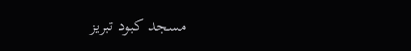مسجد کبود تبریز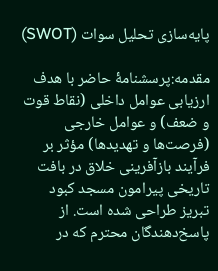پایه‌سازی تحلیل سوات (SWOT)

مقدمه:پرسشنامۀ حاضر با هدف ارزیابی عوامل داخلی (نقاط قوت و ضعف) و عوامل خارجی (فرصت‌ها و تهدیدها) مؤثر بر فرآیند بازآفرینی خلاق در بافت تاریخی پیرامون مسجد کبود تبریز طراحی شده است. از پاسخ‌دهندگان محترم که در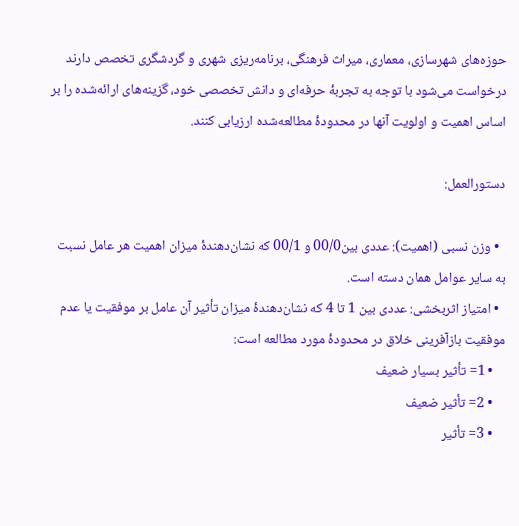حوزه‌های شهرسازی، معماری، میراث فرهنگی، برنامه‌ریزی شهری و گردشگری تخصص دارند درخواست می‌شود با توجه به تجربۀ حرفه‌ای و دانش تخصصی خود، گزینه‌های ارائه‌شده را بر اساس اهمیت و اولویت آنها در محدودۀ مطالعه‌شده ارزیابی کنند.

دستورالعمل:

  • وزن نسبی (اهمیت): عددی بین00/0 و 00/1 که نشان‌دهندۀ میزان اهمیت هر عامل نسبت به سایر عوامل همان دسته است.
  • امتیاز اثربخشی: عددی بین 1 تا 4 که نشان‌دهندۀ میزان تأثیر آن عامل بر موفقیت یا عدم موفقیت بازآفرینی خلاق در محدودۀ مورد مطالعه است:
    • 1= تأثیر بسیار ضعیف
    • 2= تأثیر ضعیف
    • 3= تأثیر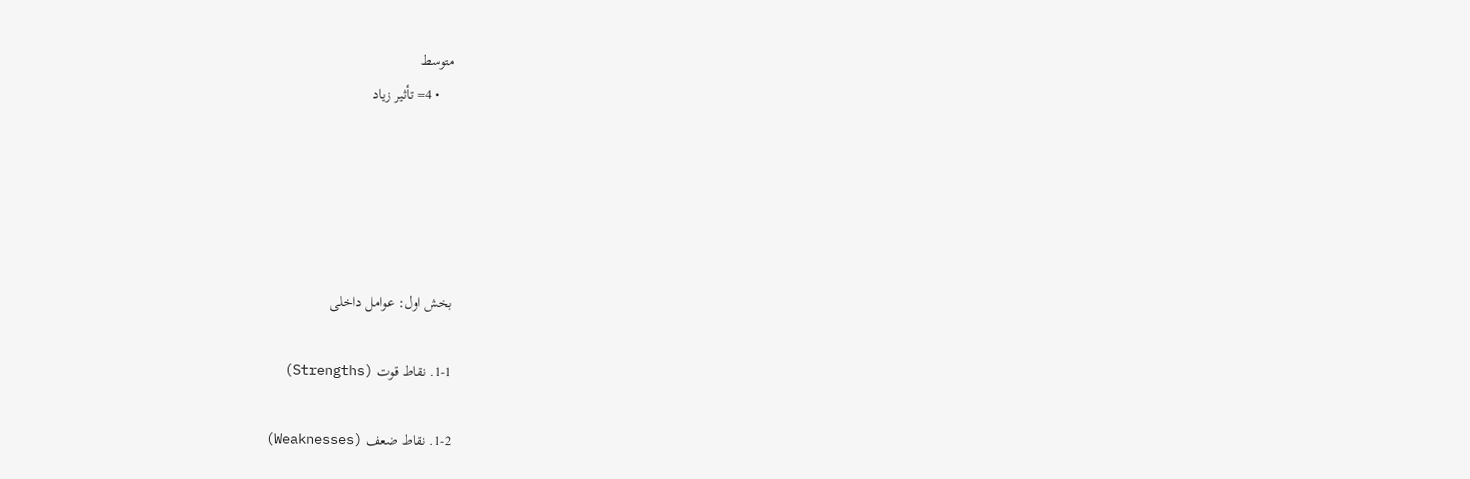متوسط
    • 4= تأثیر زیاد





بخش اول: عوامل داخلی

1-1. نقاط قوت (Strengths)

1-2. نقاط ضعف (Weaknesses)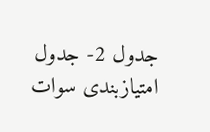جدول 2- جدول امتیازبندی سوات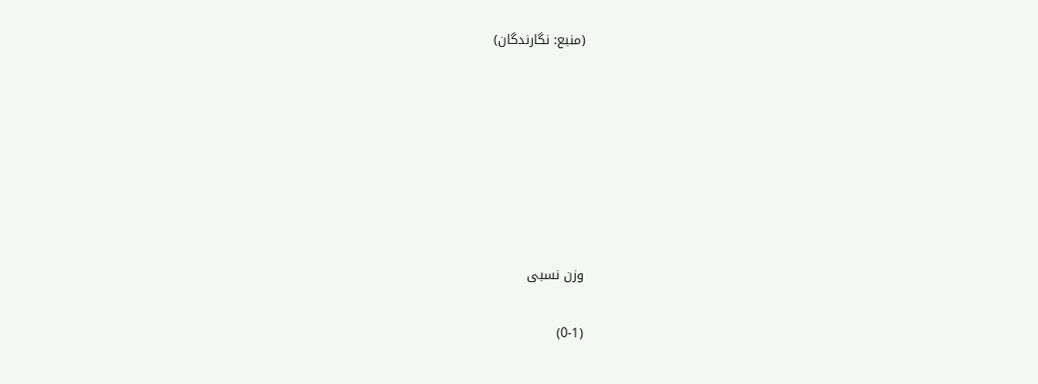(منبع: نگارندگان)







وزن نسبی

(0-1)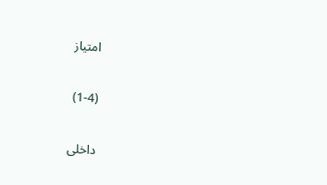امتیاز

(1-4)

داخلی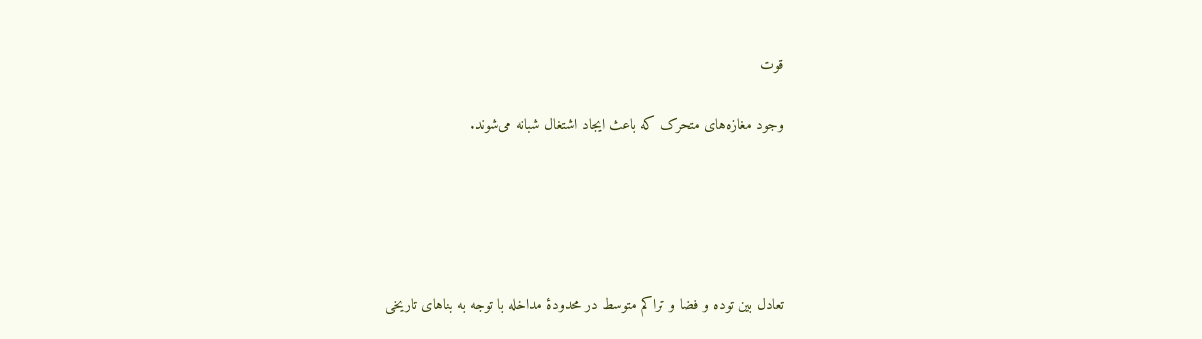قوت

وجود مغازه‌های متحرک که باعث ایجاد اشتغال شبانه می‌شوند.





تعادل بین توده و فضا و تراکم متوسط در محدودۀ مداخله با توجه به بناهای تاریخی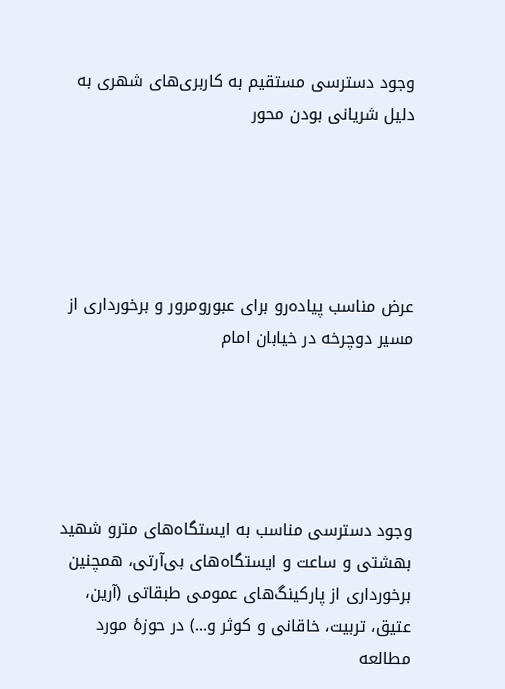وجود دسترسی مستقیم به کاربری‌های شهری به دلیل شریانی بودن محور





عرض مناسب پیاده‌رو برای عبورومرور و برخورداری از مسیر دوچرخه در خیابان امام





وجود دسترسی مناسب به ایستگاه‌های مترو شهید بهشتی و ساعت و ایستگاه‌های بی‌آرتی، همچنین برخورداری از پارکینگ‌های عمومی طبقاتی (آرین، عتیق، تربیت، خاقانی و کوثر و...) در حوزۀ مورد مطالعه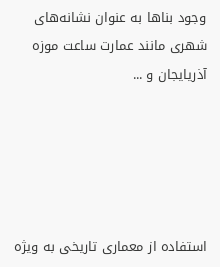وجود بناها به عنوان نشانه‌های شهری مانند عمارت ساعت موزه آذریایجان و ...





استفاده از معماری تاریخی به ویژه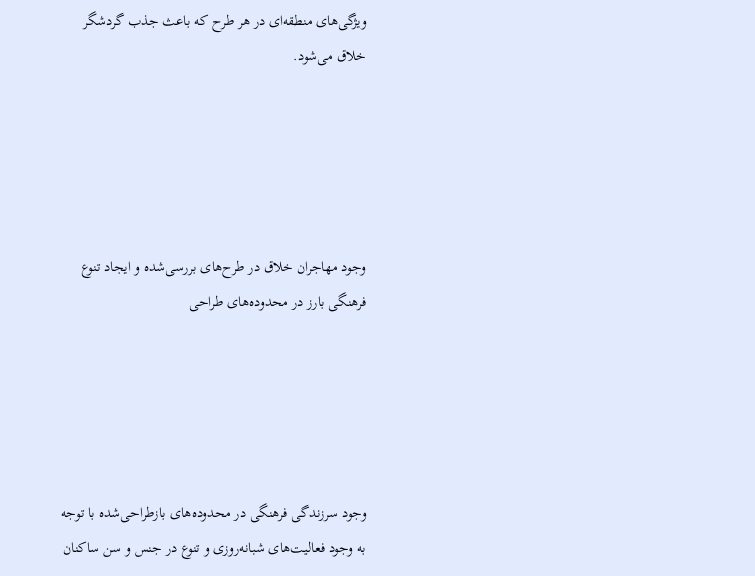ویژگی‌های منطقه‌ای در هر طرح که باعث جذب گردشگر خلاق می‌شود.





وجود مهاجران خلاق در طرح‌های بررسی‌شده و ایجاد تنوع فرهنگی بارز در محدوده‌های طراحی





وجود سرزندگی فرهنگی در محدوده‌های بازطراحی‌شده با توجه به وجود فعالیت‌های شبانه‌روزی و تنوع در جنس و سن ساکنان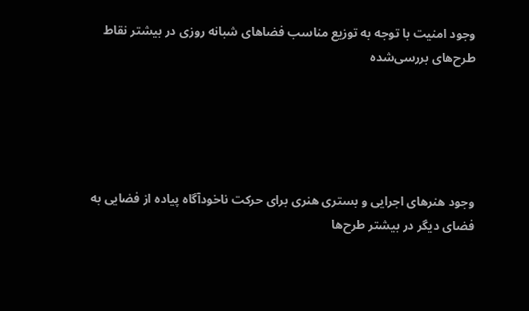وجود امنیت با توجه به توزیع مناسب فضاهای شبانه روزی در بیشتر نقاط طرح‌های بررسی‌شده





وجود هنرهای اجرایی و بستری هنری برای حرکت ناخودآگاه پیاده از فضایی به فضای دیگر در بیشتر طرح‌ها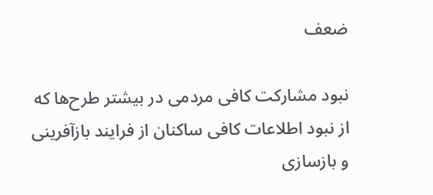ضعف

نبود مشارکت کافی مردمی در بیشتر طرح‌ها که از نبود اطلاعات کافی ساکنان از فرایند بازآفرینی و بازسازی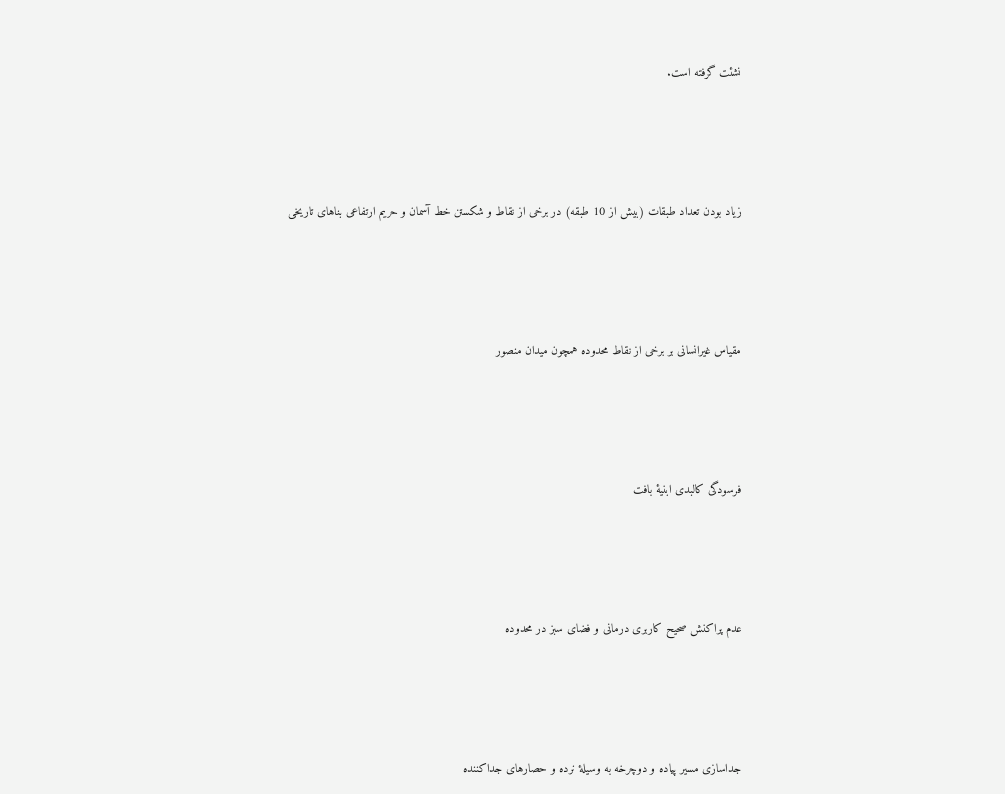نشئت گرفته است.





زیاد بودن تعداد طبقات (بیش از 10 طبقه) در برخی از نقاط و شکستن خط آسمان و حریم ارتفاعی بناهای تاریخی





مقیاس غیرانسانی بر برخی از نقاط محدوده همچون میدان منصور





فرسودگی کالبدی ابنیۀ بافت





عدم پراکنش صحیح کاربری درمانی و فضای سبز در محدوده





جداسازی مسیر پیاده و دوچرخه به وسیلۀ نرده و حصارهای جداکننده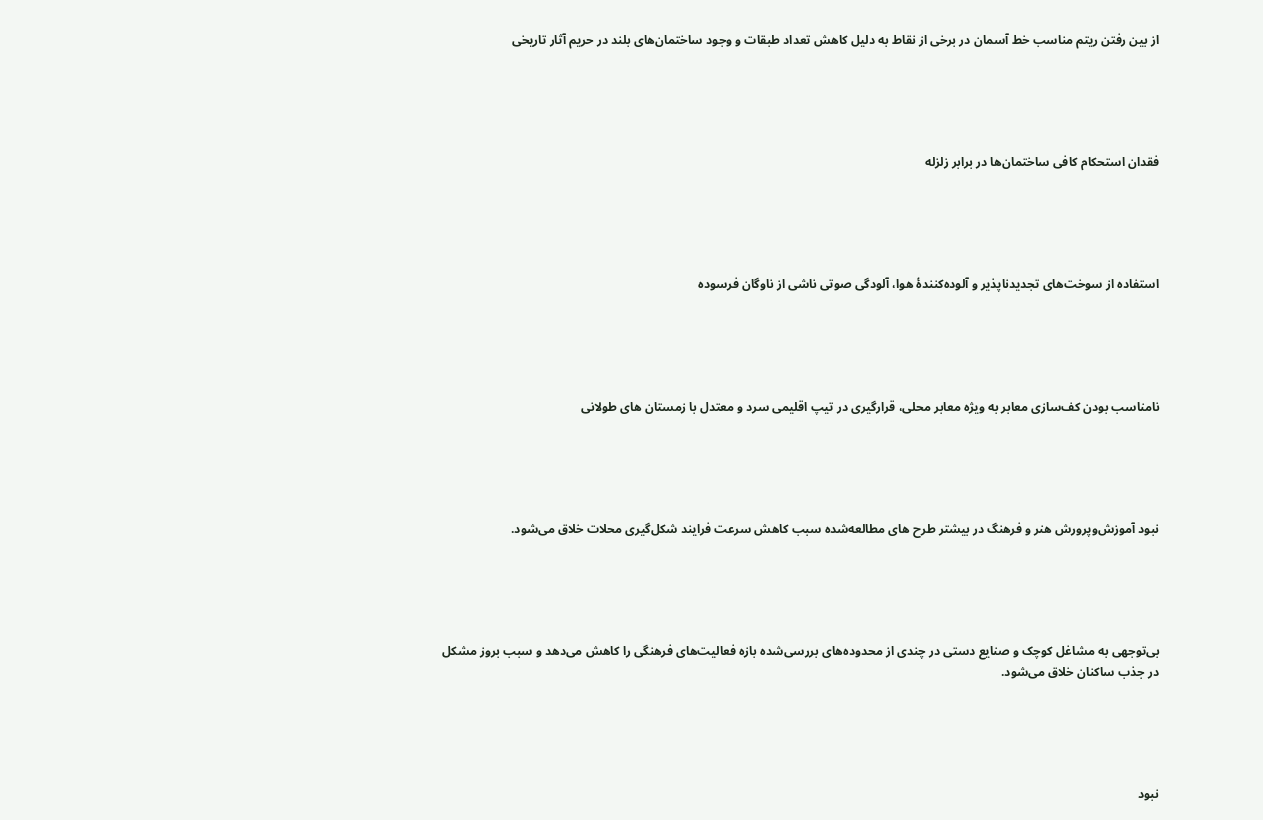از بین رفتن ریتم مناسب خط آسمان در برخی از نقاط به دلیل کاهش تعداد طبقات و وجود ساختمان‌های بلند در حریم آثار تاریخی





فقدان استحکام کافی ساختمان‌ها در برابر زلزله





استفاده از سوخت‌های تجدیدناپذیر و آلوده‌کنندۀ هوا، آلودگی صوتی ناشی از ناوگان فرسوده





نامناسب بودن کف‌سازی معابر به ویژه معابر محلی، قرارگیری در تیپ اقلیمی سرد و معتدل با زمستان های طولانی





نبود آموزش‌وپرورش هنر و فرهنگ در بیشتر طرح های مطالعه‌شده سبب کاهش سرعت فرایند شکل‌گیری محلات خلاق می‌شود.





بی‌توجهی به مشاغل کوچک و صنایع دستی در چندی از محدوده‌های بررسی‌شده بازه فعالیت‌های فرهنگی را کاهش می‌دهد و سبب بروز مشکل در جذب ساکنان خلاق می‌شود.





نبود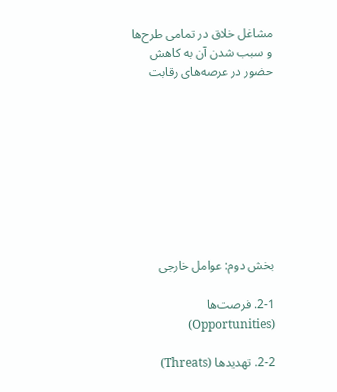مشاغل خلاق در تمامی طرح‌ها و سبب شدن آن به کاهش حضور در عرصه‌های رقابت









بخش دوم: عوامل خارجی

2-1. فرصت‌ها (Opportunities)

2-2. تهدیدها (Threats)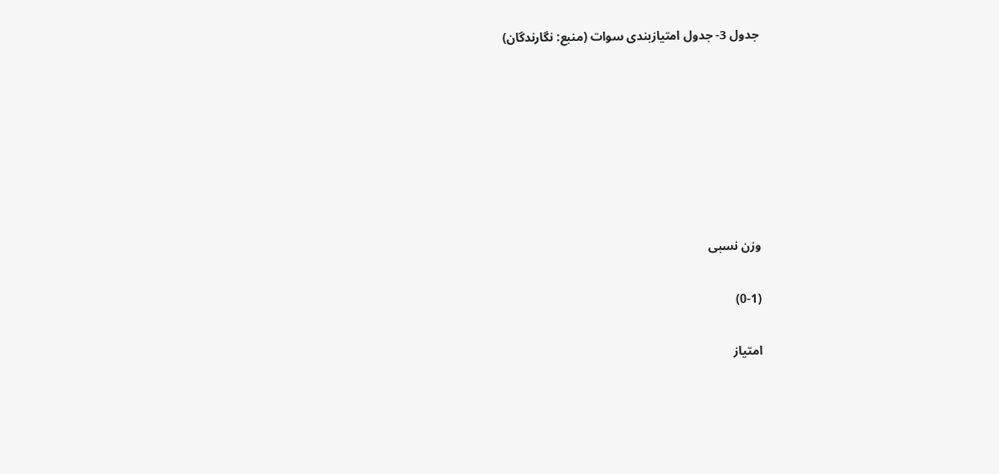جدول 3- جدول امتیازبندی سوات (منبع: نگارندگان)







وزن نسبی

(0-1)

امتیاز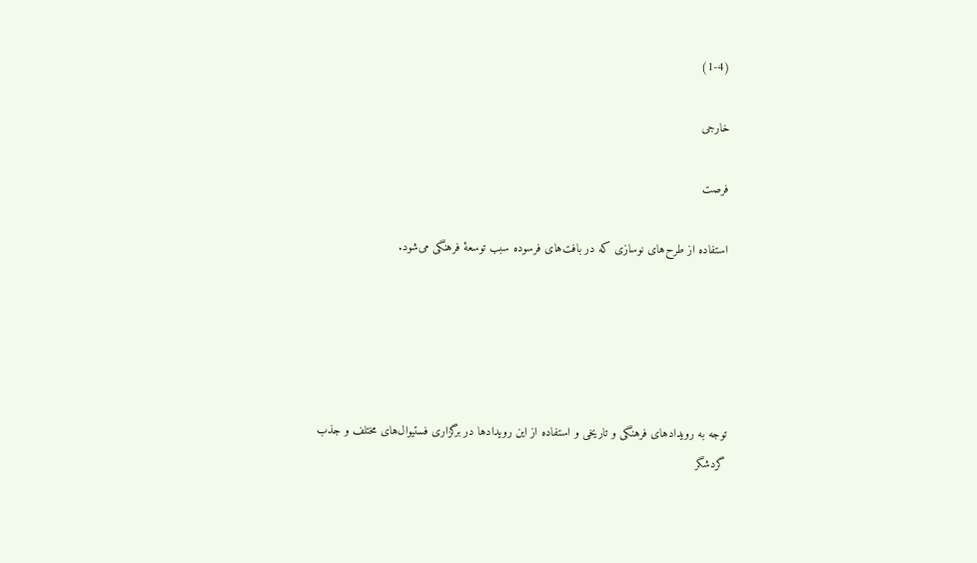(1-4)

خارجی

فرصت

استفاده از طرح‌های نوسازی که در بافت‌های فرسوده سبب توسعۀ فرهنگی می‌شود.





توجه به رویدادهای فرهنگی و تاریخی و استفاده از این رویدادها در برگزاری فستیوال‌های مختلف و جذب گردشگر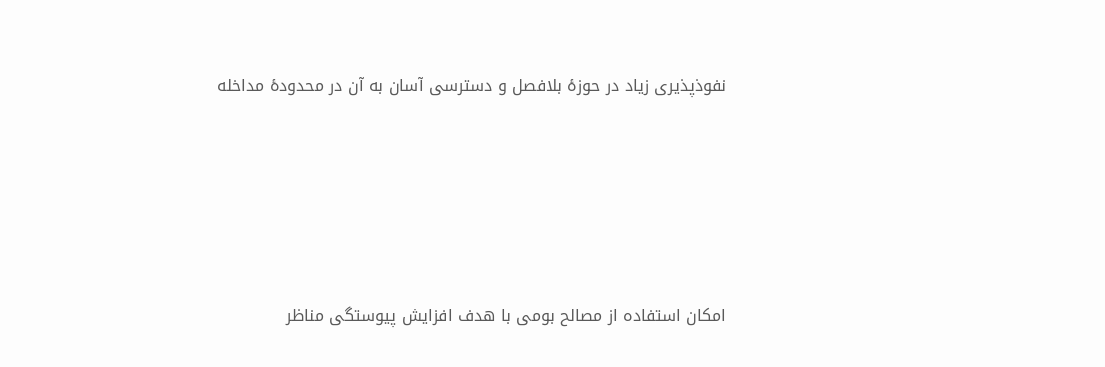نفوذپذیری زیاد در حوزۀ بلافصل و دسترسی آسان به آن در محدودۀ مداخله





امکان استفاده از مصالح بومی با هدف افزایش پیوستگی مناظر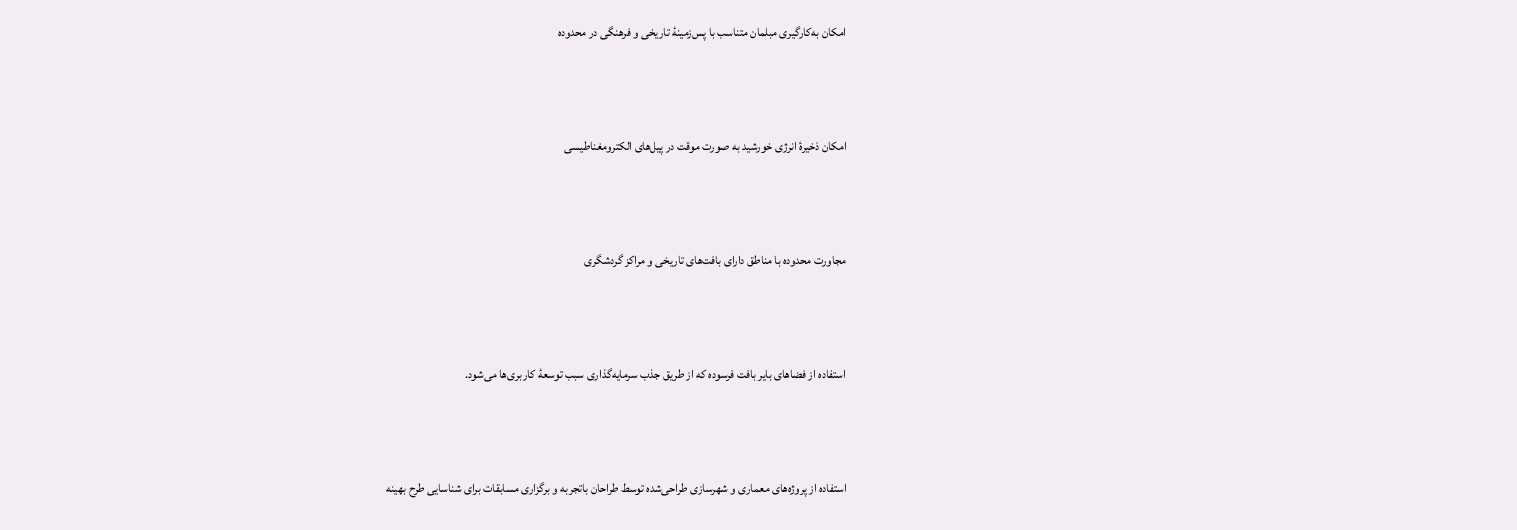امکان به‌کارگیری مبلمان متناسب با پس‌زمینۀ تاریخی و فرهنگی در محدوده





امکان ذخیرۀ انرژی خورشید به صورت موقت در پیل‌های الکترومغناطیسی





مجاورت محدوده با مناطق دارای بافت‌های تاریخی و مراکز گردشگری





استفاده از فضاهای بایر بافت فرسوده که از طریق جذب سرمایه‌گذاری سبب توسعۀ کاربری‌ها می‌شود.





استفاده از پروژه‌های معماری و شهرسازی طراحی‌شده توسط طراحان باتجربه و برگزاری مسابقات برای شناسایی طرح بهینه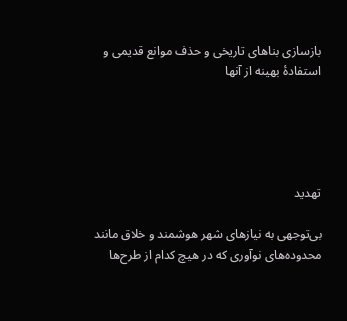بازسازی بناهای تاریخی و حذف موانع قدیمی و استفادۀ بهینه از آنها





تهدید

بی‌توجهی به نیازهای شهر هوشمند و خلاق مانند محدوده‌های نوآوری که در هیچ کدام از طرح‌ها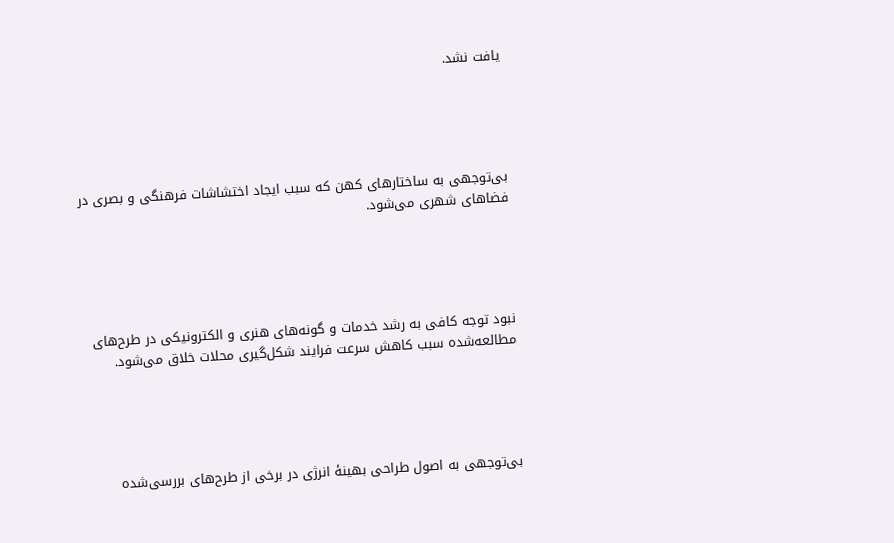یافت نشد.





بی‌توجهی به ساختارهای کهن که سبب ایجاد اختشاشات فرهنگی و بصری در فضاهای شهری می‌شود.





نبود توجه کافی به رشد خدمات و گونه‌های هنری و الکترونیکی در طرح‌های مطالعه‌شده سبب کاهش سرعت فرایند شکل‌گیری محلات خلاق می‌شود.





بی‌توجهی به اصول طراحی بهینۀ انرژی در برخی از طرح‌های بررسی‌شده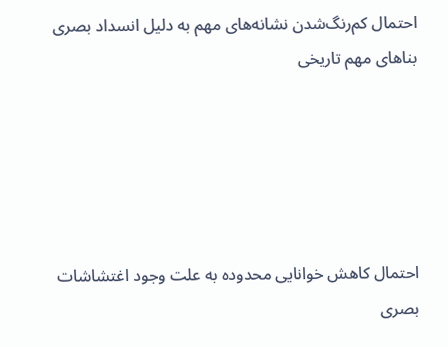احتمال کم‌رنگ‌شدن نشانه‌های مهم به دلیل انسداد بصری بناهای مهم تاریخی





احتمال کاهش خوانایی محدوده به علت وجود اغتشاشات بصری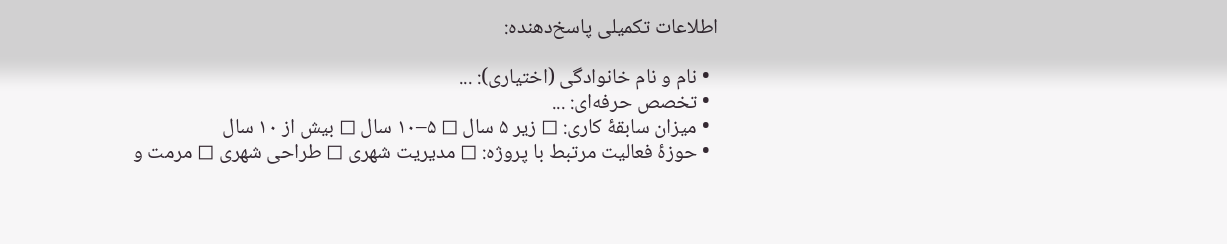اطلاعات تکمیلی پاسخ‌دهنده:

  • نام و نام خانوادگی (اختیاری): ...
  • تخصص حرفه‌ای: ...
  • میزان سابقۀ کاری: ◻ زیر ۵ سال ◻ ۵–۱۰ سال ◻ بیش از ۱۰ سال
  • حوزۀ فعالیت مرتبط با پروژه: ◻ مدیریت شهری ◻ طراحی شهری ◻ مرمت و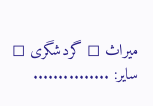میراث ◻ گردشگری ◻ سایر: ...............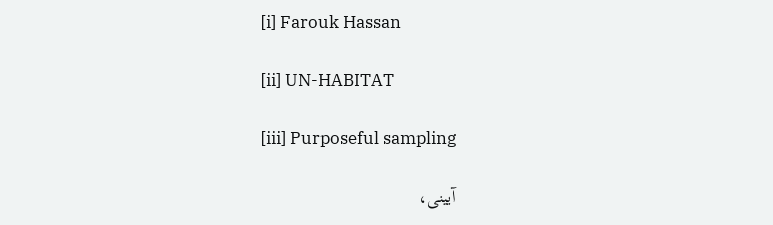[i] Farouk Hassan

[ii] UN-HABITAT

[iii] Purposeful sampling

آیینی،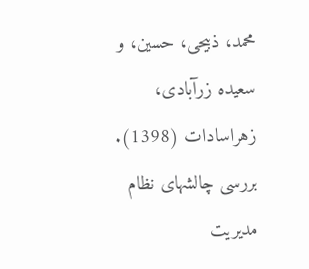محمد، ذبیحی، حسین، و سعیده زرآبادی، زهراسادات (1398). بررسی چالشهای نظام مدیریت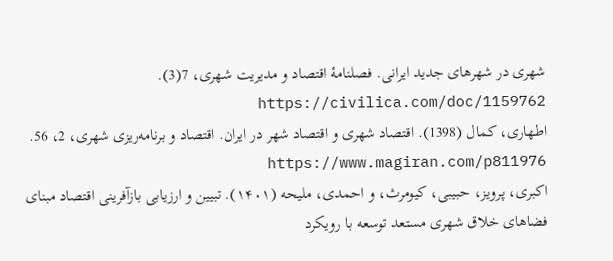شهری در شهرهای جدید ایرانی. فصلنامۀ اقتصاد و مدیریت شهری، 7(3). https://civilica.com/doc/1159762
اطهاری، کمال (1398). اقتصاد شهری و اقتصاد شهر در ایران. اقتصاد و برنامه‌ریزی شهری، 2، 56. https://www.magiran.com/p811976
اکبری، پرویز، حبیبی، کیومرث، و احمدی، ملیحه (۱۴۰۱). تبیین و ارزیابی بازآفرینی اقتصاد مبنای فضاهای خلاق شهری مستعد توسعه با رویکرد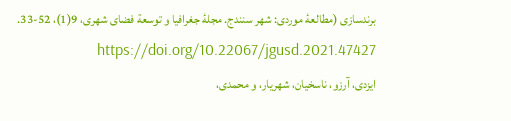برندسازی (مطالعۀ موردی: شهر سنندج. مجلۀ جغرافیا و توسعة فضای شهری، 9(1)، 52-33. https://doi.org/10.22067/jgusd.2021.47427
ایزدی، آرزو، ناسخیان، شهریار، و محمدی،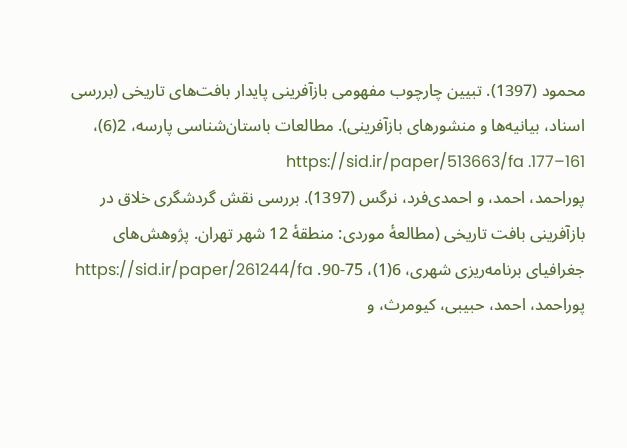محمود (1397). تبیین چارچوب مفهومی بازآفرینی پایدار بافت‌های تاریخی (بررسی اسناد، بیانیه‌ها و منشورهای بازآفرینی). مطالعات باستان‌شناسی پارسه، 2(6)، 161–177. https://sid.ir/paper/513663/fa
پوراحمد، احمد، و احمدی‌فرد، نرگس (1397). بررسی نقش گردشگری خلاق در بازآفرینی بافت تاریخی (مطالعۀ موردی: منطقۀ 12 شهر تهران. پژوهش‌های جغرافیای برنامه‌ریزی شهری، 6(1)، 75-90. https://sid.ir/paper/261244/fa
پوراحمد، احمد، حبیبی، کیومرث، و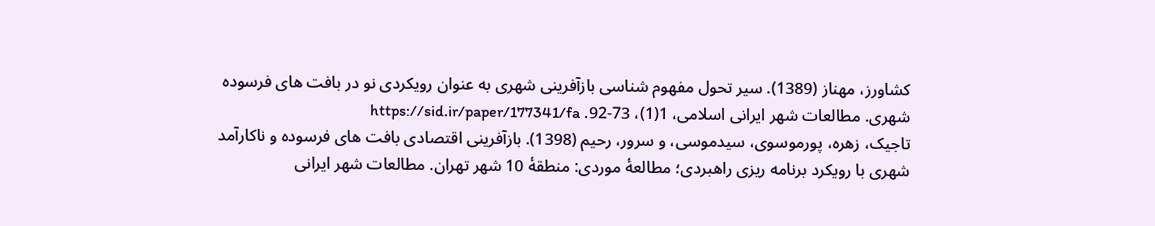کشاورز، مهناز (1389). سیر تحول مفهوم شناسی بازآفرینی شهری به عنوان رویکردی نو در بافت های فرسوده شهری. مطالعات شهر ایرانی اسلامی، 1(1)، 73-92. https://sid.ir/paper/177341/fa
تاجیک، زهره، پورموسوی، سیدموسی، و سرور، رحیم (1398). بازآفرینی اقتصادی بافت ‌های فرسوده و ناکارآمد شهری با رویکرد برنامه ‌ریزی راهبردی؛ مطالعۀ موردی: منطقۀ 10 شهر تهران. مطالعات شهر ایرانی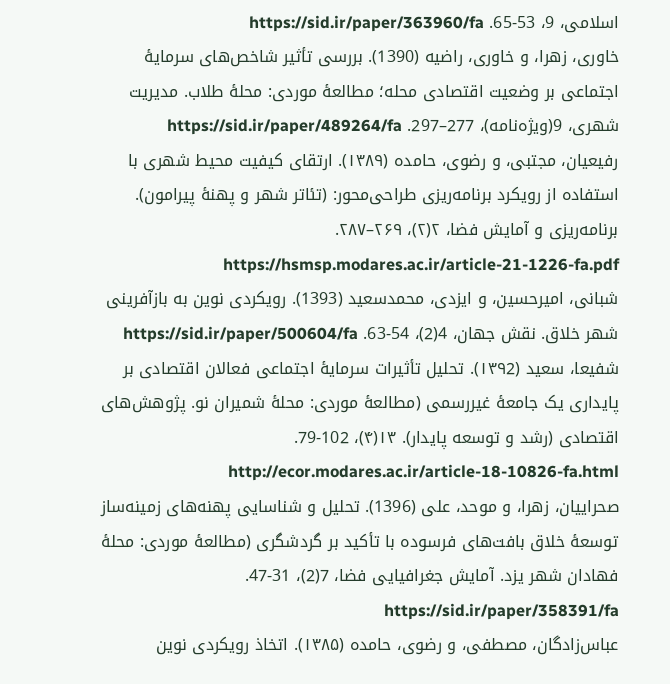اسلامی، 9، 53-65. https://sid.ir/paper/363960/fa
خاوری، زهرا، و خاوری، راضیه (1390). بررسی تأثیر شاخص‌های سرمایۀ اجتماعی بر وضعیت اقتصادی محله؛ مطالعۀ موردی: محلۀ طلاب. مدیریت شهری، 9(ویژه‌نامه)، 277–297. https://sid.ir/paper/489264/fa
رفیعیان، مجتبی، و رضوی، حامده (۱۳۸۹). ارتقای کیفیت محیط شهری با استفاده از رویکرد برنامه‌ریزی طراحی‌محور: (تئاتر شهر و پهنۀ پیرامون). برنامه‌ریزی و آمایش فضا، ۲(۲)، ۲۶۹–۲۸۷. https://hsmsp.modares.ac.ir/article-21-1226-fa.pdf
شبانی، امیرحسین، و ایزدی، محمدسعید (1393). رویکردی نوین به بازآفرینی شهر خلاق. نقش جهان، 4(2)، 54-63. https://sid.ir/paper/500604/fa
شفیعا، سعید (۱۳۹2). تحلیل تأثیرات سرمایۀ اجتماعی فعالان اقتصادی بر پایداری یک جامعۀ غیررسمی (مطالعۀ موردی: محلۀ شمیران نو. پژوهش‌های اقتصادی (رشد و توسعه پایدار). ۱۳(۴)، 102-79. http://ecor.modares.ac.ir/article-18-10826-fa.html
صحراییان، زهرا، و موحد، علی (1396). تحلیل و شناسایی پهنه‌های زمینه‌ساز توسعۀ خلاق بافت‌های فرسوده با تأکید بر گردشگری (مطالعۀ موردی: محلۀ فهادان شهر یزد. آمایش جغرافیایی فضا، 7(2)، 31-47. https://sid.ir/paper/358391/fa
عباس‌زادگان، مصطفی، و رضوی، حامده (۱۳۸۵). اتخاذ رویکردی نوین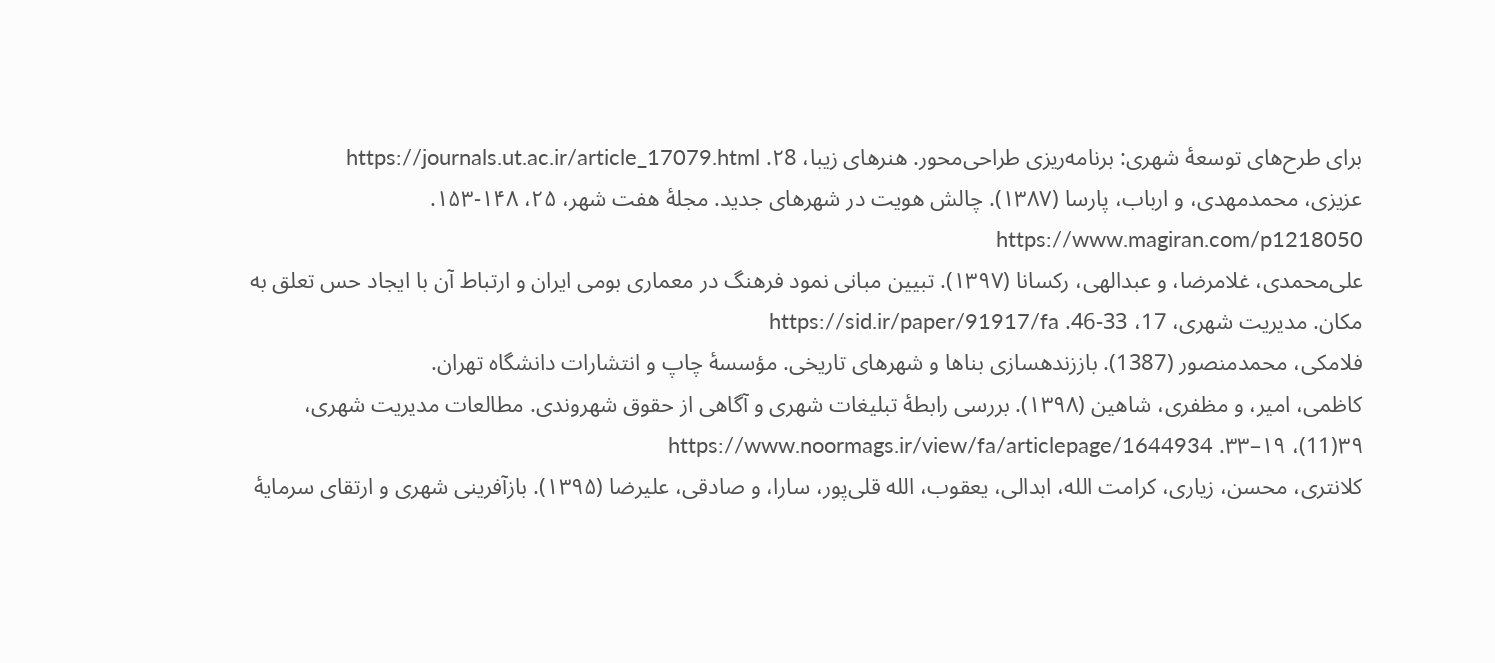برای طرح‌های توسعۀ شهری: برنامه‌ریزی طراحی‌محور. هنرهای زیبا، ۲8. https://journals.ut.ac.ir/article_17079.html
عزیزی، محمدمهدی، و ارباب، پارسا (۱۳۸۷). چالش هویت در شهرهای جدید. مجلۀ هفت‌ شهر، ‌۲۵، ۱۴۸-۱۵۳. https://www.magiran.com/p1218050
علی‌محمدی، غلامرضا، و عبدالهی، رکسانا (۱۳۹۷). تبیین مبانی نمود فرهنگ در معماری بومی ایران و ارتباط آن با ایجاد حس تعلق به مکان. مدیریت شهری، 17، 33-46. https://sid.ir/paper/91917/fa
فلامکی، محمدمنصور (1387). باززندهسازی بناها و شهرهای تاریخی. مؤسسۀ چاپ و انتشارات دانشگاه تهران.
کاظمی، امیر، و مظفری، شاهین (۱۳۹۸). بررسی رابطۀ تبلیغات شهری و آگاهی از حقوق شهروندی. مطالعات مدیریت شهری، ۳۹(11)، ۱۹–۳۳. https://www.noormags.ir/view/fa/articlepage/1644934
کلانتری، محسن، زیاری، کرامت الله، ابدالی، یعقوب، الله قلی‌پور، سارا، و صادقی، علیرضا (۱۳۹۵). بازآفرینی شهری و ارتقای سرمایۀ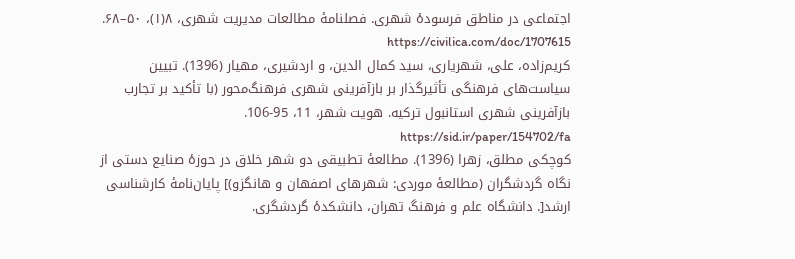اجتماعی در مناطق فرسودۀ شهری. فصلنامۀ مطالعات مدیریت شهری، ۸(۱)، ۵۰–۶۸. https://civilica.com/doc/1707615
کریم‌زاده، علی، شهریاری، سید کمال الدین، و اردشیری، مهیار (1396). تبیین سیاست‌های فرهنگی تأثیرگذار بر بازآفرینی شهری فرهنگ‌محور (با تأکید بر تجارب بازآفرینی شهری استانبول ترکیه. هویت شهر، 11، 95-106. https://sid.ir/paper/154702/fa
کوچکی مطلق، زهرا (1396). مطالعۀ تطبیقی دو شهر خلاق در حوزۀ صنایع دستی از نگاه گردشگران (مطالعۀ موردی: شهرهای اصفهان و هانگزو)] پایان‌نامۀ کارشناسی ارشد[. دانشگاه علم و فرهنگ تهران، دانشکدۀ گردشگری.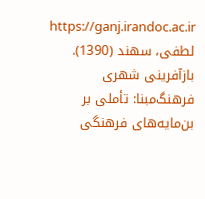https://ganj.irandoc.ac.ir
لطفی، سهند (1390). بازآفرینی شهری فرهنگ‌مبنا: تأملی بر بن‌مایه‌های فرهنگی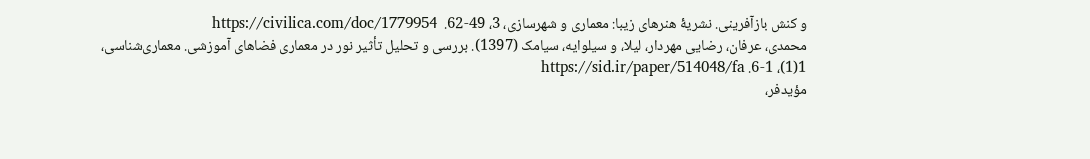و کنش بازآفرینی. نشریۀ هنرهای زیبا: معماری و شهرسازی، 3، 49-62.  https://civilica.com/doc/1779954
محمدی، عرفان، رضایی مهردار، لیلا، و سیلوایه، سیامک (1397). بررسی و تحلیل تأثیر نور در معماری فضاهای آموزشی. معماری‌شناسی، 1(1)، 1-6. https://sid.ir/paper/514048/fa
مؤیدفر،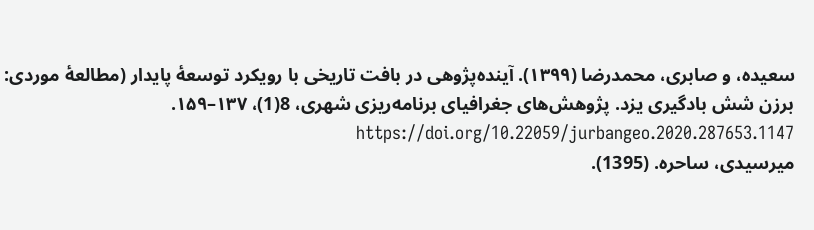سعیده، و صابری، محمدرضا (۱۳۹۹). آینده‌پژوهی در بافت تاریخی با رویکرد توسعۀ پایدار (مطالعۀ موردی: برزن شش بادگیری یزد. پژوهش‌های جغرافیای برنامه‌ریزی شهری، 8(1)، ۱۳۷–۱۵۹. https://doi.org/10.22059/jurbangeo.2020.287653.1147
میرسیدی، ساحره. (1395).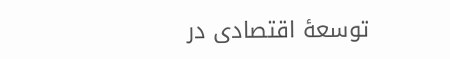توسعۀ اقتصادی در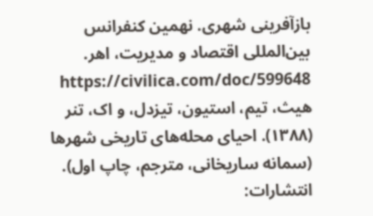بازآفرینی شهری. نهمین کنفرانس بین‌المللی اقتصاد و مدیریت، اهر. https://civilica.com/doc/599648
هیث، تیم، استیون، تیزدل، و اک، تنر (۱۳۸۸). احیای محله‌های تاریخی شهرها (سمانه ساریخانی، مترجم، چاپ اول). انتشارات: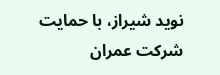نوید شیراز، با حمایت شرکت عمران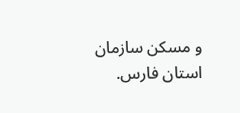و مسکن سازمان استان فارس.